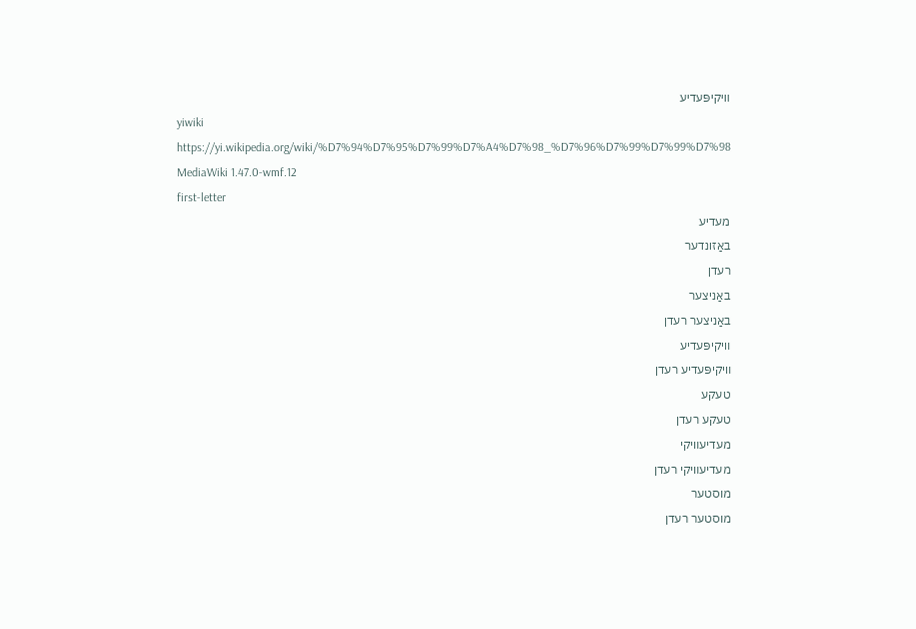װיקיפּעדיע
yiwiki
https://yi.wikipedia.org/wiki/%D7%94%D7%95%D7%99%D7%A4%D7%98_%D7%96%D7%99%D7%99%D7%98
MediaWiki 1.47.0-wmf.12
first-letter
מעדיע
באַזונדער
רעדן
באַניצער
באַניצער רעדן
װיקיפּעדיע
װיקיפּעדיע רעדן
טעקע
טעקע רעדן
מעדיעװיקי
מעדיעװיקי רעדן
מוסטער
מוסטער רעדן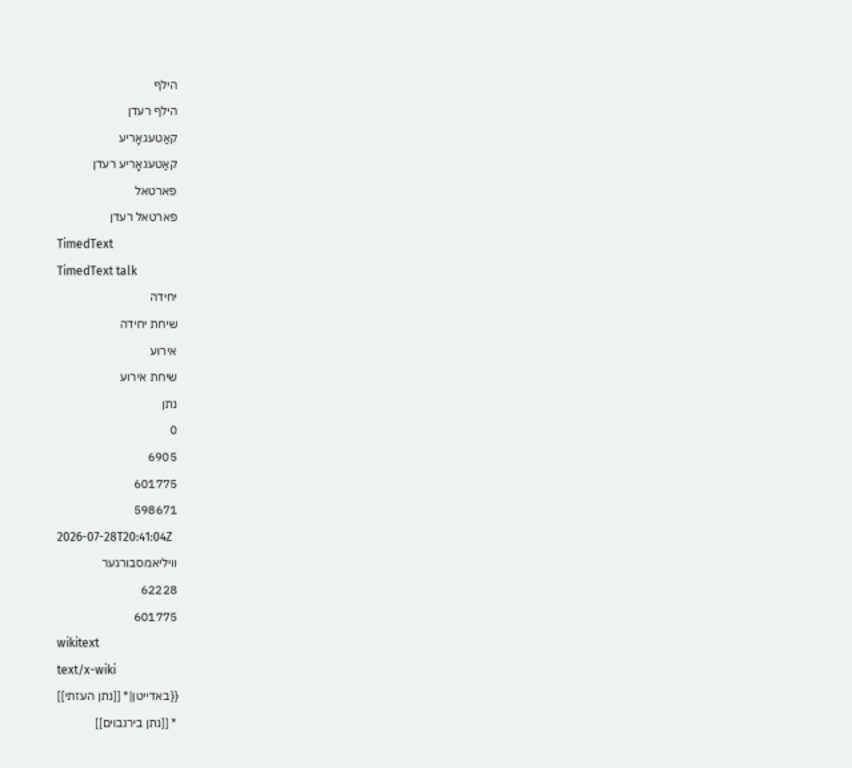הילף
הילף רעדן
קאַטעגאָריע
קאַטעגאָריע רעדן
פארטאל
פארטאל רעדן
TimedText
TimedText talk
יחידה
שיחת יחידה
אירוע
שיחת אירוע
נתן
0
6905
601775
598671
2026-07-28T20:41:04Z
וויליאמסבורגער
62228
601775
wikitext
text/x-wiki
{{באדייטן|* [[נתן העזתי]]
* [[נתן בירנבוים]]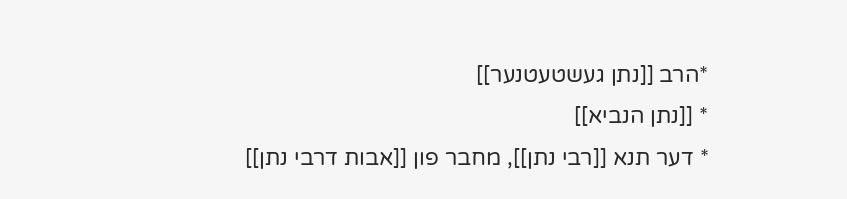*הרב [[נתן געשטעטנער]]
* [[נתן הנביא]]
* דער תנא [[רבי נתן]], מחבר פון [[אבות דרבי נתן]]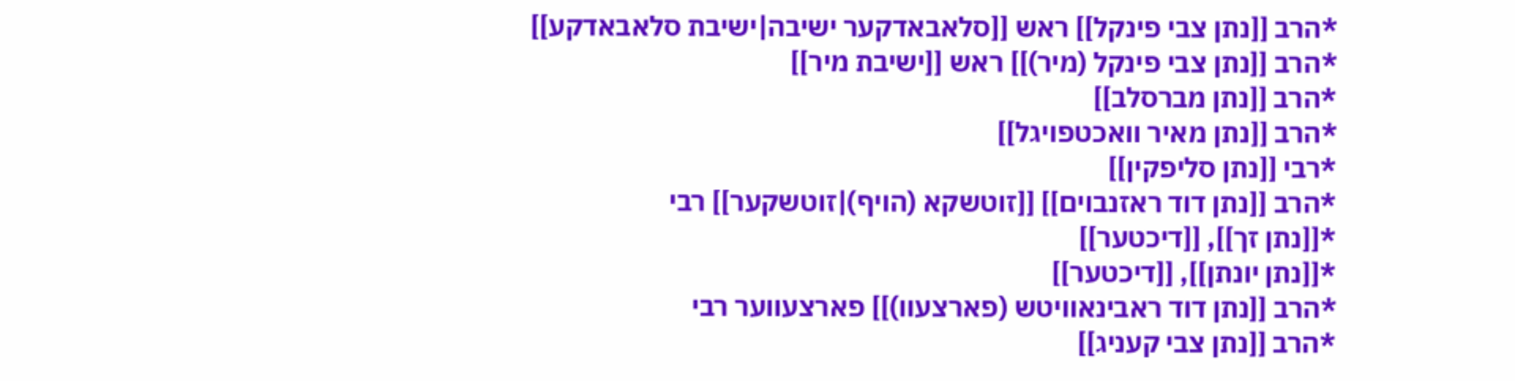*הרב [[נתן צבי פינקל]] ראש [[סלאבאדקער ישיבה|ישיבת סלאבאדקע]]
*הרב [[נתן צבי פינקל (מיר)]] ראש [[ישיבת מיר]]
*הרב [[נתן מברסלב]]
*הרב [[נתן מאיר וואכטפויגל]]
*רבי [[נתן סליפקין]]
*הרב [[נתן דוד ראזנבוים]] [[זוטשקא (הויף)|זוטשקער]] רבי
*[[נתן זך]], [[דיכטער]]
*[[נתן יונתן]], [[דיכטער]]
*הרב [[נתן דוד ראבינאוויטש (פארצעוו)]] פארצעווער רבי
*הרב [[נתן צבי קעניג]]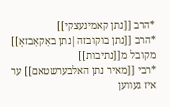*הרב [[נתן קאמינעצקי]]
*הרב [[נתן בוקובזה|נתן באַקאַבזאָ]] מקובל מ[[נתיבות]]
*רבי [[מאיר נתן האלבערשטאם]] ער איז געווען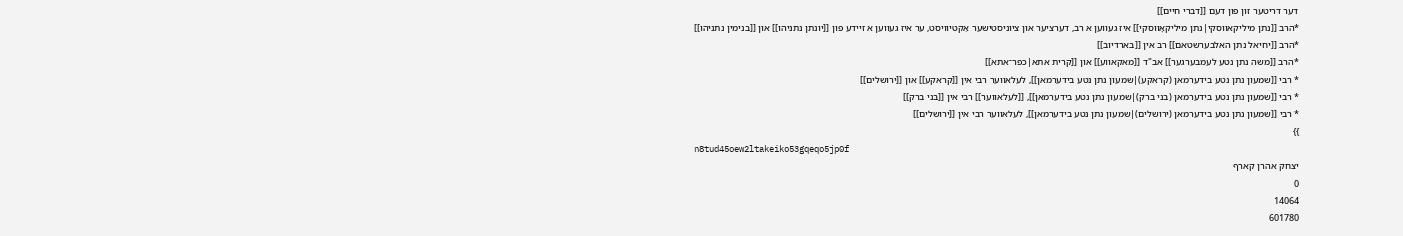דער דריטער זון פון דעם [[דברי חיים]]
*הרב [[נתן מיליקאווסקי|נתן מיליקאָווסקי]] איז געווען א רב, דערציער און ציוניסטישער אַקטיוויסט, ער איז געווען א זיידע פון [[יונתן נתניהו]] און [[בנימין נתניהו]]
*הרב [[יחיאל נתן האלבערשטאם]] רב אין [[בארדיוב]]
*הרב [[משה נתן נטע לעמבערגער]] אב"ד [[מאקאווע]] און [[קרית אתא|כפר־אתא]]
* רבי [[שמעון נתן נטע בידערמאן (קראקע)|שמעון נתן נטע בידערמאן]], לעלאווער רבי אין [[קראקע]] און [[ירושלים]]
* רבי [[שמעון נתן נטע בידערמאן (בני ברק)|שמעון נתן נטע בידערמאן]], [[לעלאווער]] רבי אין [[בני ברק]]
* רבי [[שמעון נתן נטע בידערמאן (ירושלים)|שמעון נתן נטע בידערמאן]], לעלאווער רבי אין [[ירושלים]]
}}
n8tud45oew2ltakeiko53gqeqo5jp0f
יצחק אהרן קארף
0
14064
601780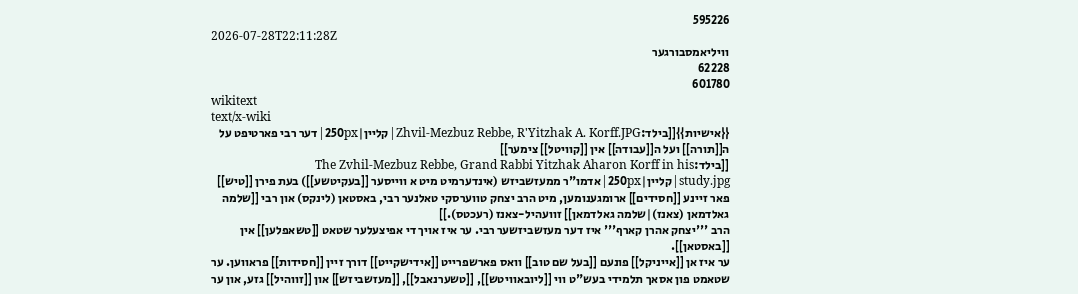595226
2026-07-28T22:11:28Z
וויליאמסבורגער
62228
601780
wikitext
text/x-wiki
{{אישיות}}[[בילד:Zhvil-Mezbuz Rebbe, R'Yitzhak A. Korff.JPG|קליין|250px|דער רבי פארטיפט על ה[[תורה]] ועל ה[[עבודה]] אין [[קוויטל]] צימער]]
[[בילד:The Zvhil-Mezbuz Rebbe, Grand Rabbi Yitzhak Aharon Korff in his study.jpg|קליין|250px|אדמו"ר ממעזשביזש (אינדערמיט מיט א ווייסער [[בעקיטשע]]) בעת פירן [[טיש]] פאר זיינע [[חסידים]] ארומגענומען, מיט הרב יצחק טווערסקי טאלנער רבי, באסטאן (לינקס) און רבי [[שלמה גאלדמאן (צאנז)|שלמה גאלדמאן]] זוועהיל-צאנז (רעכטס).]]
הרב '''יצחק אהרן קארף''' איז דער מעזשביזשער רבי. ער איז אויך די אפיצעלער שטאט [[טשאפלען]] אין [[באסטאן]].
ער איז אן [[אייניקל]] פונעם [[בעל שם טוב]] וואס פארשפרייט [[אידישקייט]] דורך זיין [[חסידות]] פראווען. ער שטאמט פון אסאך תלמידי בעש"ט ווי [[ליובאוויטש]], [[טשערנאבל]], [[מעזשביזש]] און [[זווהיל]] גזע, און ער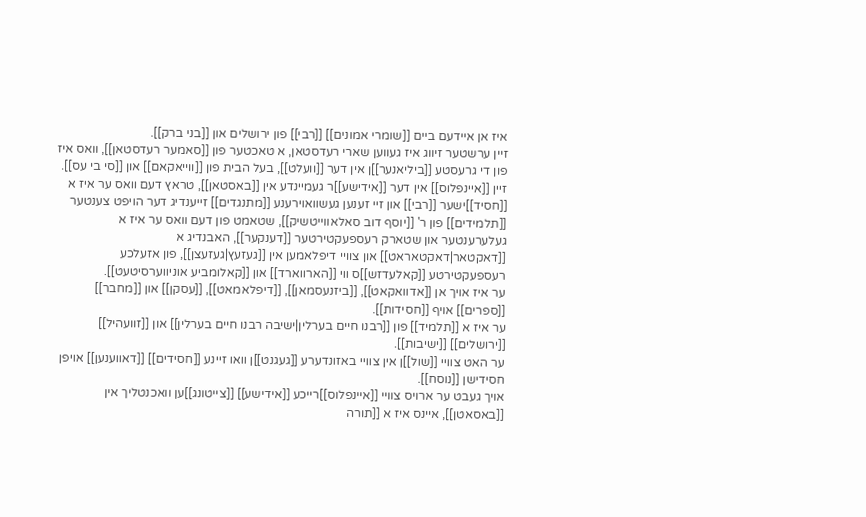איז אן איידעם ביים [[שומרי אמונים]] [[רבי]] פון ירושלים און [[בני ברק]].
זיין ערשטער זיווג איז געווען שארי רעדסטאן, א טאכטער פון [[סאמער רעדסטאן]], וואס איז פון די גרעסטע [[ביליאנער]]ן אין דער [[וועלט]], בעל הבית פון [[ווייאקאם]] און [[סי בי עס]].
זיין [[איינפלוס]] אין דער [[אידישע]]ר געמיינדע אין [[באסטאן]], טראץ דעם וואס ער איז א [[חסיד]]ישער [[רבי]] און זיי זענען געשוואוירענע [[מתנגדים]] זייענדיג דער הויפט צענטער [[תלמידים]] פון ר' [[יוסף דוב סאלאווייטשיק]], שטאמט פון דעם וואס ער איז א געלערענטער און שטארק רעספעקטירטער [[דענקער]], האבנדיג א [[דאקטאר|דאקטאראט]] און צוויי דיפלאמען אין [[געזעץ|געזעצן]], פון אזעלכע רעספעקטירטע [[קאלעדזש]]ס ווי [[הארווארד]] און [[קאלומביע אוניווערסיטעט]].
ער איז אויך אן [[אדוואקאט]], [[ביזנעסמאן]], [[דיפלאמאט]], [[עסקן]] און [[מחבר]] [[ספרים]] אויף [[חסידות]].
ער איז א [[תלמיד]] פון [[רבנו חיים בערלין|ישיבה רבנו חיים בערלין]] און [[זוועהיל]] [[ירושלים]] [[ישיבות]].
ער האט צוויי [[שול]]ן אין צוויי באזונדערע [[געגנט]]ן וואו זיינע [[חסידים]] [[דאווענען]] אויפן חסידישן [[נוסח]].
אויך געבט ער ארויס צוויי [[איינפלוס]]רייכע [[אידישע]] [[צייטונג]]ען וואכנטליך אין [[באסאטן]], איינס איז א [[תורה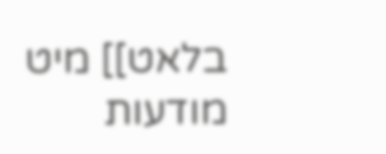בלאט]] מיט מודעות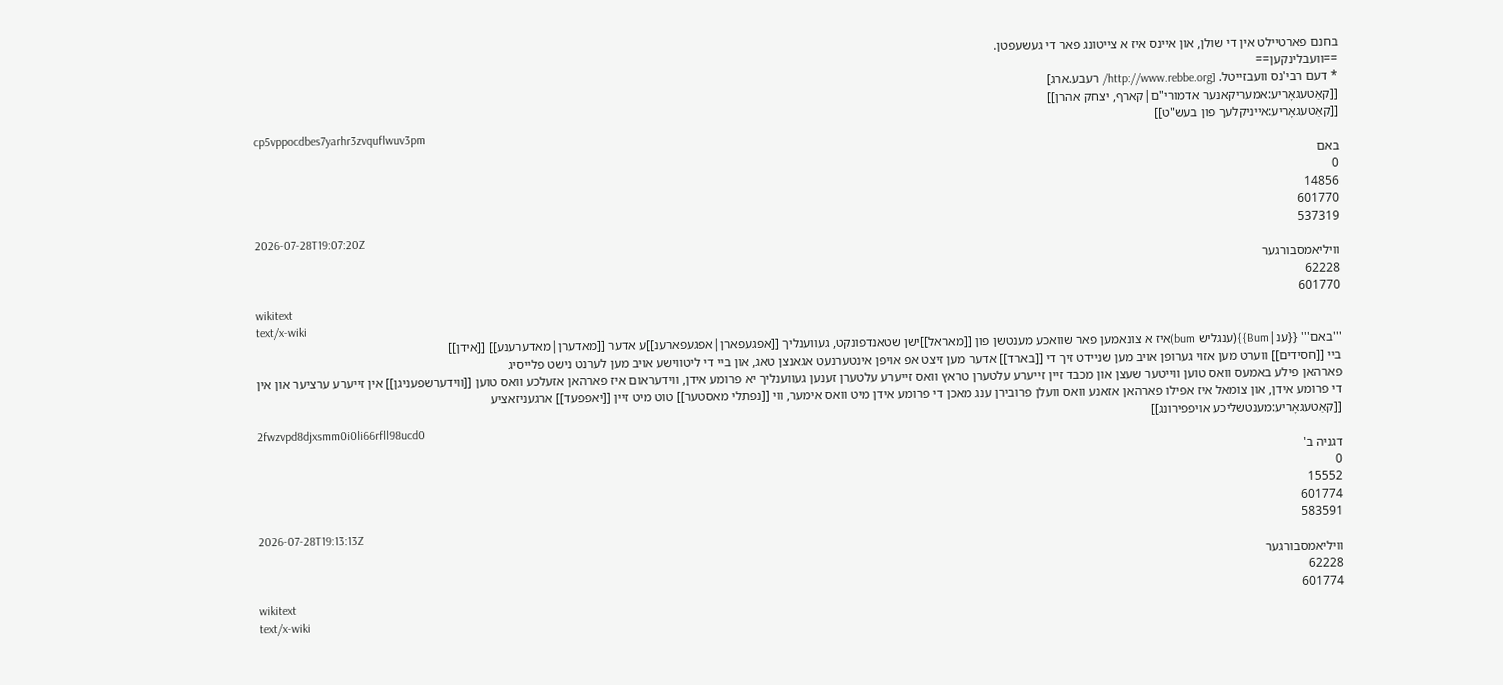בחנם פארטיילט אין די שולן, און איינס איז א צייטונג פאר די געשעפטן.
==וועבלינקען==
* דעם רבי'נס וועבזייטל. [http://www.rebbe.org/ רעבע.ארג]
[[קאַטעגאָריע:אמעריקאנער אדמורי"ם|קארף, יצחק אהרן]]
[[קאַטעגאָריע:אייניקלעך פון בעש"ט]]
cp5vppocdbes7yarhr3zvquflwuv3pm
באם
0
14856
601770
537319
2026-07-28T19:07:20Z
וויליאמסבורגער
62228
601770
wikitext
text/x-wiki
'''באם''' {{ענ|Bum}}(ענגליש bum)איז א צונאמען פאר שוואכע מענטשן פון [[מאראל]]ישן שטאנדפונקט, געווענליך [[אפגעפארן|אפגעפארענ]]ע אדער [[מאדערן|מאדערענע]] [[אידן]]
ביי [[חסידים]] ווערט מען אזוי גערופן אויב מען שניידט זיך די [[בארד]] אדער מען זיצט אפ אויפן אינטערנעט אגאנצן טאג, און ביי די ליטווישע אויב מען לערנט נישט פלייסיג
פארהאן פילע באמעס וואס טוען ווייטער שעצן און מכבד זיין זייערע עלטערן טראץ וואס זייערע עלטערן זענען געווענליך יא פרומע אידן, ווידעראום איז פארהאן אזעלכע וואס טוען [[ווידערשפעניגן]] אין זייערע ערציער און אין די פרומע אידן, און צומאל איז אפילו פארהאן אזאנע וואס וועלן פרובירן ענג מאכן די פרומע אידן מיט וואס אימער, ווי [[נפתלי מאסטער]] טוט מיט זיין [[יאפפעד]] ארגעניזאציע
[[קאַטעגאָריע:מענטשליכע אויפפירונג]]
2fwzvpd8djxsmm0i0li66rfll98ucd0
דגניה ב'
0
15552
601774
583591
2026-07-28T19:13:13Z
וויליאמסבורגער
62228
601774
wikitext
text/x-wiki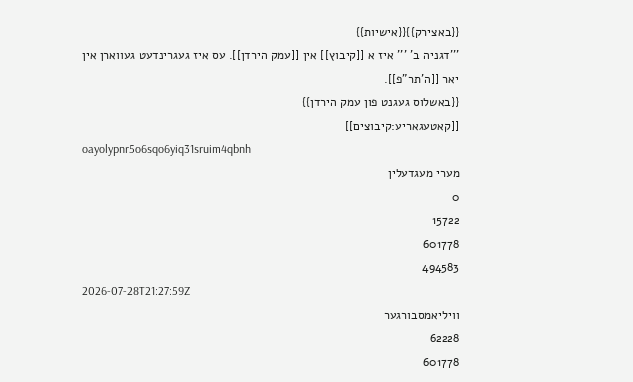{{באצירק}}{{אישיות}}
'''דגניה ב' ''' איז א [[קיבוץ]] אין [[עמק הירדן]]. עס איז געגרינדעט געווארן אין יאר [[ה'תר"פ]].
{{באשלוס געגנט פון עמק הירדן}}
[[קאטעגאריע:קיבוצים]]
oayolypnr5o6sqo6yiq31sruim4qbnh
מערי מעגדעלין
0
15722
601778
494583
2026-07-28T21:27:59Z
וויליאמסבורגער
62228
601778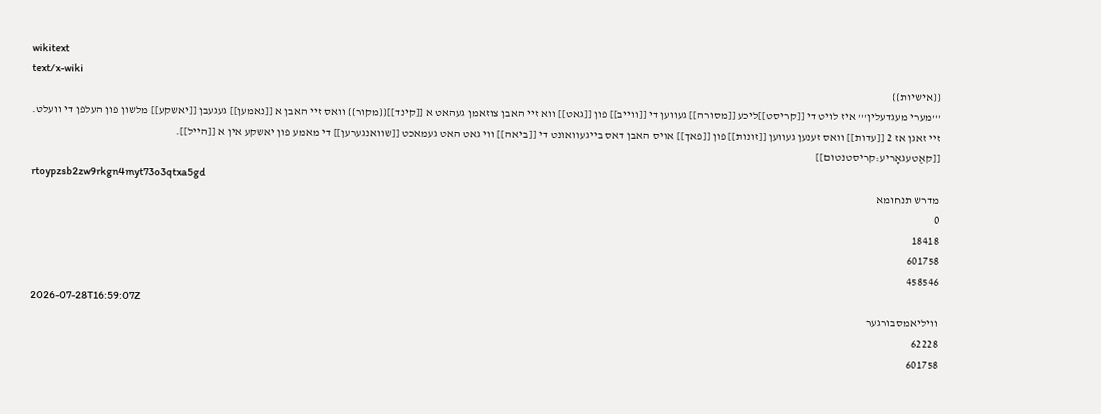wikitext
text/x-wiki
{{אישיות}}
'''מערי מעגדעלין''' איז לויט די [[קריסט]]ליכע [[מסורה]] געווען די [[ווייב]] פון [[גאט]] ווא זיי האבן צוזאמן געהאט א [[קינד]]{{מקור}} וואס זיי האבן א [[נאמען]] געגעבן [[יאשקע]] מלשון פון העלפן די וועלט.
זיי זאגן אז 2 [[עדות]] וואס זענען געווען [[זונות]] פון [[פאך]] אויס האבן דאס בייגעוואונט די [[ביאה]] ווי גאט האט געמאכט [[שוואנגערען]] די מאמע פון יאשקע אין א [[הייל]].
[[קאַטעגאָריע:קריסטנטום]]
rtoypzsb2zw9rkgn4myt73o3qtxa5gd
מדרש תנחומא
0
18418
601758
458546
2026-07-28T16:59:07Z
וויליאמסבורגער
62228
601758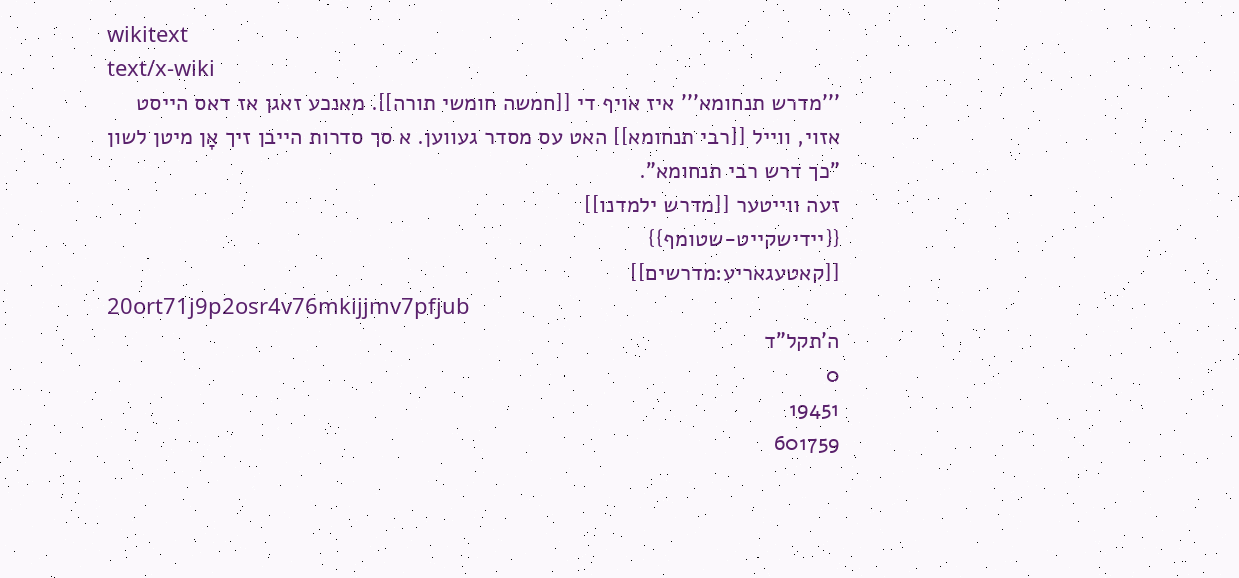wikitext
text/x-wiki
'''מדרש תנחומא''' איז אויף די [[חמשה חומשי תורה]]. מאנכע זאגן אז דאס הייסט אזוי, ווייל [[רבי תנחומא]] האט עס מסדר געווען. א סך סדרות הייבן זיך אָן מיטן לשון "כך דרש רבי תנחומא".
זעה ווייטער [[מדרש ילמדנו]]
{{יידישקייט-שטומף}}
[[קאטעגאריע:מדרשים]]
20ort71j9p2osr4v76mkijjmv7pfjub
ה'תקל"ד
0
19451
601759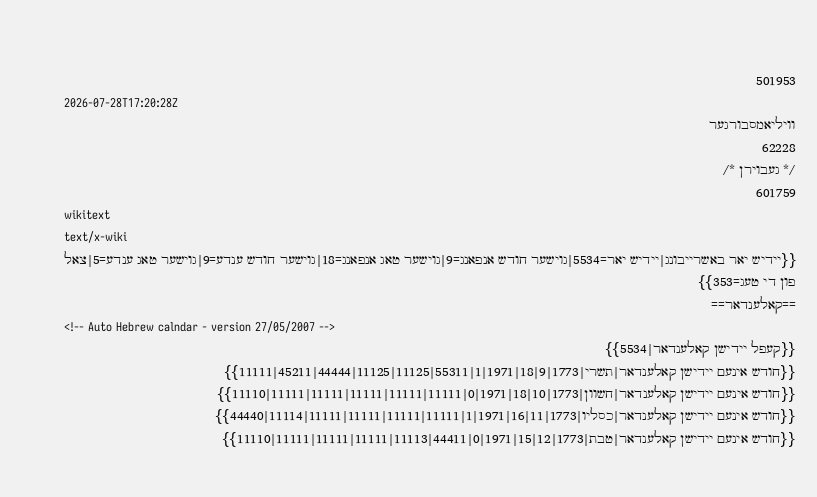501953
2026-07-28T17:20:28Z
וויליאמסבורגער
62228
/* געבוירן */
601759
wikitext
text/x-wiki
{{יידיש יאר באשרייבונג|יידיש יאר=5534|גוישער חודש אנפאנג=9|גוישער טאג אנפאנג=18|גוישער חודש ענדע=9|גוישער טאג ענדע=5|צאל פון די טעג=353}}
==קאלענדאר==
<!-- Auto Hebrew calndar - version 27/05/2007 -->
{{קעפל יידישן קאלענדאר|5534}}
{{חודש אינעם יידישן קאלענדאר|תשרי|1773|9|18|1971|1|55311|11125|11125|44444|45211|11111}}
{{חודש אינעם יידישן קאלענדאר|חשוון|1773|10|18|1971|0|11111|11111|11111|11111|11111|11110}}
{{חודש אינעם יידישן קאלענדאר|כסליו|1773|11|16|1971|1|11111|11111|11111|11111|11114|44440}}
{{חודש אינעם יידישן קאלענדאר|טבת|1773|12|15|1971|0|44411|11113|11111|11111|11111|11110}}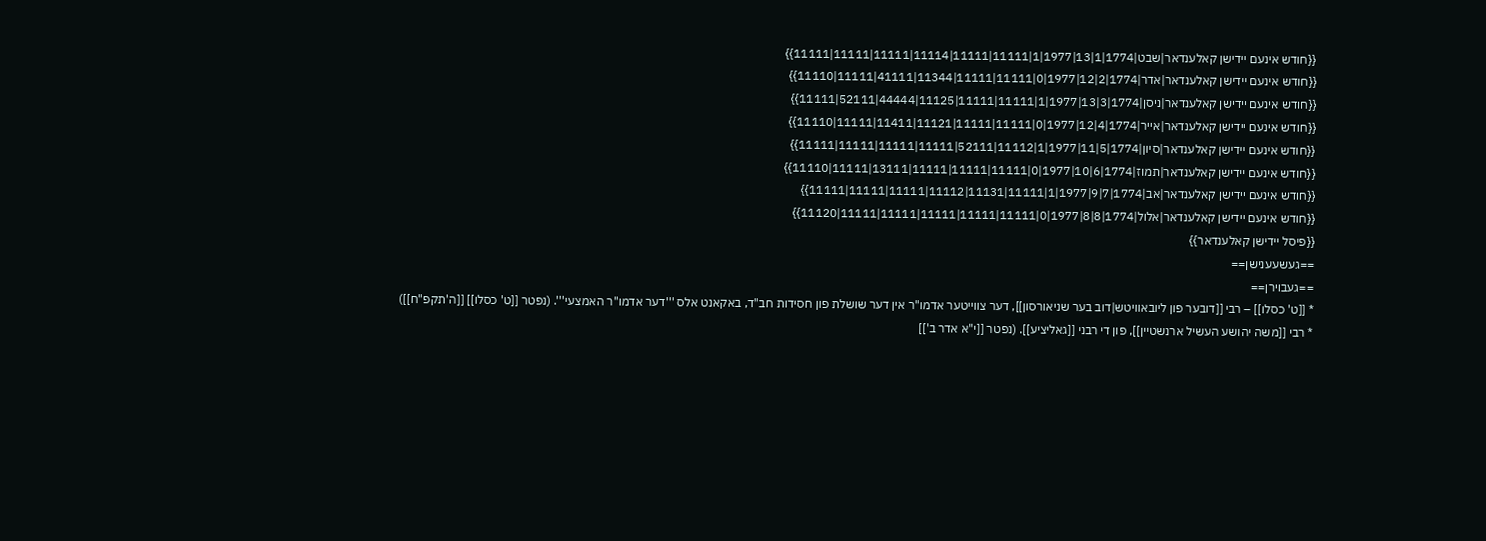{{חודש אינעם יידישן קאלענדאר|שבט|1774|1|13|1977|1|11111|11111|11114|11111|11111|11111}}
{{חודש אינעם יידישן קאלענדאר|אדר|1774|2|12|1977|0|11111|11111|11344|41111|11111|11110}}
{{חודש אינעם יידישן קאלענדאר|ניסן|1774|3|13|1977|1|11111|11111|11125|44444|52111|11111}}
{{חודש אינעם יידישן קאלענדאר|אייר|1774|4|12|1977|0|11111|11111|11121|11411|11111|11110}}
{{חודש אינעם יידישן קאלענדאר|סיון|1774|5|11|1977|1|11112|52111|11111|11111|11111|11111}}
{{חודש אינעם יידישן קאלענדאר|תמוז|1774|6|10|1977|0|11111|11111|11111|13111|11111|11110}}
{{חודש אינעם יידישן קאלענדאר|אב|1774|7|9|1977|1|11111|11131|11112|11111|11111|11111}}
{{חודש אינעם יידישן קאלענדאר|אלול|1774|8|8|1977|0|11111|11111|11111|11111|11111|11120}}
{{פיסל יידישן קאלענדאר}}
==געשעענישן==
==געבוירן==
* [[ט' כסלו]] – רבי [[דובער פון ליובאוויטש|דוב בער שניאורסון]], דער צווייטער אדמו"ר אין דער שושלת פון חסידות חב"ד, באקאנט אלס '''דער אדמו"ר האמצעי'''. (נפטר [[ט' כסלו]] [[ה'תקפ"ח]])
* רבי [[משה יהושע העשיל ארנשטיין]], פון די רבני [[גאליציע]]. (נפטר [[י"א אדר ב']]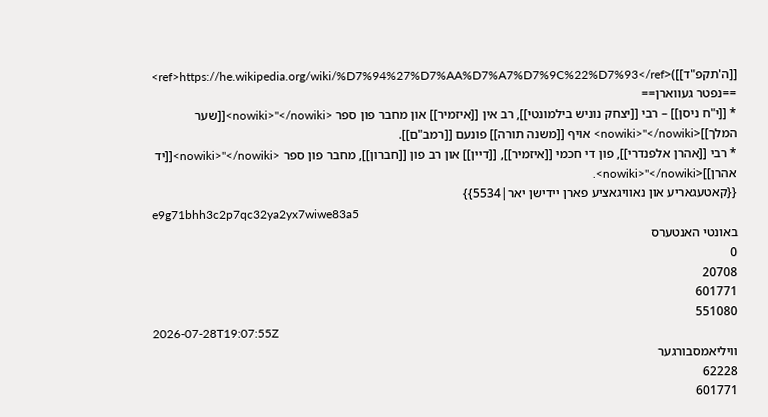[[ה'תקפ"ד]])<ref>https://he.wikipedia.org/wiki/%D7%94%27%D7%AA%D7%A7%D7%9C%22%D7%93</ref>
==נפטר געווארן==
* [[י"ח ניסן]] – רבי [[יצחק נוניש בילמונטי]], רב אין [[איזמיר]] און מחבר פון ספר <nowiki>''</nowiki>[[שער המלך]]<nowiki>''</nowiki> אויף [[משנה תורה]] פונעם [[רמב"ם]].
* רבי [[אהרן אלפנדרי]], פון די חכמי [[איזמיר]], [[דיין]] און רב פון [[חברון]], מחבר פון ספר <nowiki>''</nowiki>[[יד אהרן]]<nowiki>''</nowiki>.
{{קאטעגאריע און נאוויגאציע פארן יידישן יאר|5534}}
e9g71bhh3c2p7qc32ya2yx7wiwe83a5
באונטי האנטערס
0
20708
601771
551080
2026-07-28T19:07:55Z
וויליאמסבורגער
62228
601771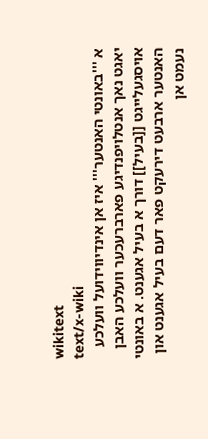wikitext
text/x-wiki
א '''באונטי האנטער''' איז אן אינדיווידועל וועלכע יאגט נאך אנטלויפנדיגע פארברעכער וועלכע האבן אויסגעלייגט [[בעיל]] דורך א בעיל אגענט. א באונטי האנטער ארבעט דירעקט פאר דעם בעיל אגענט און נעמט אן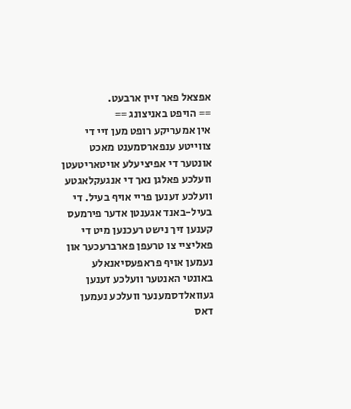אפצאל פאר זיין ארבעט.
== הויפט באניצונג ==
אין אמעריקע רופט מען זיי די צווייטע ענפארסמענט מאכט אונטער די אפיציעלע אויטאריטעטן וועלכע פאלגן נאך די אנגעקלאגטע וועלכע זענען פריי אויף בעיל. די בעיל-באנד אגענטן אדער פירמעס קענען זיך נישט רעכנען מיט די פאליציי צו טרעפן פארברעכער און נעמען אויף פראפעסיאנאלע באונטי האנטער וועלכע זענען געוואלדסמענער וועלכע נעמען דאס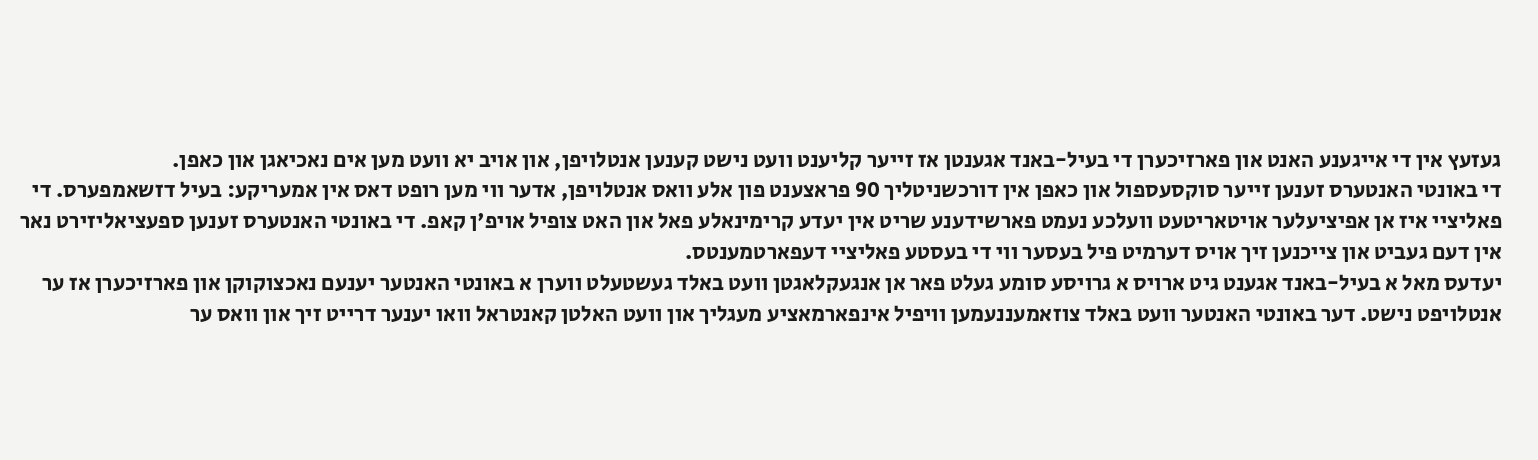געזעץ אין די אייגענע האנט און פארזיכערן די בעיל-באנד אגענטן אז זייער קליענט וועט נישט קענען אנטלויפן, און אויב יא וועט מען אים נאכיאגן און כאפן.
די באונטי האנטערס זענען זייער סוקסעספול און כאפן אין דורכשניטליך 90 פראצענט פון אלע וואס אנטלויפן, אדער ווי מען רופט דאס אין אמעריקע: בעיל דזשאמפערס. די פאליציי איז אן אפיציעלער אויטאריטעט וועלכע נעמט פארשידענע שריט אין יעדע קרימינאלע פאל און האט צופיל אויפ'ן קאפ. די באונטי האנטערס זענען ספעציאליזירט נאר אין דעם געביט און צייכנען זיך אויס דערמיט פיל בעסער ווי די בעסטע פאליציי דעפארטמענטס.
יעדעס מאל א בעיל-באנד אגענט גיט ארויס א גרויסע סומע געלט פאר אן אנגעקלאגטן וועט באלד געשטעלט ווערן א באונטי האנטער יענעם נאכצוקוקן און פארזיכערן אז ער אנטלויפט נישט. דער באונטי האנטער וועט באלד צוזאמעננעמען וויפיל אינפארמאציע מעגליך און וועט האלטן קאנטראל וואו יענער דרייט זיך און וואס ער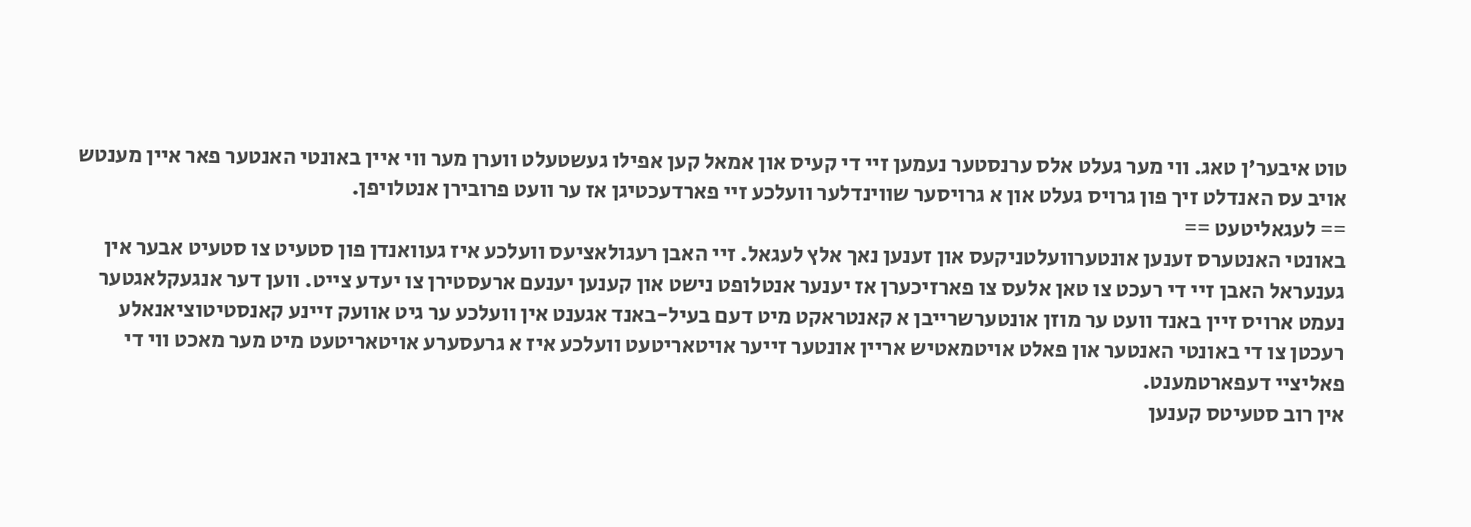טוט איבער'ן טאג. ווי מער געלט אלס ערנסטער נעמען זיי די קעיס און אמאל קען אפילו געשטעלט ווערן מער ווי איין באונטי האנטער פאר איין מענטש אויב עס האנדלט זיך פון גרויס געלט און א גרויסער שווינדלער וועלכע זיי פארדעכטיגן אז ער וועט פרובירן אנטלויפן.
== לעגאליטעט ==
באונטי האנטערס זענען אונטערוועלטניקעס און זענען נאך אלץ לעגאל. זיי האבן רעגולאציעס וועלכע איז געוואנדן פון סטעיט צו סטעיט אבער אין גענעראל האבן זיי די רעכט צו טאן אלעס צו פארזיכערן אז יענער אנטלופט נישט און קענען יענעם ארעסטירן צו יעדע צייט. ווען דער אנגעקלאגטער נעמט ארויס זיין באנד וועט ער מוזן אונטערשרייבן א קאנטראקט מיט דעם בעיל-באנד אגענט אין וועלכע ער גיט אוועק זיינע קאנסטיטוציאנאלע רעכטן צו די באונטי האנטער און פאלט אויטמאטיש אריין אונטער זייער אויטאריטעט וועלכע איז א גרעסערע אויטאריטעט מיט מער מאכט ווי די פאליציי דעפארטמענט.
אין רוב סטעיטס קענען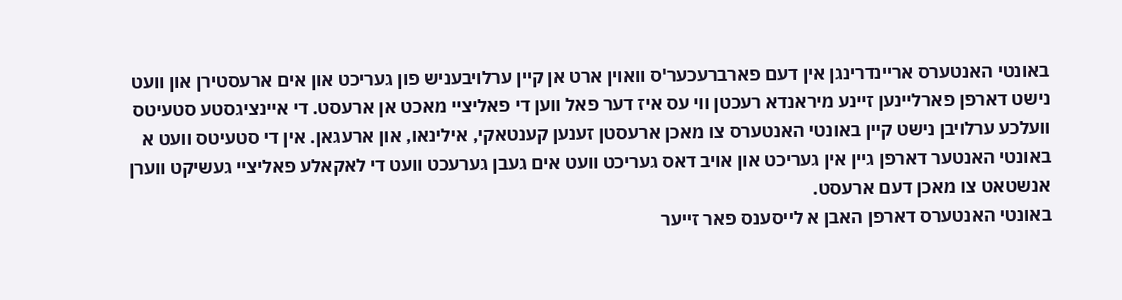באונטי האנטערס אריינדרינגן אין דעם פארברעכער'ס וואוין ארט אן קיין ערלויבעניש פון געריכט און אים ארעסטירן און וועט נישט דארפן פארליינען זיינע מיראנדא רעכטן ווי עס איז דער פאל ווען די פאליציי מאכט אן ארעסט. די איינציגסטע סטעיטס וועלכע ערלויבן נישט קיין באונטי האנטערס צו מאכן ארעסטן זענען קענטאקי, אילינאו, און ארעגאן. אין די סטעיטס וועט א באונטי האנטער דארפן גיין אין געריכט און אויב דאס געריכט וועט אים געבן גערעכט וועט די לאקאלע פאליציי געשיקט ווערן אנשטאט צו מאכן דעם ארעסט.
באונטי האנטערס דארפן האבן א לייסענס פאר זייער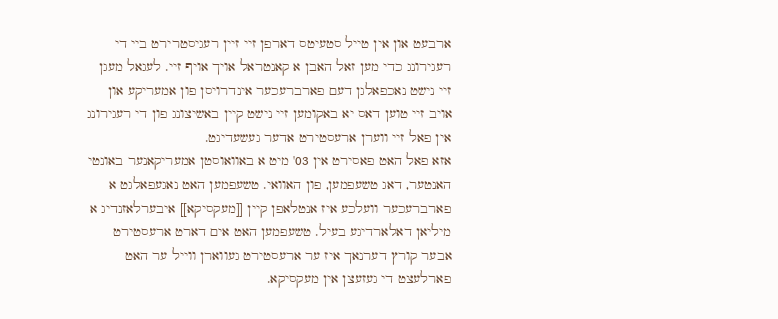ארבעט און אין טייל סטעיטס דארפן זיי זיין רעגיסטרירט ביי די רעגירונג כדי מען זאל האבן א קאנטראל אויך אויף זיי. לעגאל מעגן זיי נישט נאכפאלגן דעם פארברעכער אינדרויסן פון אמעריקע און אויב זיי טוען דאס יא באקומען זיי נישט קיין באשיצונג פון די רעגירונג אין פאל זיי ווערן ארעסטירט אדער געשעדיגט.
אזא פאל האט פאסירט אין 03' מיט א באוואוסטן אמעריקאנער באונטי האנטער, דאג טשעפמען, פון האוואי. טשעפמען האט נאגעפאלגט א פארברעכער וועלכע איז אנטלאפן קיין [[מעקסיקא]] איבערלאזנדיג א מיליאן דאלארדיגע בעיל. טשעפמען האט אים דארט ארעסטירט אבער קורץ דערנאך איז ער ארעסטירט געווארן ווייל ער האט פארלעצט די געזעצן אין מעקסיקא.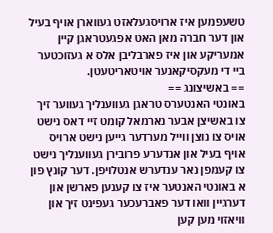טשעפמען איז ארויסגעלאזט געווארן אויף בעיל און דער חברה מאן האט אפגעטראגן קיין אמעריקע און איז פארבליבן אלס א געזוכטער ביי די מעקסיקאנער אויטאריטעטן.
== באשיצונג ==
באונטי האנטערס טראגן געווענליך געווער זיך צו באשיצן אבער נארמאל קומט זיי דאס נישט אויס צו נוצן ווייל מערדער גייען נישט ארויס אויף בעיל און אנדערע פרובירן געווענליך נישט צו קעמפן נאר ענדערש אנטלויפן. דער קונץ פון א באונטי האנטער איז צו קענען פארשן און דערגיין וואו דער פאברעכער געפינט זיך און וויאזוי מען קען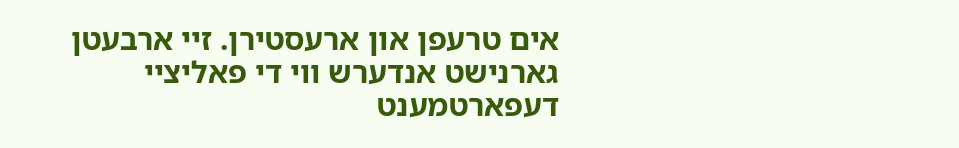אים טרעפן און ארעסטירן. זיי ארבעטן גארנישט אנדערש ווי די פאליציי דעפארטמענט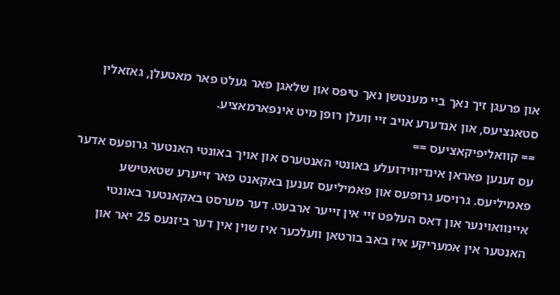און פרעגן זיך נאך ביי מענטשן נאך טיפס און שלאגן פאר געלט פאר מאטעלן, גאזאלין סטאנציעס, און אנדערע אויב זיי וועלן רופן מיט אינפארמאציע.
== קוואליפיקאציעס ==
עס זענען פאראן אינדיווידועלע באונטי האנטערס און אויך באונטי האנטער גרופעס אדער פאמיליעס. גרויסע גרופעס און פאמיליעס זענען באקאנט פאר זייערע שטאטישע איינוואוינער און דאס העלפט זיי אין זייער ארבעט. דער מערסט באקאנטער באונטי האנטער אין אמעריקע איז באב בורטאן וועלכער איז שוין אין דער ביזנעס 25 יאר און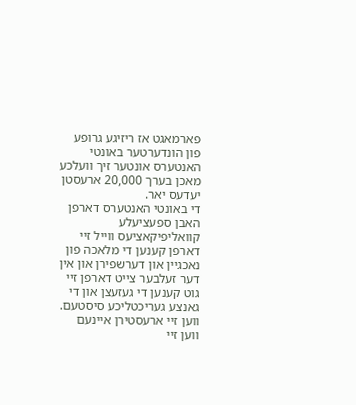פארמאגט אז ריזיגע גרופע פון הונדערטער באונטי האנטערס אונטער זיך וועלכע מאכן בערך 20,000 ארעסטן יעדעס יאר.
די באונטי האנטערס דארפן האבן ספעציעלע קוואליפיקאציעס ווייל זיי דארפן קענען די מלאכה פון נאכגיין און דערשפירן און אין דער זעלבער צייט דארפן זיי גוט קענען די געזעצן און די גאנצע געריכטליכע סיסטעם. ווען זיי ארעסטירן איינעם ווען זיי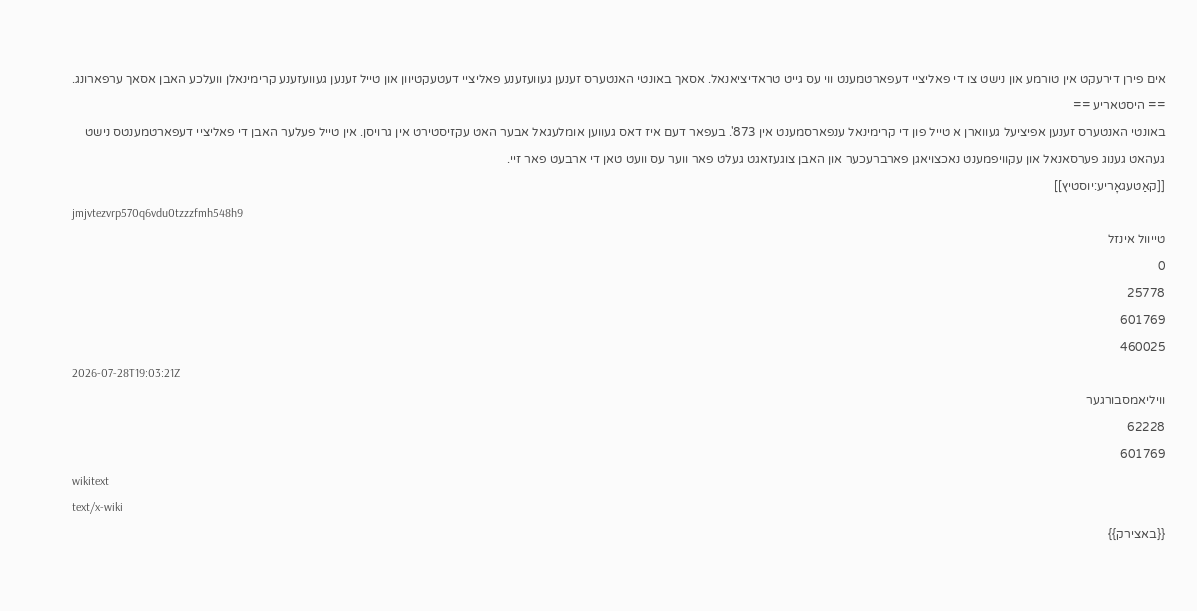אים פירן דירעקט אין טורמע און נישט צו די פאליציי דעפארטמענט ווי עס גייט טראדיציאנאל. אסאך באונטי האנטערס זענען געוועזענע פאליציי דעטעקטיוון און טייל זענען געוועזענע קרימינאלן וועלכע האבן אסאך ערפארונג.
== היסטאריע ==
באונטי האנטערס זענען אפיציעל געווארן א טייל פון די קרימינאל ענפארסמענט אין 873'. בעפאר דעם איז דאס געווען אומלעגאל אבער האט עקזיסטירט אין גרויסן. אין טייל פעלער האבן די פאליציי דעפארטמענטס נישט געהאט גענוג פערסאנאל און עקוויפמענט נאכצויאגן פארברעכער און האבן צוגעזאגט געלט פאר ווער עס וועט טאן די ארבעט פאר זיי.
[[קאַטעגאָריע:יוסטיץ]]
jmjvtezvrp570q6vdu0tzzzfmh548h9
טייוול אינזל
0
25778
601769
460025
2026-07-28T19:03:21Z
וויליאמסבורגער
62228
601769
wikitext
text/x-wiki
{{באצירק}}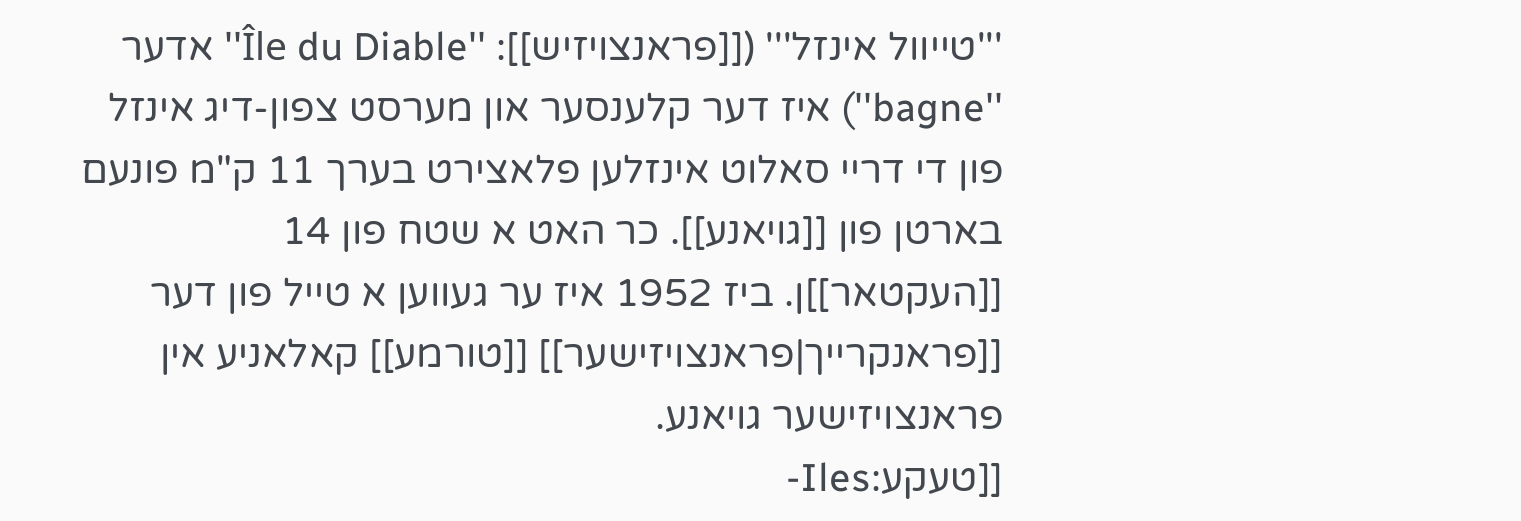'''טייוול אינזל''' ([[פראנצויזיש]]: ''Île du Diable'' אדער ''bagne'') איז דער קלענסער און מערסט צפון-דיג אינזל פון די דריי סאלוט אינזלען פלאצירט בערך 11 ק"מ פונעם בארטן פון [[גויאנע]]. כר האט א שטח פון 14 [[העקטאר]]ן. ביז 1952 איז ער געווען א טייל פון דער [[פראנקרייך|פראנצויזישער]] [[טורמע]] קאלאניע אין פראנצויזישער גויאנע.
[[טעקע:Iles-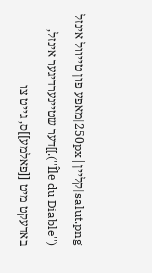salut.png|קליין|250px|מאפע פון טייוול אינזל (''Île du Diable'').]]דער שטיינערדיגער אינזל, באדעקט מיט [[פאלמע]]ס, גייט צו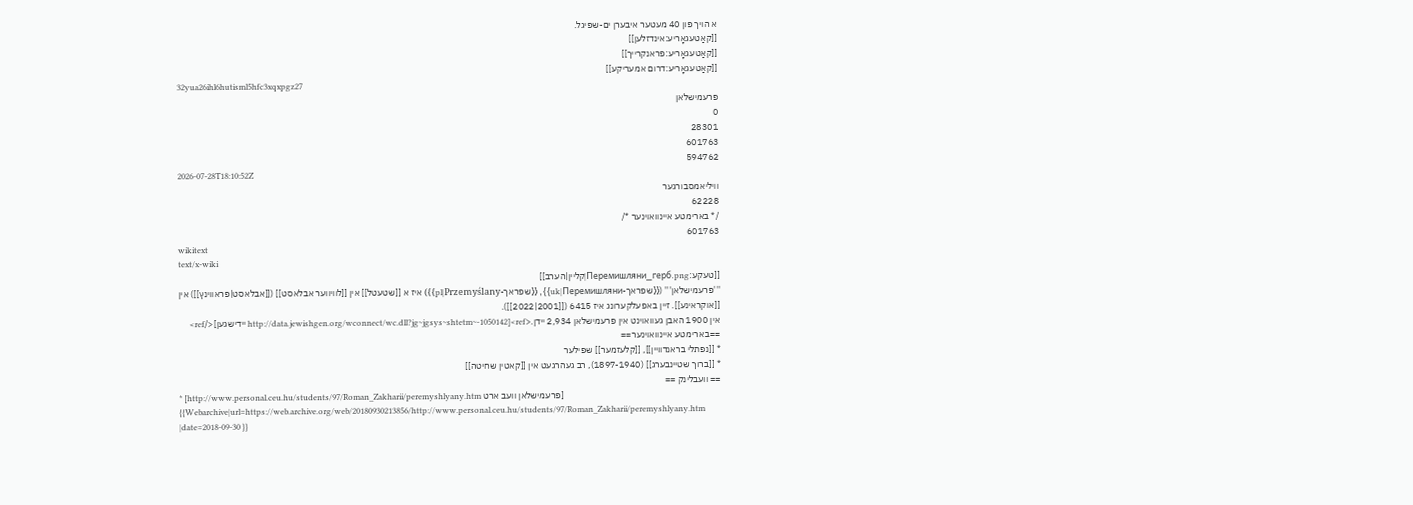א הויך פון 40 מעטער איבערן ים-שפיגל.
[[קאַטעגאָריע:אינדזלען]]
[[קאַטעגאָריע:פראנקרייך]]
[[קאַטעגאָריע:דרום אמעריקע]]
32yua26ihl6hutisml5hfc3xqxpgz27
פרעמישלאן
0
28301
601763
594762
2026-07-28T18:10:52Z
וויליאמסבורגער
62228
/* בארימטע איינוואוינער */
601763
wikitext
text/x-wiki
[[טעקע:Перемишляни_герб.png|קליין|הערב]]
'''פרעמישלאן''' ({{שפראך-uk|Перемишляни}}, {{שפראך-pl|Przemyślany}}) איז א [[שטעטל]] אין [[לוויווער אבלאסט]] ([[אבלאסט|פראווינץ]]) אין [[אוקראינע]]. זיין באפעלקערונג איז 6415 ([[2001|2022]]).
אין 1900 האבן געוואוינט אין פרעמישלאן 2,934 יידן.<ref>[http://data.jewishgen.org/wconnect/wc.dll?jg~jgsys~shtetm~-1050142 יידישגען]</ref>
==בארימטע איינוואוינער==
* [[נפתלי בראנדוויין]], [[קלעזמער]] שפילער
* [[ברוך שטיינבערג]] (1897-1940), רב געהרגעט אין [[קאטין שחיטה]]
== וועבלינק ==
* [http://www.personal.ceu.hu/students/97/Roman_Zakharii/peremyshlyany.htm פרעמישלאן וועב ארט] {{Webarchive|url=https://web.archive.org/web/20180930213856/http://www.personal.ceu.hu/students/97/Roman_Zakharii/peremyshlyany.htm |date=2018-09-30 }}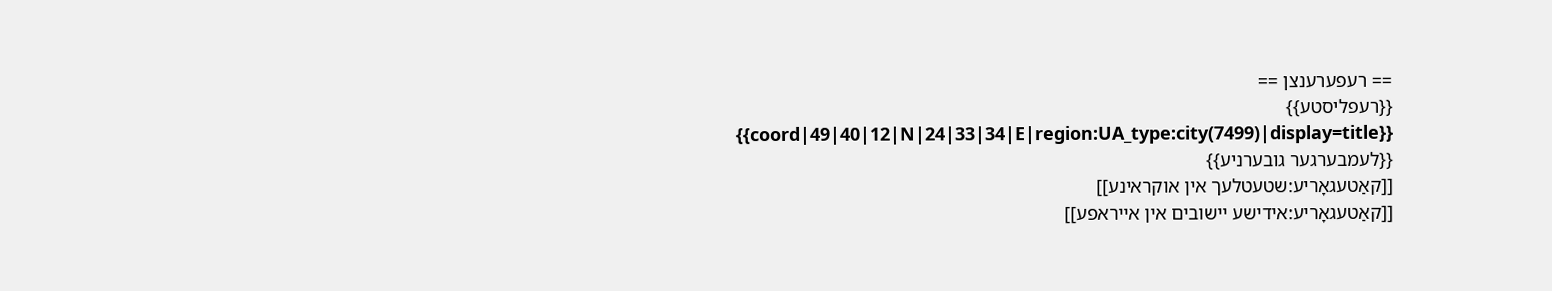== רעפערענצן ==
{{רעפליסטע}}
{{coord|49|40|12|N|24|33|34|E|region:UA_type:city(7499)|display=title}}
{{לעמבערגער גובערניע}}
[[קאַטעגאָריע:שטעטלעך אין אוקראינע]]
[[קאַטעגאָריע:אידישע יישובים אין אייראפע]]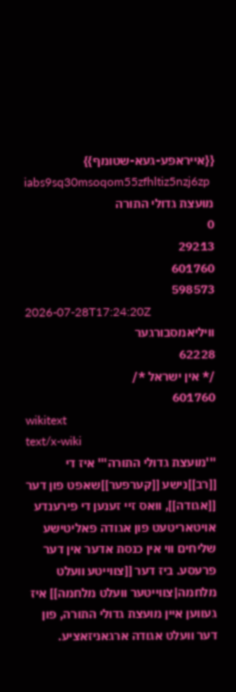{{אייראפע-געא-שטומף}}
iabs9sq30msoqom55zfhltiz5nzj6zp
מועצת גדולי התורה
0
29213
601760
598573
2026-07-28T17:24:20Z
וויליאמסבורגער
62228
/* אין ישראל */
601760
wikitext
text/x-wiki
'''מועצת גדולי התורה''' איז די [[רב]]נישע [[קערפער]]שאפט פון דער [[אגודה]], וואס זיי זענען די פירענדע אויטאריטעט פון אגודה פאליטישע שליחים ווי אין כנסת אדער אין דער פרעסע. ביז דער [[צווייטע וועלט מלחמה|צווייטער וועלט מלחמה]] איז געווען איין מועצת גדולי התורה, פון דער וועלט אגודה ארגאניזאציע.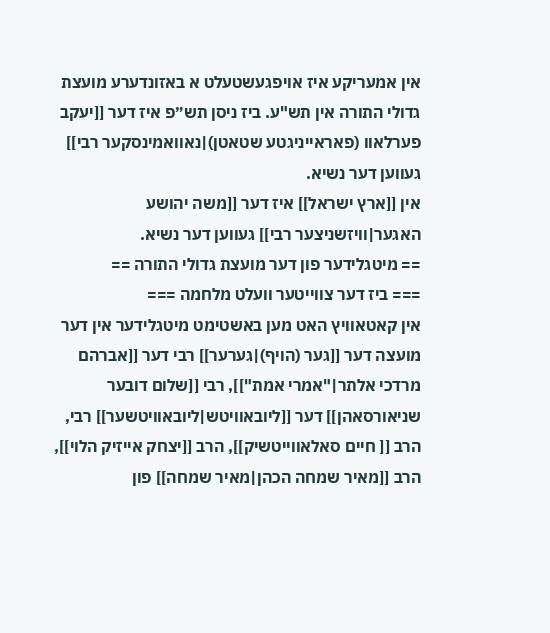אין אמעריקע איז אויפגעשטעלט א באזונדערע מועצת גדולי התורה אין תש"ע. ביז ניסן תש״פ איז דער [[יעקב פערלאוו (פאראייניגטע שטאטן)|נאוואמינסקער רבי]] געווען דער נשיא.
אין [[ארץ ישראל]] איז דער [[משה יהושע האגער|וויזשניצער רבי]] געווען דער נשיא.
== מיטגלידער פון דער מועצת גדולי התורה ==
=== ביז דער צווייטער וועלט מלחמה ===
אין קאטאוויץ האט מען באשטימט מיטגלידער אין דער מועצה דער [[גער (הויף)|גערער]] רבי דער [[אברהם מרדכי אלתר|"אמרי אמת"]], רבי [[שלום דובער שניאורסאהן]] דער [[ליובאוויטש|ליובאוויטשער]] רבי, הרב [[ חיים סאלאווייטשיק]], הרב [[יצחק אייזיק הלוי]], הרב [[מאיר שמחה הכהן|מאיר שמחה]] פון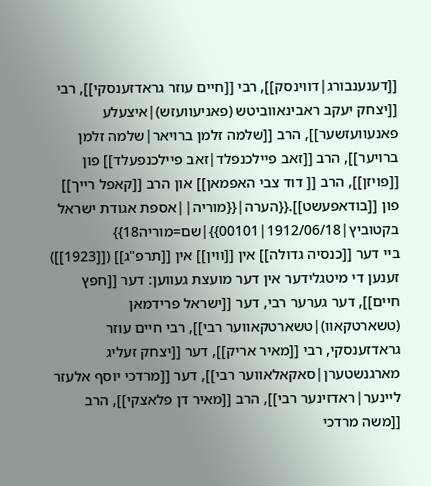[[דענענבורג|דווינסק]], רבי [[חיים עוזר גראדזענסקי]], רבי [[יצחק יעקב ראבינאווביטש (פאניעוועזש)|איצעלע פאנעוועזשער]], הרב [[שלמה זלמן ברויאר|שלמה זלמן ברויער]], הרב [[זאב פיילכנפלד|זאב פיילכנפעלד]] פון [[פויזן]], הרב [[ דוד צבי האפמאן]] און הרב [[קאפל רייך]] פון [[בודאפעשט]].{{הערה|{{מוריה||אספת אגודת ישראל בקטוביץ|1912/06/18|00101}}|שם=מוריה18}}
ביי דער [[כנסיה גדולה]] אין [[ווין]] אין [[תרפ"ג]] ([[1923]]) זענען די מיטגלידער אין דער מועצת געווען: דער [[חפץ חיים]], דער גערער רבי, דער [[ישראל פרידמאן (טשארטקאוו)|טשארטקאווער רבי]], רבי חיים עוזר גראדזענסקי, רבי [[מאיר אריק]], דער [[יצחק זעליג מארגנשטערן|סאקאלאווער רבי]], דער [[מרדכי יוסף אלעזר ליינער|ראדזינער רבי]], הרב [[מאיר דן פלאצקי]], הרב [[משה מרדכי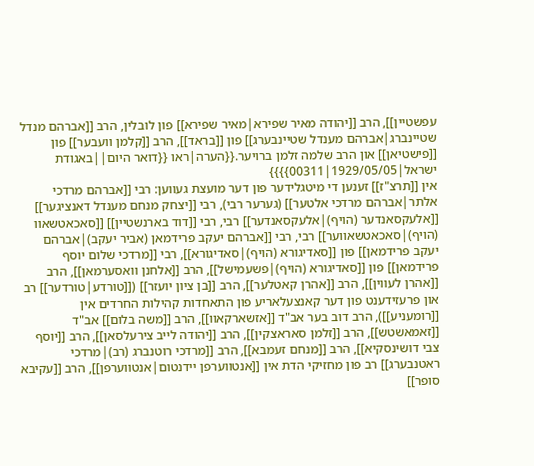עפשטיין]], הרב [[יהודה מאיר שפירא|מאיר שפירא]] פון לובלין, הרב [[אברהם מנדל שטיינברג|אברהם מענדל שטיינבערג]] פון [[בראד]], הרב [[קלמן וועבער]] פון [[פישטיאן]] און הרב שלמה זלמן ברויער.{{הערה|ראו {{דואר היום||באגודת ישראל|1929/05/05|00311}}}}
אין [[תרצ"ז]] זענען די מיטגלידער פון דער מועצת געווען: רבי [[אברהם מרדכי אלתר|אברהם מרדכי אלטער]] (גערער רבי), רבי [[יצחק מנחם מענדל דאנציגער]] [[אלעקסאנדער (הויף)|אלעקסאנדער]] רבי, רבי [[דוד בארנשטיין]] [[סאכאטשאוו (הויף)|סאכאטשאווער]] רבי, רבי [[אברהם יעקב פרידמאן (אביר יעקב)|אברהם יעקב פרידמאן]] פון [[סאדיגורא (הויף)|סאדיגורא]], רבי [[מרדכי שלום יוסף פרידמאן]] פון [[סאדיגורא (הויף)|פשעמישל]], הרב [[אלחנן וואסערמאן]], הרב [[אהרן לעווין]], הרב [[אהרן קאטלער]], הרב [[בן ציון יועזר]] ([[טורדע|טורדער]] רב און פרעזידענט פון דער קאנצעלאריע פון התאחדות קהילות החרדים אין [[רומעניע]]), הרב דוב בער אב"ד [[אזשארקאוו]], הרב [[משה בלום]] אב"ד [[זאמאשטש]], הרב [[זלמן סאראצקין]], הרב [[יהודה לייב צירעלסאן]], הרב [[יוסף צבי דושינסקיא]], הרב [[מנחם זעמבא]], הרב [[מרדכי רוטנברג (רב)|מרדכי ראטנבערג]] רב פון מחזיקי הדת אין [[אנטווערפן יידנטום|אנטווערפן]], הרב [[עקיבא סופר]]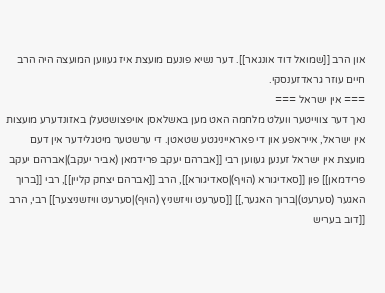און הרב [[שמואל דוד אונגאר]]. דער נשיא פונעם מועצת איז געווען המועצה היה הרב חיים עוזר גראדזענסקי.
=== אין ישראל ===
נאך דער צווייטער וועלט מלחמה האט מען באשלאסן אויפצושטעלן באזונדערע מועצות אין ישראל, אייראפע און די פאראייניגטע שטאטן. די ערשטער מיטגלידער אין דעם מועצת אין ישראל זענען געווען רבי [[אברהם יעקב פרידמאן (אביר יעקב)|אברהם יעקב פרידמאן]] פון [[סאדיגורא (הויף)|סאדיגורא]], הרב [[אברהם יצחק קליין]], רבי [[ברוך האגער (סערעט)|ברוך האגער,]] [[סערעט וויזשניץ (הויף)|סערעט וויזשניצער]] רבי, הרב [[דוב בעריש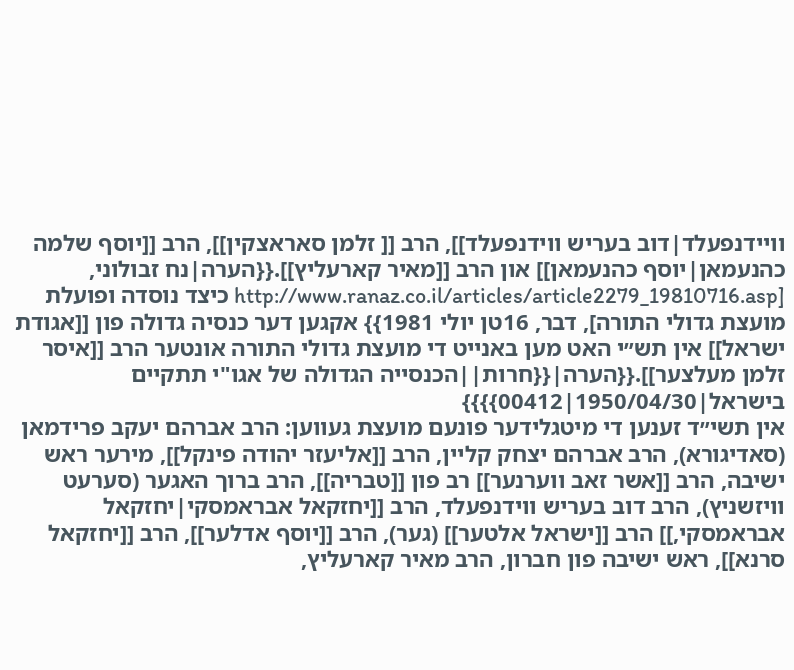וויידנפעלד|דוב בעריש ווידנפעלד]], הרב [[ זלמן סאראצקין]], הרב [[יוסף שלמה כהנעמאן|יוסף כהנעמאן]] און הרב [[מאיר קארעליץ]].{{הערה|נח זבולוני, [http://www.ranaz.co.il/articles/article2279_19810716.asp כיצד נוסדה ופועלת מועצת גדולי התורה], דבר, 16טן יולי 1981}} אקגען דער כנסיה גדולה פון [[אגודת ישראל]] אין תש״י האט מען באנייט די מועצת גדולי התורה אונטער הרב [[איסר זלמן מעלצער]].{{הערה|{{חרות||הכנסייה הגדולה של אגו"י תתקיים בישראל|1950/04/30|00412}}}}
אין תשי״ד זענען די מיטגלידער פונעם מועצת געווען: הרב אברהם יעקב פרידמאן (סאדיגורא), הרב אברהם יצחק קליין, הרב [[אליעזר יהודה פינקל]], מירער ראש ישיבה, הרב [[אשר זאב ווערנער]] רב פון [[טבריה]], הרב ברוך האגער (סערעט וויזשניץ), הרב דוב בעריש ווידנפעלד, הרב [[יחזקאל אבראמסקי|יחזקאל אבראמסקי,]] הרב [[ישראל אלטער]] (גער), הרב [[יוסף אדלער]], הרב [[יחזקאל סרנא]], ראש ישיבה פון חברון, הרב מאיר קארעליץ,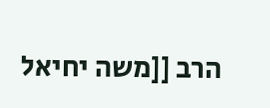הרב [[משה יחיאל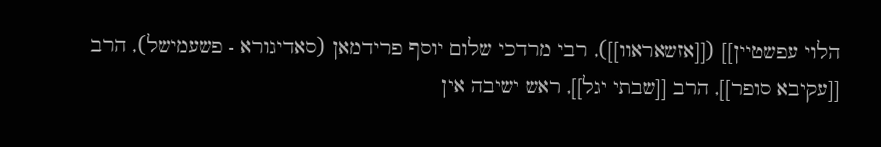הלוי עפשטיין]] ([[אזשאראוו]]), רבי מרדכי שלום יוסף פרידמאן (סאדיגורא - פשעמישל), הרב [[עקיבא סופר]], הרב [[שבתי יגל]], ראש ישיבה אין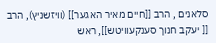סלאנים , הרב [[חיים מאיר האגער]] (וויזשניץ), הרב [[ יעקב חנוך סענקעוויטש]], ראש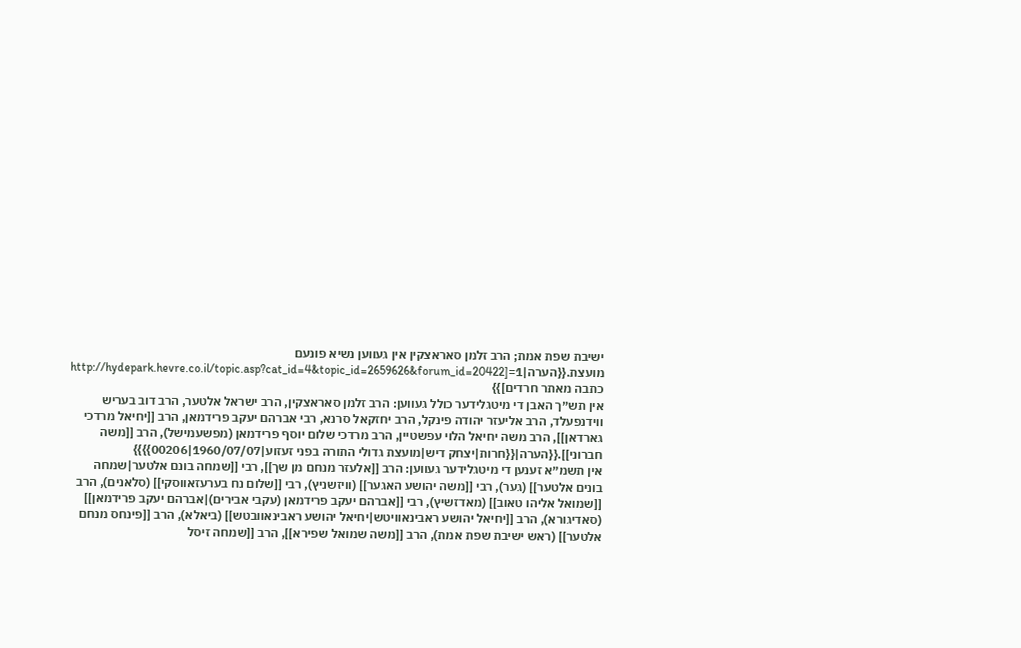ישיבת שפת אמת; הרב זלמן סאראצקין אין געווען נשיא פונעם מועצת.{{הערה|1=[http://hydepark.hevre.co.il/topic.asp?cat_id=4&topic_id=2659626&forum_id=20422 כתבה מאתר חרדים]}}
אין תש״ך האבן די מיטגלידער כולל געווען: הרב זלמן סאראצקין, הרב ישראל אלטער, הרב דוב בעריש ווידנפעלד, הרב אליעזר יהודה פינקל, הרב יחזקאל סרנא, רבי אברהם יעקב פרידמאן, הרב [[יחיאל מרדכי גארדאן]], הרב משה יחיאל הלוי עפשטיין, הרב מרדכי שלום יוסף פרידמאן (מפשעמישל), הרב [[משה חברוני]].{{הערה|{{חרות|יצחק דיש|מועצת גדולי התורה בפני זעזוע|1960/07/07|00206}}}}
אין תשמ״א זענען די מיטגלידער געווען: הרב [[אלעזר מנחם מן שך]], רבי [[שמחה בונם אלטער|שמחה בונים אלטער]] (גער), רבי [[משה יהושע האגער]] (וויזשניץ), רבי [[שלום נח בערעזאווסקי]] (סלאנים), הרב [[שמואל אליהו טאוב]] (מאדזשיץ), רבי [[אברהם יעקב פרידמאן (עקבי אבירים)|אברהם יעקב פרידמאן]] (סאדיגורא), הרב [[יחיאל יהושע ראבינאוויטש|יחיאל יהושע ראבינאוובטש]] (ביאלא), הרב [[פינחס מנחם אלטער]] (ראש ישיבת שפת אמת), הרב [[משה שמואל שפירא]], הרב [[שמחה זיסל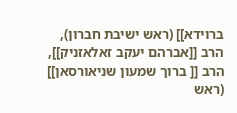ברוידא]] (ראש ישיבת חברון), הרב [[אברהם יעקב זאלאזניק]], הרב [[ ברוך שמעון שניאורסאן]] (ראש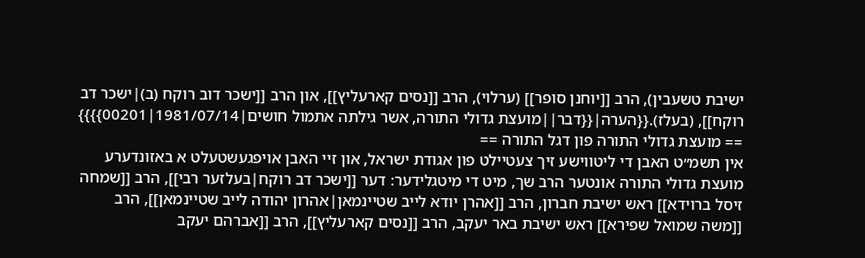ישיבת טשעבין), הרב [[יוחנן סופר]] (ערלוי), הרב [[נסים קארעליץ]], און הרב [[ישכר דוב רוקח (ב)|ישכר דב רוקח]], (בעלז).{{הערה|{{דבר||מועצת גדולי התורה, אשר גילתה אתמול חושים|1981/07/14|00201}}}}
== מועצת גדולי התורה פון דגל התורה ==
אין תשמ״ט האבן די ליטווישע זיך צעטיילט פון אגודת ישראל, און זיי האבן אויפגעשטעלט א באזונדערע מועצת גדולי התורה אונטער הרב שך, מיט די מיטגלידער: דער [[ישכר דב רוקח|בעלזער רבי]], הרב [[שמחה זיסל ברוידא]] ראש ישיבת חברון, הרב [[אהרן יודא לייב שטיינמאן|אהרון יהודה לייב שטיינמאן]], הרב [[משה שמואל שפירא]] ראש ישיבת באר יעקב, הרב [[נסים קארעליץ]], הרב [[אברהם יעקב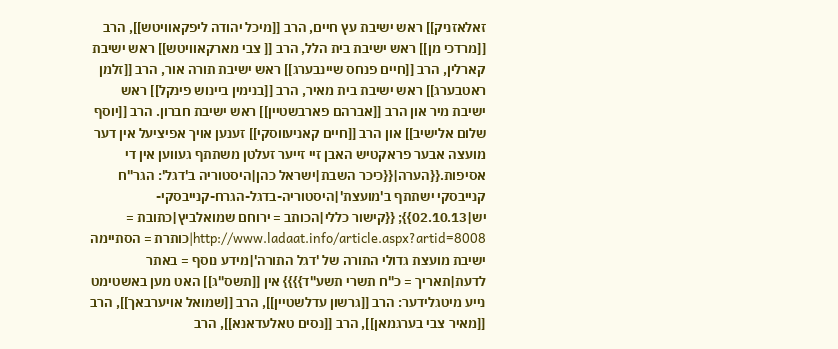זאלאזניק]] ראש ישיבת עץ חיים, הרב [[מיכל יהודה ליפקאוויטש]], הרב [[מרדכי מן]] ראש ישיבת בית הלל, הרב [[ צבי מארקאוויטש]] ראש ישיבת קארלין, הרב [[חיים פנחס שיינבערג]] ראש ישיבת תורה אור, הרב [[זלמן ראטבערג]] ראש ישיבת בית מאיר, הרב [[בנימין ביינוש פינקל]] ראש ישיבת מיר און הרב [[אברהם פארבשטיין]] ראש ישיבת חברון. הרב [[יוסף שלום אלישיב]] און הרב [[חיים קאניעווסקי]] זענען אויך אפיציעל אין דער מועצה אבער פראקטיש האבן זיי זייער זעלטן משתתף געווען אין די אסיפות.{{הערה|{{כיכר השבת|ישראל כהן|היסטוריה ב'דגל': הגר"ח קנייבסקי ישתתף ב'מועצת'|היסטוריה-בדגל-הגרח-קנייבסקי-יש|02.10.13}}; {{קישור כללי|הכותב = ירוחם שמואלביץ|כתובת = http://www.ladaat.info/article.aspx?artid=8008|כותרת = הסתיימה ישיבת מועצת גדולי התורה של 'דגל התורה'|מידע נוסף = באתר לדעת|תאריך = כ"ח תשרי תשע"ד}}}} אין [[תשס"ג]] האט מען באשטימט נייע מיטגלידער: הרב [[גרשון עדלשטיין]], הרב [[שמואל אויערבאך]], הרב [[מאיר צבי בערגמאן]], הרב [[נסים טאלעדאנא]], הרב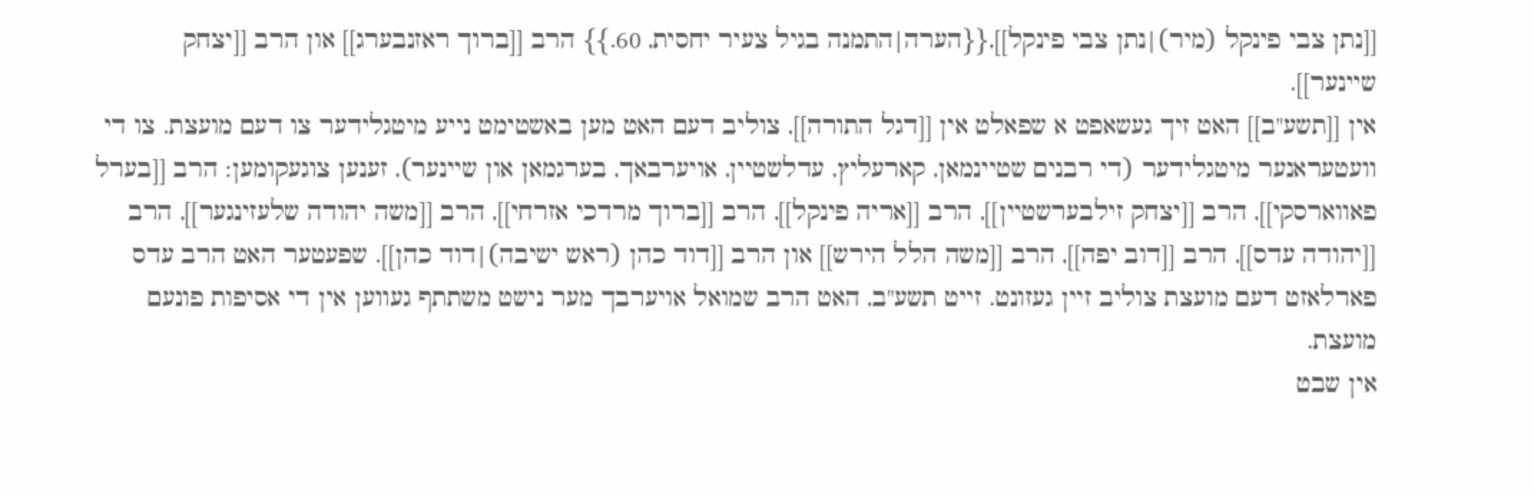[[נתן צבי פינקל (מיר)|נתן צבי פינקל]],{{הערה|התמנה בגיל צעיר יחסית, 60.}} הרב [[ברוך ראזנבערג]] און הרב [[יצחק שיינער]].
אין [[תשע"ב]] האט זיך געשאפט א שפאלט אין [[דגל התורה]], צוליב דעם האט מען באשטימט נייע מיטגלידער צו דעם מועצת. צו די וועטעראנער מיטגלידער (די רבנים שטיינמאן, קארעליץ, עדלשטיין, אויערבאך, בערגמאן און שיינער), זענען צוגעקומען: הרב [[בערל פאווארסקי]], הרב [[יצחק זילבערשטיין]], הרב [[אריה פינקל]], הרב [[ברוך מרדכי אזרחי]], הרב [[משה יהודה שלעזינגער]], הרב [[יהודה עדס]], הרב [[דוב יפה]], הרב [[משה הלל הירש]] און הרב [[דוד כהן (ראש ישיבה)|דוד כהן]]. שפעטער האט הרב עדס פארלאזט דעם מועצת צוליב זיין געזונט. זייט תשע"ב, האט הרב שמואל אויערבך מער נישט משתתף געווען אין די אסיפות פונעם מועצת.
אין שבט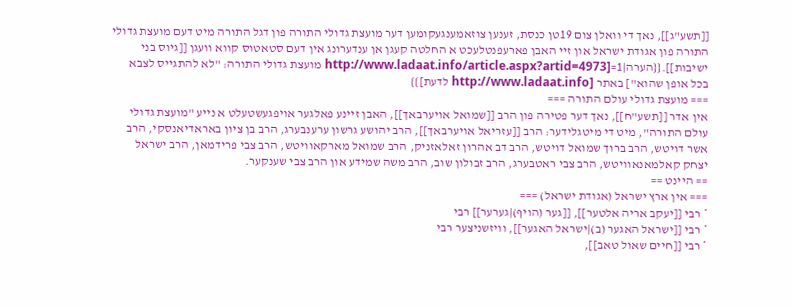[[תשע"ג]], נאך די וואלן צום 19טן כנסת, זענען צוזאמענגעקומען דער מועצת גדולי התורה פון דגל התורה מיט דעם מועצת גדולי התורה פון אגודת ישראל און זיי האבן פארעפנטלעכט א החלטה קעגן אן ענדערונג אין דעם סטאטוס קווא וועגן [[גיוס בני ישיבות]].{{הערה|1=[http://www.ladaat.info/article.aspx?artid=4973 מועצת גדולי התורה: "לא להתגייס לצבא בכל אופן שהוא"] באתר [http://www.ladaat.info לדעת]}}
=== מועצת גדולי עולם התורה ===
אין אדר [[תשע"ח]], נאך דער פטירה פון הרב [[שמואל אויערבאך]], האבן זיינע פאלגער אויפגעשטעלט א נייע "מועצת גדולי עולם התורה", מיט די מיטגלידער: הרב [[עזריאל אויערבאך]], הרב יהושע גרשון ערענבערג, הרב בן ציון באראדיאנסקי, הרב אשר דויטש, הרב ברוך שמואל דויטש, הרב דב אהרון זאלאזניק, הרב שמואל מארקאוויטש, הרב צבי פרידמאן, הרב ישראל יצחק קאלמאנאוויטש, הרב צבי ראטבערג, הרב זבולון שוב, הרב משה שמידע און הרב צבי שענקער.
== היינט ==
=== אין ארץ ישראל (אגודת ישראל) ===
* רבי [[יעקב אריה אלטער]], [[גער (הויף)|גערער]] רבי
* רבי [[ישראל האגער (ב)|ישראל האגער]], וויזשניצער רבי
* רבי [[חיים שאול טאב]],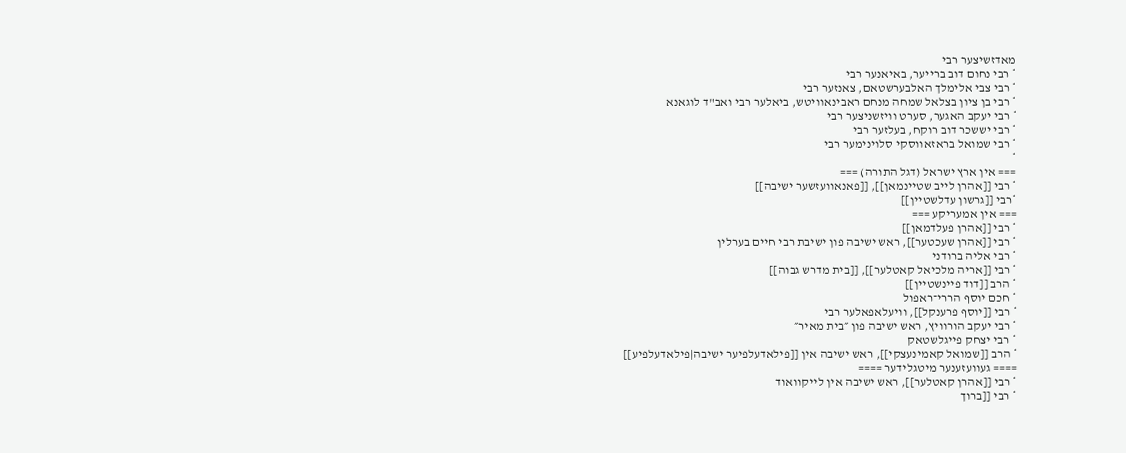מאדזשיצער רבי
* רבי נחום דוב ברייער, באיאנער רבי
* רבי צבי אלימלך האלבערשטאם, צאנזער רבי
* רבי בן ציון בצלאל שמחה מנחם ראבינאוויטש, ביאלער רבי ואב"ד לוגאנא
* רבי יעקב האגער, סערט וויזשניצער רבי
* רבי יששכר דוב רוקח, בעלזער רבי
* רבי שמואל בראזאווסקי סלוינימער רבי
*
=== אין ארץ ישראל (דגל התורה) ===
* רבי [[אהרן לייב שטיינמאן]], [[פאנאוועזשער ישיבה]]
*רבי [[גרשון עדלשטיין]]
=== אין אמעריקע ===
* רבי [[אהרן פעלדמאן]]
* רבי [[אהרן שעכטער]], ראש ישיבה פון ישיבת רבי חיים בערלין
* רבי אליה ברודני
* רבי [[אריה מלכיאל קאטלער]], [[בית מדרש גבוה]]
* הרב [[דוד פיינשטיין]]
* חכם יוסף הררי־ראפול
* רבי [[יוסף פרענקל]], וויעלאפאלער רבי
* רבי יעקב הורוויץ, ראש ישיבה פון ״בית מאיר״
* רבי יצחק פייגלשטאק
* הרב [[שמואל קאמינעצקי]], ראש ישיבה אין [[פילאדעלפיער ישיבה|פילאדעלפיע]]
==== געוועזענער מיטגלידער ====
* רבי [[אהרן קאטלער]], ראש ישיבה אין לייקוואוד
* רבי [[ברוך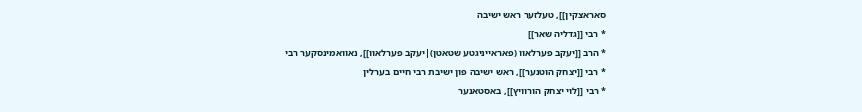סאראצקין]], טעלזער ראש ישיבה
* רבי [[גדליה שאר]]
* הרב [[יעקב פערלאוו (פאראייניגטע שטאטן)|יעקב פערלאוו]], נאוואמינסקער רבי
* רבי [[יצחק הוטנער]], ראש ישיבה פון ישיבת רבי חיים בערלין
* רבי [[לוי יצחק הורוויץ]], באסטאנער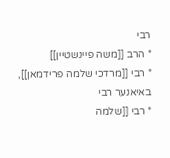רבי
* הרב [[משה פיינשטיין]]
* רבי [[מרדכי שלמה פרידמאן]], באיאנער רבי
* רבי [[שלמה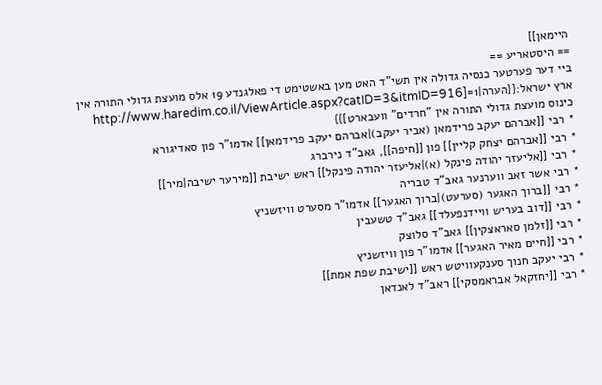היימאן]]
== היסטאריע ==
ביי דער פערטער כנסיה גדולה אין תשי"ד האט מען באשטימט די פאלגנדע 19 אלס מועצת גדולי התורה אין ארץ ישראל:{{הערה|1=[http://www.haredim.co.il/ViewArticle.aspx?catID=3&itmID=916 כינוס מועצת גדולי התורה אין "חרדים" וועבארט]}}
* רבי [[אברהם יעקב פרידמאן (אביר יעקב)|אברהם יעקב פרידמאן]] אדמו"ר פון סאדיגורא
* רבי [[אברהם יצחק קליין]] פון [[חיפה]], גאב"ד נירברג
* רבי [[אליעזר יהודה פינקל (א)|אליעזר יהודה פינקל]] ראש ישיבת [[מירער ישיבה|מיר]]
* רבי אשר זאב ווערנער גאב"ד טבריה
* רבי [[ברוך האגער (סערעט)|ברוך האגער]] אדמו"ר מסערט וויזשניץ
* רבי [[דוב בעריש וויידנפעלד]] גאב"ד טשעבין
* רבי [[זלמן סאראצקין]] גאב"ד סלוצק
* רבי [[חיים מאיר האגער]] אדמו"ר פון וויזשניץ
* רבי יעקב חנוך סענקעוויטש ראש [[ישיבת שפת אמת]]
* רבי [[יחזקאל אבראמסקי]] ראב"ד לאנדאן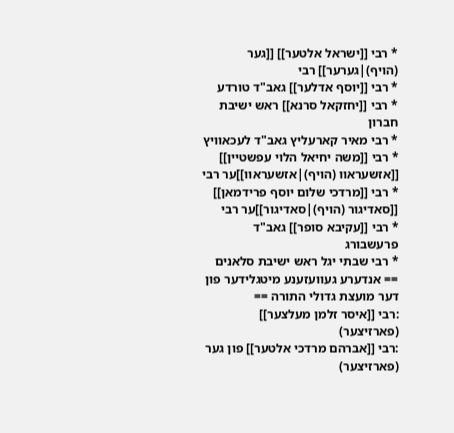* רבי [[ישראל אלטער]] [[גער (הויף)|גערער]] רבי
* רבי [[יוסף אדלער]] גאב"ד טורדע
* רבי [[יחזקאל סרנא]] ראש ישיבת חברון
* רבי מאיר קארעליץ גאב"ד לעכאוויץ
* רבי [[משה יחיאל הלוי עפשטיין]] [[אזשעראוו (הויף)|אזשעראוו]]ער רבי
* רבי [[מרדכי שלום יוסף פרידמאן]] [[סאדיגור (הויף)|סאדיגור]]ער רבי
* רבי [[עקיבא סופר]] גאב"ד פרעשבורג
* רבי שבתי יגל ראש ישיבת סלאנים
== אנדערע געוועזענע מיטגלידער פון דער מועצת גדולי התורה ==
:רבי [[איסר זלמן מעלצער]] (פארזיצער)
:רבי [[אברהם מרדכי אלטער]] פון גער (פארזיצער)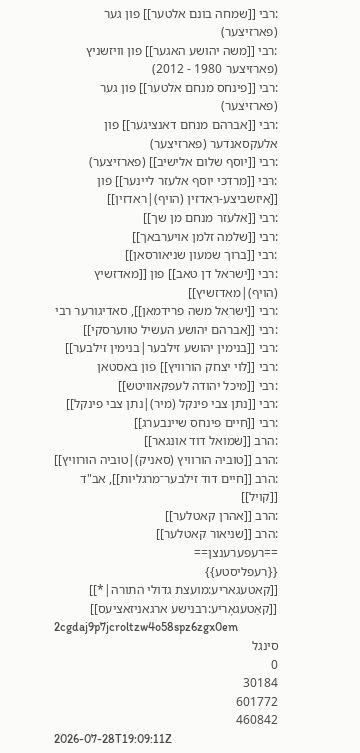:רבי [[שמחה בונם אלטער]] פון גער (פארזיצער)
:רבי [[משה יהושע האגער]] פון וויזשניץ (פארזיצער 1980 - 2012)
:רבי [[פינחס מנחם אלטער]] פון גער (פארזיצער)
:רבי [[אברהם מנחם דאנציגער]] פון אלעקסאנדער (פארזיצער)
:רבי [[יוסף שלום אלישיב]] (פארזיצער)
:רבי [[מרדכי יוסף אלעזר ליינער]] פון [[איזשביצע-ראדזין (הויף)|ראדזין]]
:רבי [[אלעזר מנחם מן שך]]
:רבי [[שלמה זלמן אויערבאך]]
:רבי [[ברוך שמעון שניאורסאן]]
:רבי [[ישראל דן טאב]] פון [[מאדזשיץ (הויף)|מאדזשיץ]]
:רבי [[ישראל משה פרידמאן]], סאדיגורער רבי
:רבי [[אברהם יהושע העשיל טווערסקי]]
:רבי [[בנימין יהושע זילבער|בנימין זילבער]]
:רבי [[לוי יצחק הורוויץ]] פון באסטאן
:רבי [[מיכל יהודה לעפקאוויטש]]
:רבי [[נתן צבי פינקל (מיר)|נתן צבי פינקל]]
:רבי [[חיים פינחס שיינבערג]]
:הרב [[שמואל דוד אונגאר]]
:הרב [[טוביה הורוויץ (סאניק)|טוביה הורוויץ]]
:הרב [[חיים דוד זילבער־מרגליות]], אב"ד [[קויל]]
:הרב [[אהרן קאטלער]]
:הרב [[שניאור קאטלער]]
==רעפערענצן==
{{רעפליסטע}}
[[קאטעגאריע:מועצת גדולי התורה|*]]
[[קאַטעגאָריע:רבנישע ארגאניזאציעס]]
2cgdaj9p7jcroltzw4o58spz6zgx0em
סינגל
0
30184
601772
460842
2026-07-28T19:09:11Z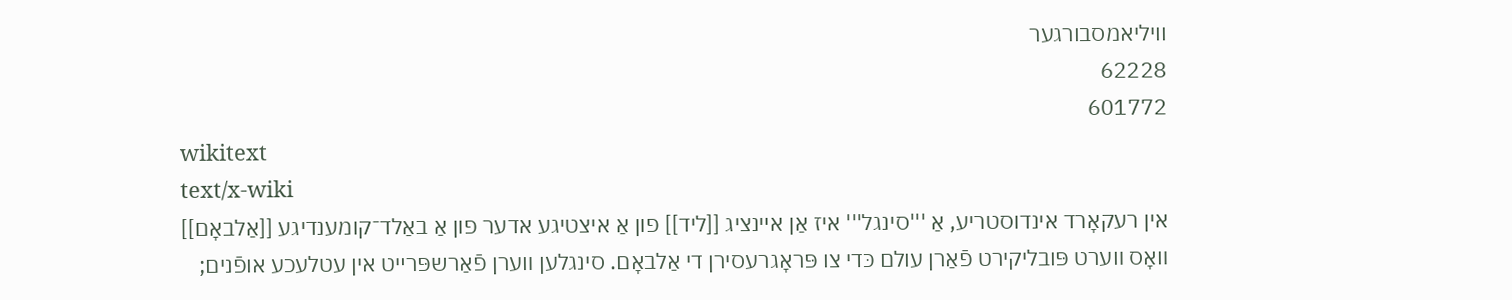וויליאמסבורגער
62228
601772
wikitext
text/x-wiki
אין רעקאָרד אינדוסטריע, אַ '''סינגל''' איז אַן אײנציג [[ליד]] פון אַ איצטיגע אדער פון אַ באַלד־קומענדיגע [[אַלבאָם]] װאָס װערט פּובליקירט פֿאַרן עולם כּדי צו פּראָגרעסירן די אַלבאָם. סינגלען װערן פֿאַרשפּרײט אין עטלעכע אופֿנים;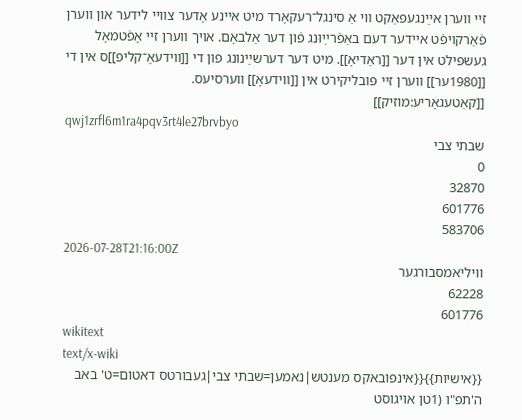זײ װערן אײַנגעפּאַקט װי אַ סינגל־רעקאָרד מיט אײנע אָדער צװײ לידער און װערן פֿאַרקױפֿט אײדער דעם באַפֿרײַוּנג פֿון דער אַלבאָם. אױך װערן זײ אָפֿטמאָל געשפּילט אין דער [[ראַדיאָ]]. מיט דער דערשײַנונג פון די [[װידעאָ־קליפּ]]ס אין די [[1980ער]] װערן זײ פּובליקירט אין [[װידעאָ]] װערסיעס.
[[קאַטעגאָריע:מוזיק]]
qwj1zrfl6m1ra4pqv3rt4le27brvbyo
שבתי צבי
0
32870
601776
583706
2026-07-28T21:16:00Z
וויליאמסבורגער
62228
601776
wikitext
text/x-wiki
{{אישיות}}{{אינפובאקס מענטש|נאמען=שבתי צבי|געבורטס דאטום=ט' באב ה'תפ"ו (1טן אויגוסט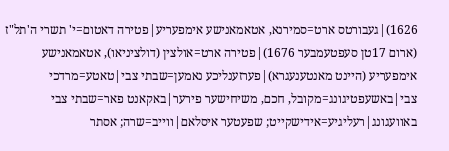1626)|געבורטס ארט=סמירנא, אטאמאנישע אימפעריע|פטירה דאטום=י' תשרי ה'תל"ז (ארום 17טן סעפטעמבער 1676)|פטירה ארט=אולצין (דולציניאו), אטאמאנישע אימפעריע (היינט מאנטענעגרא)|פערזענליכע נאמען=שבתי צבי|טאטע=מרדכי צבי|באשעפטיגונג=מקובל, חכם, משיחישער פירער|באקאנט פאר=שבתי צבי באוועגונג|רעליגיע=אידישקייט; שפעטער איסלאם|ווייב=שרה; אסתר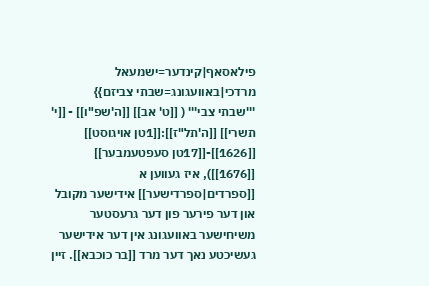פילאסאף|קינדער=ישמעאל מרדכי|באוועגונג=שבתי צביזם}}
'''שבתי צבי''' ( [[ט' אב]] [[ה'שפ"ו]] - [[י' תשרי]] [[ה'תל"ז]]:[[1טן אויגוסט]] [[1626]]-[[17טן סעפטעמבער]] [[1676]]), איז געווען א [[ספרדים|ספרדישער]] אידישער מקובל און דער פירער פון דער גרעסטער משיחישער באוועגונג אין דער אידישער געשיכטע נאך דער מרד [[בר כוכבא]]. זיין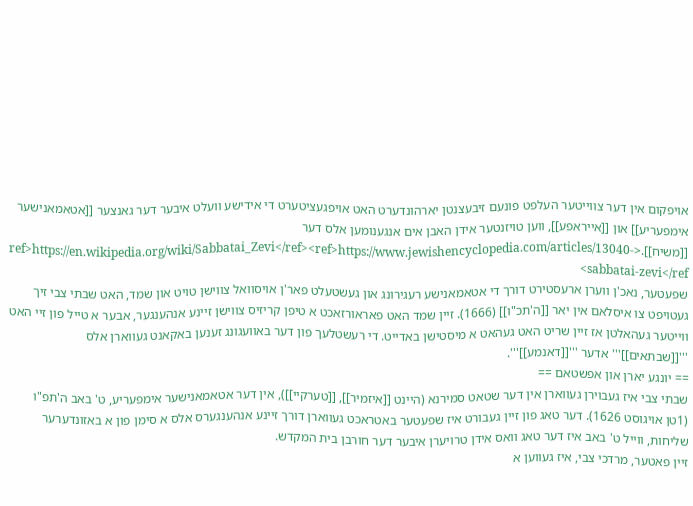אויפקום אין דער צווייטער העלפט פונעם זיבעצנטן יארהונדערט האט אויפגעציטערט די אידישע וועלט איבער דער גאנצער [[אטאמאנישער אימפעריע]] און [[אייראפע]], ווען טויזנטער אידן האבן אים אנגענומען אלס דער [[משיח]].<ref>https://en.wikipedia.org/wiki/Sabbatai_Zevi</ref><ref>https://www.jewishencyclopedia.com/articles/13040-sabbatai-zevi</ref>
שפעטער, נאכ'ן ווערן ארעסטירט דורך די אטאמאנישע רעגירונג און געשטעלט פאר'ן אויסוואל צווישן טויט און שמד, האט שבתי צבי זיך געטויפט צו איסלאם אין יאר [[ה'תכ"ו]] (1666). זיין שמד האט פאראורזאכט א טיפן קריזיס צווישן זיינע אנהענגער, אבער א טייל פון זיי האט ווייטער געהאלטן אז זיין שריט האט געהאט א מיסטישן באדייט. די רעשטלעך פון דער באוועגונג זענען באקאנט געווארן אלס '''[[שבתאים]]''' אדער '''[[דאנמע]]'''.
== יונגע יארן און אפשטאם ==
שבתי צבי איז געבוירן געווארן אין דער שטאט סמירנא (היינט [[איזמיר]], [[טערקיי]]), אין דער אטאמאנישער אימפעריע, ט' באב ה'תפ"ו (1טן אויגוסט 1626). דער טאג פון זיין געבורט איז שפעטער באטראכט געווארן דורך זיינע אנהענגערס אלס א סימן פון א באזונדערער שליחות, ווייל ט' באב איז דער טאג וואס אידן טרויערן איבער דער חורבן בית המקדש.
זיין פאטער, מרדכי צבי, איז געווען א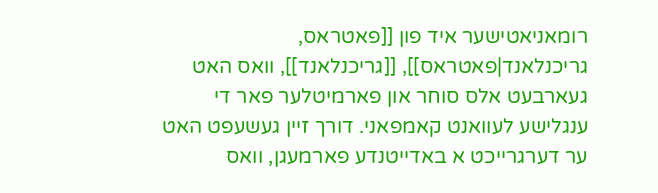רומאניאטישער איד פון [[פאטראס, גריכנלאנד|פאטראס]], [[גריכנלאנד]], וואס האט געארבעט אלס סוחר און פארמיטלער פאר די ענגלישע לעוואנט קאמפאני. דורך זיין געשעפט האט ער דערגרייכט א באדייטנדע פארמעגן, וואס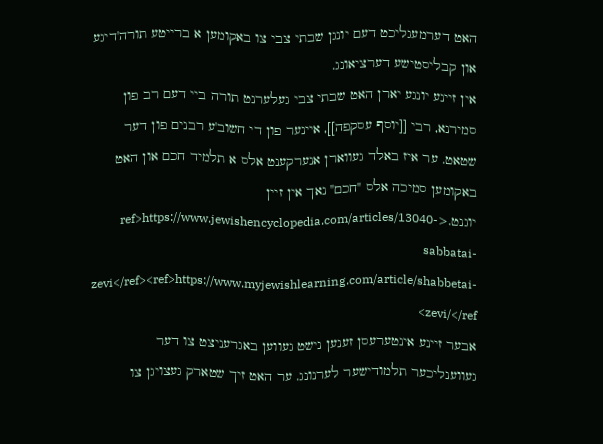האט דערמעגליכט דעם יונגן שבתי צבי צו באקומען א ברייטע תורה'דיגע און קבליסטישע דערציאונג.
אין זיינע יונגע יארן האט שבתי צבי געלערנט תורה ביי דעם רב פון סמירנא, רבי [[יוסף עסקפה]], איינער פון די חשוב'ע רבנים פון דער שטאט. ער איז באלד געווארן אנערקענט אלס א תלמיד חכם און האט באקומען סמיכה אלס "חכם" נאך אין זיין יוגנט.<ref>https://www.jewishencyclopedia.com/articles/13040-sabbatai-zevi</ref><ref>https://www.myjewishlearning.com/article/shabbetai-zevi/</ref>
אבער זיינע אינטערעסן זענען נישט געווען באגרעניצט צו דער געווענליכער תלמודישער לערנונג. ער האט זיך שטארק געצויגן צו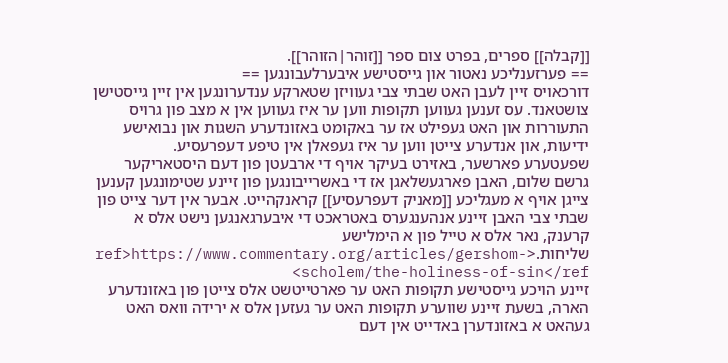[[קבלה]] ספרים, בפרט צום ספר [[זוהר|הזוהר]].
== פערזענליכע נאטור און גייסטישע איבערלעבונגען ==
דורכאויס זיין לעבן האט שבתי צבי געוויזן שטארקע ענדערונגען אין זיין גייסטישן צושטאנד. עס זענען געווען תקופות ווען ער איז געווען אין א מצב פון גרויס התעוררות און האט געפילט אז ער באקומט באזונדערע השגות און נבואישע ידיעות, און אנדערע צייטן ווען ער איז געפאלן אין טיפע דעפרעסיע.
שפעטערע פארשער, באזירט בעיקר אויף די ארבעטן פון דעם היסטאריקער גרשם שלום, האבן פארגעשלאגן אז די באשרייבונגען פון זיינע שטימונגען קענען צייגן אויף א מעגליכע [[מאניק דעפרעסיע]] קראנקהייט. אבער אין דער צייט פון שבתי צבי האבן זיינע אנהענגערס באטראכט די איבערגאנגען נישט אלס א קרענק, נאר אלס א טייל פון א הימלישע שליחות.<ref>https://www.commentary.org/articles/gershom-scholem/the-holiness-of-sin</ref>
זיינע הויכע גייסטישע תקופות האט ער פארטייטשט אלס צייטן פון באזונדערע הארה, בשעת זיינע שווערע תקופות האט ער געזען אלס א ירידה וואס האט געהאט א באזונדערן באדייט אין דעם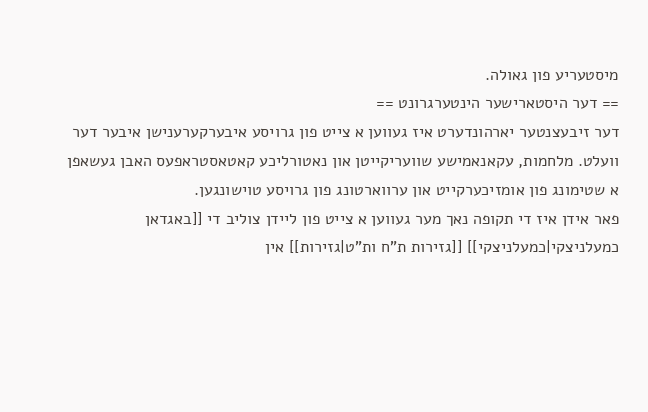מיסטעריע פון גאולה.
== דער היסטארישער הינטערגרונט ==
דער זיבעצנטער יארהונדערט איז געווען א צייט פון גרויסע איבערקערענישן איבער דער וועלט. מלחמות, עקאנאמישע שוועריקייטן און נאטורליכע קאטאסטראפעס האבן געשאפן א שטימונג פון אומזיכערקייט און ערווארטונג פון גרויסע טוישונגען.
פאר אידן איז די תקופה נאך מער געווען א צייט פון ליידן צוליב די [[באגדאן כמעלניצקי|כמעלניצקי]] [[גזירות ת"ח ות"ט|גזירות]] אין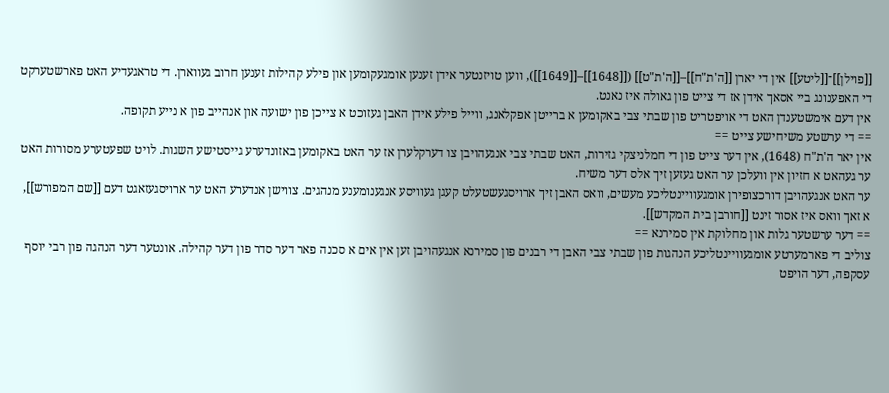[[פוילן]]־[[ליטע]] אין די יארן [[ה'ת"ח]]–[[ה'ת"ט]] ([[1648]]–[[1649]]), ווען טויזנטער אידן זענען אומגעקומען און פילע קהילות זענען חרוב געווארן. די טראגעדיע האט פארשטערקט די האפענונג ביי אסאך אידן אז די צייט פון גאולה איז נאנט.
אין דעם אימשטענדן האט די אויפטריט פון שבתי צבי באקומען א ברייטן אפקלאנג, ווייל פילע אידן האבן געזוכט א צייכן פון ישועה און אנהייב פון א נייע תקופה.
== די ערשטע משיחישע צייט ==
אין יאר ה'ת"ח (1648), אין דער צייט פון די חמלניצקי גזירות, האט שבתי צבי אנגעהויבן צו דערקלערן אז ער האט באקומען באזונדערע גייסטישע השגות. לויט שפעטערע מסורות האט ער געהאט א חזיון אין וועלכן ער האט געזען זיך אלס דער משיח.
ער האט אנגעהויבן דורכצופירן אומגעוויינטליכע מעשים, וואס האבן זיך ארויסגעשטעלט קעגן געוויסע אנגענומענע מנהגים. צווישן אנדערע האט ער ארויסגעזאגט דעם [[שם המפורש]], א זאך וואס איז אסור זינט [[חורבן בית המקדש]].
== דער ערשטער גלות און מחלוקת אין סמירנא ==
צוליב די פארמערטע אומגעוויינטליכע הנהגות פון שבתי צבי האבן די רבנים פון סמירנא אנגעהויבן זען אין אים א סכנה פאר דער סדר פון דער קהילה. אונטער דער הנהגה פון רבי יוסף עסקפה, דער הויפט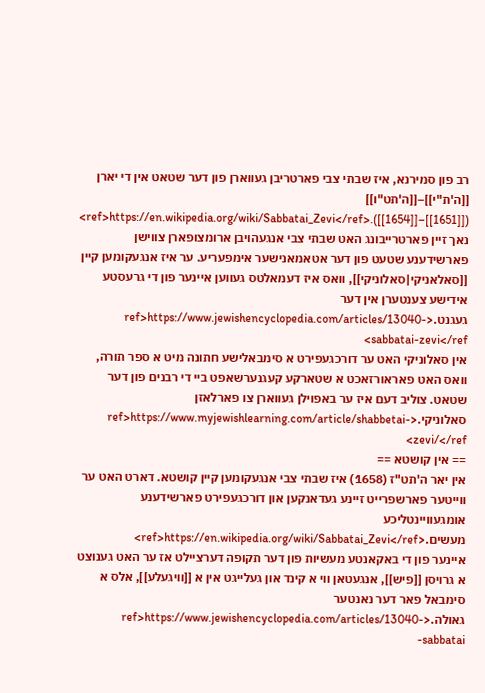רב פון סמירנא, איז שבתי צבי פארטריבן געווארן פון דער שטאט אין די יארן [[ה'ת"י]]–[[ה'תט"ו]] ([[1651]]–[[1654]]).<ref>https://en.wikipedia.org/wiki/Sabbatai_Zevi</ref>
נאך זיין פארטרייבונג האט שבתי צבי אנגעהויבן ארומצופארן צווישן פארשידענע שטעט פון דער אטאמאנישער אימפעריע. ער איז אנגעקומען קיין [[סאלאניקי|סאלוניקי]], וואס איז דעמאלטס געווען איינער פון די גרעסטע אידישע צענטערן אין דער געגנט.<ref>https://www.jewishencyclopedia.com/articles/13040-sabbatai-zevi</ref>
אין סאלוניקי האט ער דורכגעפירט א סימבאלישע חתונה מיט א ספר תורה, וואס האט פאראורזאכט א שטארקע קעגנערשאפט ביי די רבנים פון דער שטאט. צוליב דעם איז ער באפוילן געווארן צו פארלאזן סאלוניקי.<ref>https://www.myjewishlearning.com/article/shabbetai-zevi/</ref>
== אין קושטא ==
אין יאר ה'תט"ז (1658) איז שבתי צבי אנגעקומען קיין קושטא. דארט האט ער ווייטער פארשפרייט זיינע געדאנקען און דורכגעפירט פארשידענע אומגעוויינטליכע מעשים.<ref>https://en.wikipedia.org/wiki/Sabbatai_Zevi</ref>
איינער פון די באקאנטע מעשיות פון דער תקופה דערציילט אז ער האט גענוצט א גרויסן [[פיש]], אנגעטאן ווי א קינד און געלייגט אין א [[וויגעלע]], אלס א סימבאל פאר דער נאנטער גאולה.<ref>https://www.jewishencyclopedia.com/articles/13040-sabbatai-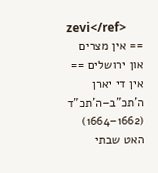zevi</ref>
== אין מצרים און ירושלים ==
אין די יארן ה'תכ"ב–ה'תכ"ד (1662–1664) האט שבתי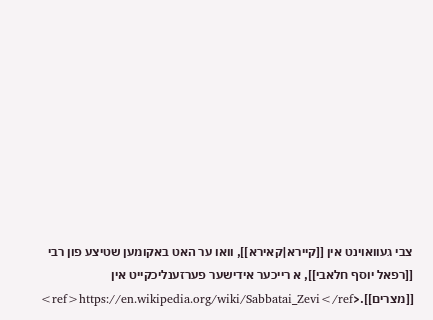צבי געוואוינט אין [[קיירא|קאירא]], וואו ער האט באקומען שטיצע פון רבי [[רפאל יוסף חלאבי]], א רייכער אידישער פערזענליכקייט אין [[מצרים]].<ref>https://en.wikipedia.org/wiki/Sabbatai_Zevi</ref>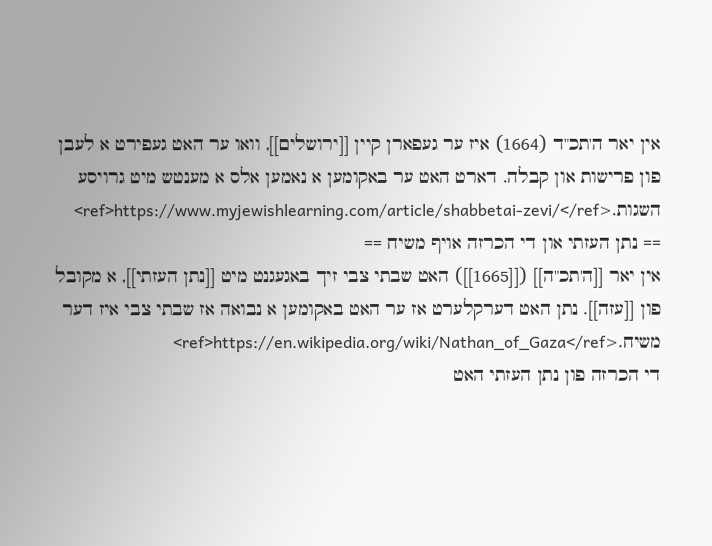אין יאר ה'תכ"ד (1664) איז ער געפארן קיין [[ירושלים]], וואו ער האט געפירט א לעבן פון פרישות און קבלה. דארט האט ער באקומען א נאמען אלס א מענטש מיט גרויסע השגות.<ref>https://www.myjewishlearning.com/article/shabbetai-zevi/</ref>
== נתן העזתי און די הכרזה אויף משיח ==
אין יאר [[ה'תכ"ה]] ([[1665]]) האט שבתי צבי זיך באגעגנט מיט [[נתן העזתי]], א מקובל פון [[עזה]]. נתן האט דערקלערט אז ער האט באקומען א נבואה אז שבתי צבי איז דער משיח.<ref>https://en.wikipedia.org/wiki/Nathan_of_Gaza</ref>
די הכרזה פון נתן העזתי האט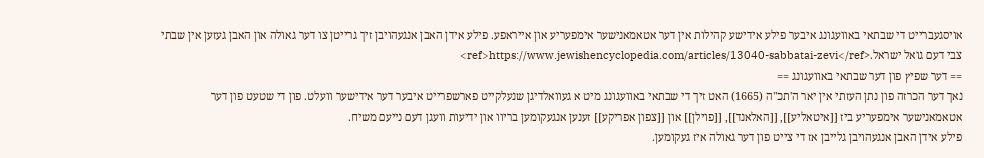אויסגעברייט די שבתאי באוועגונג איבער פילע אידישע קהילות אין דער אטאמאנישער אימפעריע און אייראפע. פילע אידן האבן אנגעהויבן זיך גרייטן צו דער גאולה און האבן געזען אין שבתי צבי דעם גואל ישראל.<ref>https://www.jewishencyclopedia.com/articles/13040-sabbatai-zevi</ref>
== דער שפיץ פון דער שבתאי באוועגונג ==
נאך דער הכרזה פון נתן העזתי אין יאר ה'תכ"ה (1665) האט זיך די שבתאי באוועגונג מיט א געוואלדיגן שנעלקייט פארשפרייט איבער דער אידישער וועלט. פון די שטעט פון דער אטאמאנישער אימפעריע ביז [[איטאליע]], [[האלאנד]], [[פוילן]] און [[צפון אפריקע]] זענען אנגעקומען בריוו און ידיעות וועגן דעם נייעם משיח.
פילע אידן האבן אנגעהויבן גלייבן אז די צייט פון דער גאולה איז געקומען.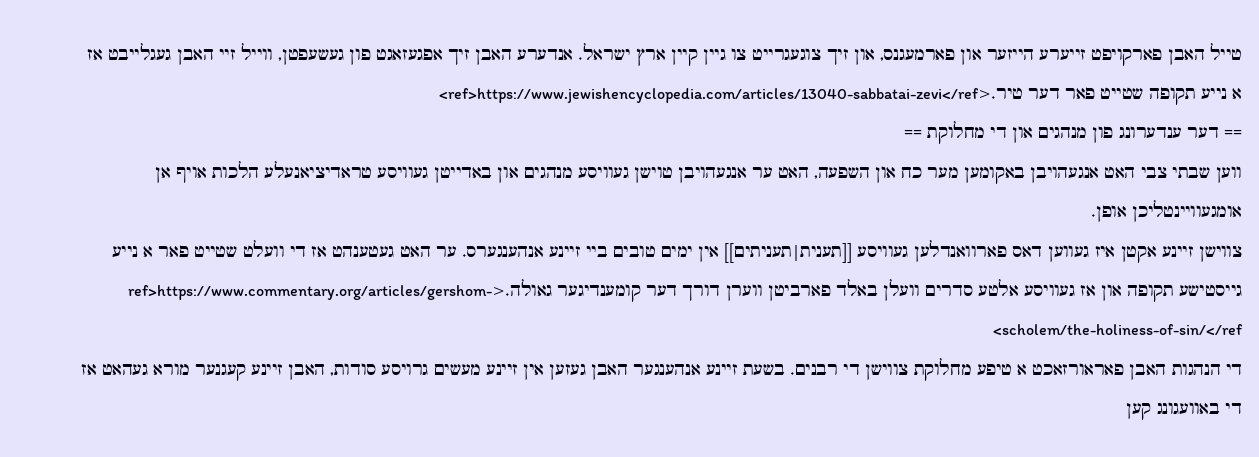טייל האבן פארקויפט זייערע הייזער און פארמעגנס, און זיך צוגעגרייט צו גיין קיין ארץ ישראל. אנדערע האבן זיך אפגעזאגט פון געשעפטן, ווייל זיי האבן געגלייבט אז א נייע תקופה שטייט פאר דער טיר.<ref>https://www.jewishencyclopedia.com/articles/13040-sabbatai-zevi</ref>
== דער ענדערונג פון מנהגים און די מחלוקת ==
ווען שבתי צבי האט אנגעהויבן באקומען מער כח און השפעה, האט ער אנגעהויבן טוישן געוויסע מנהגים און באדייטן געוויסע טראדיציאנעלע הלכות אויף אן אומגעוויינטליכן אופן.
צווישן זיינע אקטן איז געווען דאס פארוואנדלען געוויסע [[תענית|תעניתים]] אין ימים טובים ביי זיינע אנהענגערס. ער האט געטענהט אז די וועלט שטייט פאר א נייע גייסטישע תקופה און אז געוויסע אלטע סדרים וועלן באלד פארביטן ווערן דורך דער קומענדיגער גאולה.<ref>https://www.commentary.org/articles/gershom-scholem/the-holiness-of-sin/</ref>
די הנהגות האבן פאראורזאכט א טיפע מחלוקת צווישן די רבנים. בשעת זיינע אנהענגער האבן געזען אין זיינע מעשים גרויסע סודות, האבן זיינע קעגנער מורא געהאט אז די באוועגונג קען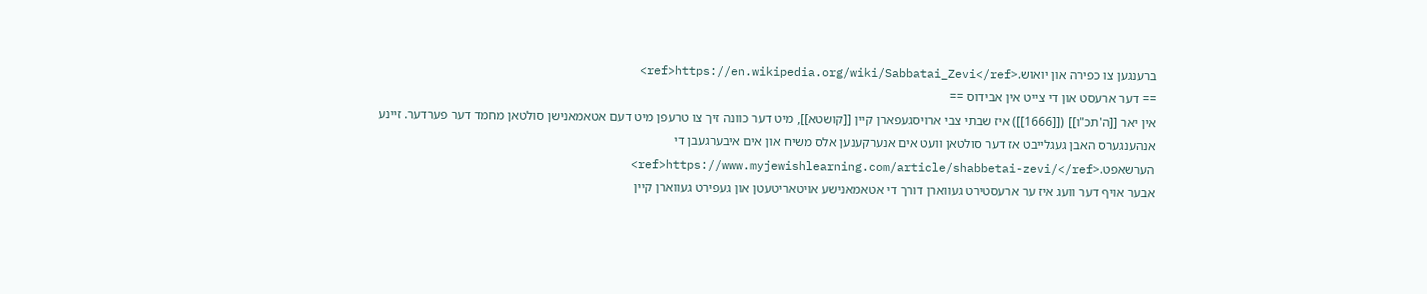ברענגען צו כפירה און יואוש.<ref>https://en.wikipedia.org/wiki/Sabbatai_Zevi</ref>
== דער ארעסט און די צייט אין אבידוס ==
אין יאר [[ה'תכ"ו]] ([[1666]]) איז שבתי צבי ארויסגעפארן קיין [[קושטא]], מיט דער כוונה זיך צו טרעפן מיט דעם אטאמאנישן סולטאן מחמד דער פערדער. זיינע אנהענגערס האבן געגלייבט אז דער סולטאן וועט אים אנערקענען אלס משיח און אים איבערגעבן די הערשאפט.<ref>https://www.myjewishlearning.com/article/shabbetai-zevi/</ref>
אבער אויף דער וועג איז ער ארעסטירט געווארן דורך די אטאמאנישע אויטאריטעטן און געפירט געווארן קיין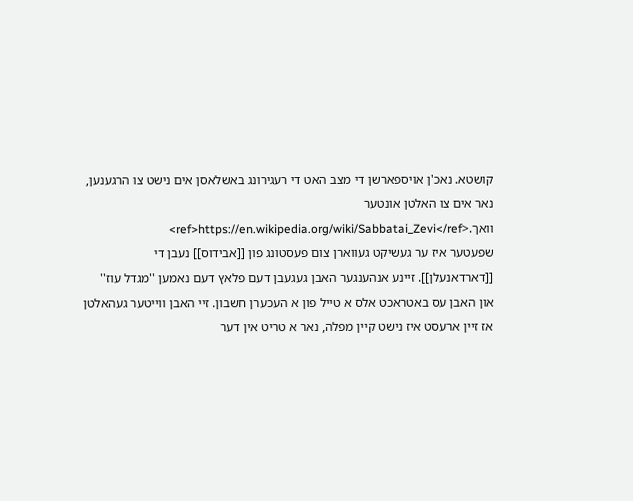קושטא. נאכ'ן אויספארשן די מצב האט די רעגירונג באשלאסן אים נישט צו הרגענען, נאר אים צו האלטן אונטער וואך.<ref>https://en.wikipedia.org/wiki/Sabbatai_Zevi</ref>
שפעטער איז ער געשיקט געווארן צום פעסטונג פון [[אבידוס]] נעבן די [[דארדאנעלן]]. זיינע אנהענגער האבן געגעבן דעם פלאץ דעם נאמען ''מגדל עוז'' און האבן עס באטראכט אלס א טייל פון א העכערן חשבון. זיי האבן ווייטער געהאלטן אז זיין ארעסט איז נישט קיין מפלה, נאר א טריט אין דער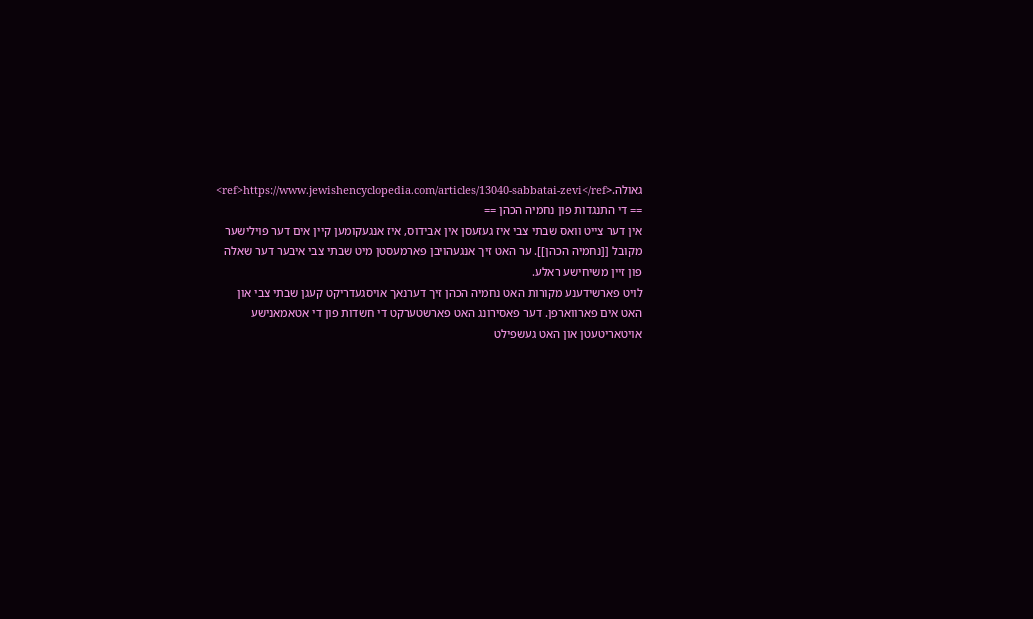גאולה.<ref>https://www.jewishencyclopedia.com/articles/13040-sabbatai-zevi</ref>
== די התנגדות פון נחמיה הכהן ==
אין דער צייט וואס שבתי צבי איז געזעסן אין אבידוס, איז אנגעקומען קיין אים דער פוילישער מקובל [[נחמיה הכהן]]. ער האט זיך אנגעהויבן פארמעסטן מיט שבתי צבי איבער דער שאלה פון זיין משיחישע ראלע.
לויט פארשידענע מקורות האט נחמיה הכהן זיך דערנאך אויסגעדריקט קעגן שבתי צבי און האט אים פארווארפן. דער פאסירונג האט פארשטערקט די חשדות פון די אטאמאנישע אויטאריטעטן און האט געשפילט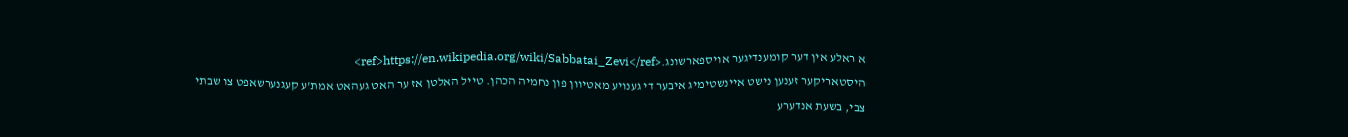א ראלע אין דער קומענדיגער אויספארשונג.<ref>https://en.wikipedia.org/wiki/Sabbatai_Zevi</ref>
היסטאריקער זענען נישט איינשטימיג איבער די גענויע מאטיוון פון נחמיה הכהן. טייל האלטן אז ער האט געהאט אמת'ע קעגנערשאפט צו שבתי צבי, בשעת אנדערע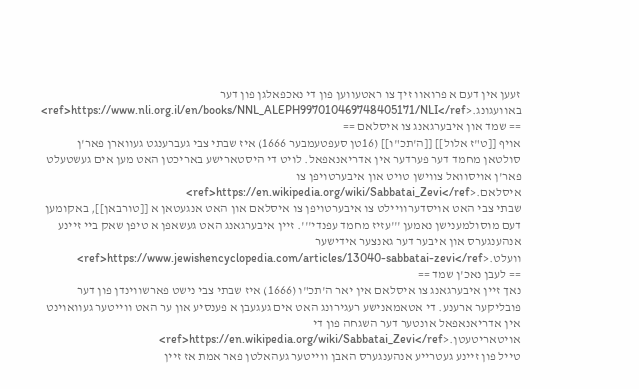זעען אין דעם א פרואוו זיך צו ראטעווען פון די נאכפאלגן פון דער באוועגונג.<ref>https://www.nli.org.il/en/books/NNL_ALEPH997010469748405171/NLI</ref>
== שמד און איבערגאנג צו איסלאם ==
אויף [[ט"ז אלול]] [[ה'תכ"ו]] (16טן סעפטעמבער 1666) איז שבתי צבי געברענגט געווארן פאר'ן סולטאן מחמד דער פערדער אין אדריאנאפאל. לויט די היסטארישע באריכטן האט מען אים געשטעלט פאר'ן אויסוואל צווישן טויט און איבערטויפן צו איסלאם.<ref>https://en.wikipedia.org/wiki/Sabbatai_Zevi</ref>
שבתי צבי האט אויסדערוויילט צו איבערטויפן צו איסלאם און האט אנגעטאן א [[טורבאן]], באקומען דעם מוסולמענישן נאמען '''עזיז מחמד עפנדי'''. זיין איבערגאנג האט געשאפן א טיפן שאק ביי זיינע אנהענגערס און איבער דער גאנצער אידישער וועלט.<ref>https://www.jewishencyclopedia.com/articles/13040-sabbatai-zevi</ref>
== לעבן נאכ'ן שמד ==
נאך זיין איבערגאנג צו איסלאם אין יאר ה'תכ"ו (1666) איז שבתי צבי נישט פארשווינדן פון דער פובליקער ארענע. די אטאמאנישע רעגירונג האט אים געגעבן א פענסיע און ער האט ווייטער געוואוינט אין אדריאנאפאל אונטער דער השגחה פון די אויטאריטעטן.<ref>https://en.wikipedia.org/wiki/Sabbatai_Zevi</ref>
טייל פון זיינע געטרייע אנהענגערס האבן ווייטער געהאלטן פאר אמת אז זיין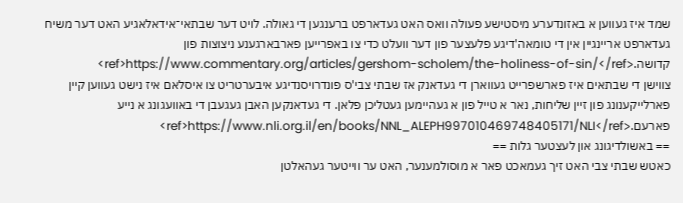שמד איז געווען א באזונדערע מיסטישע פעולה וואס האט געדארפט ברענגען די גאולה. לויט דער שבתאי־אידאלאגיע האט דער משיח געדארפט אריינגיין אין די טומאה'דיגע פלעצער פון דער וועלט כדי צו באפרייען פארבארגענע ניצוצות פון קדושה.<ref>https://www.commentary.org/articles/gershom-scholem/the-holiness-of-sin/</ref>
צווישן די שבתאים איז פארשפרייט געווארן די געדאנק אז שבתי צבי'ס פונדרויסנדיגע איבערטריט צו איסלאם איז נישט געווען קיין פארלייקענונג פון זיין שליחות, נאר א טייל פון א געהיימען געטליכן פלאן. די געדאנקען האבן געגעבן די באוועגונג א נייע פארעם.<ref>https://www.nli.org.il/en/books/NNL_ALEPH997010469748405171/NLI</ref>
== באשולדיגונג און לעצטער גלות ==
כאטש שבתי צבי האט זיך געמאכט פאר א מוסולמענער, האט ער ווייטער געהאלטן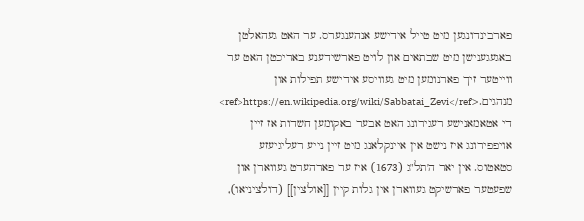פארבינדונגען מיט טייל אידישע אנהענגערס. ער האט געהאלטן באגעגענישן מיט שבתאים און לויט פארשידענע באריכטן האט ער ווייטער זיך פארנומען מיט געוויסע אידישע תפילות און מנהגים.<ref>https://en.wikipedia.org/wiki/Sabbatai_Zevi</ref>
די אטאמאנישע רעגירונג האט אבער באקומען חשדות אז זיין אויפפירונג איז נישט אין איינקלאנג מיט זיין נייע רעליגיעזע סטאטוס. אין יאר ה'תל"ג (1673) איז ער פארהערט געווארן און שפעטער פארשיקט געווארן אין גלות קיין [[אולצין]] (דולציניאו),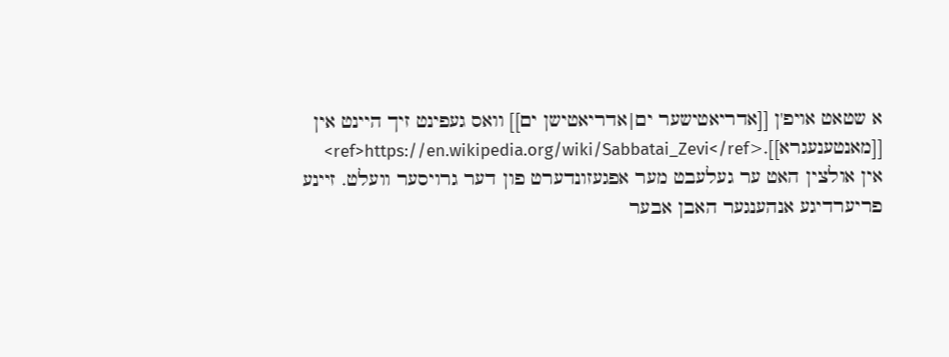א שטאט אויפ'ן [[אדריאטישער ים|אדריאטישן ים]] וואס געפינט זיך היינט אין [[מאנטענעגרא]].<ref>https://en.wikipedia.org/wiki/Sabbatai_Zevi</ref>
אין אולצין האט ער געלעבט מער אפגעזונדערט פון דער גרויסער וועלט. זיינע פריערדיגע אנהענגער האבן אבער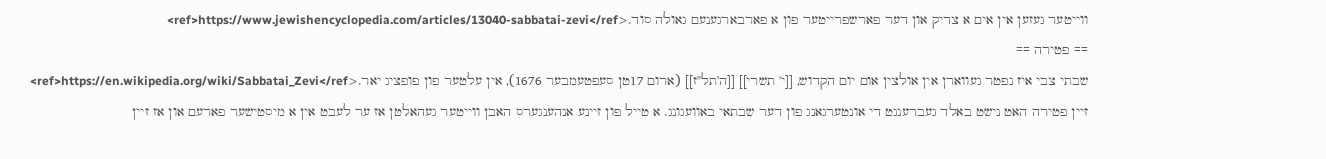ווייטער געזען אין אים א צדיק און דער פארשפרייטער פון א פארבארגענעם גאולה סוד.<ref>https://www.jewishencyclopedia.com/articles/13040-sabbatai-zevi</ref>
== פטירה ==
שבתי צבי איז נפטר געווארן אין אולצין אום יום הקדוש, [[י' תשרי]] [[ה'תל"ז]] (ארום 17טן סעפטעמבער 1676), אין עלטער פון פופציג יאר.<ref>https://en.wikipedia.org/wiki/Sabbatai_Zevi</ref>
זיין פטירה האט נישט באלד געברענגט די אונטערגאנג פון דער שבתאי באוועגונג. א טייל פון זיינע אנהענגערס האבן ווייטער געהאלטן אז ער לעבט אין א מיסטישער פארעם און אז זיין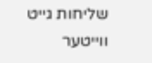שליחות גייט ווייטער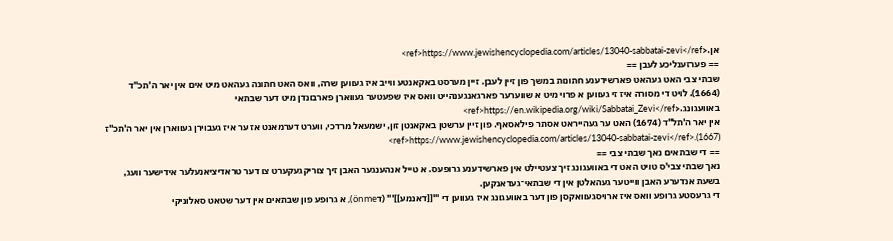אן.<ref>https://www.jewishencyclopedia.com/articles/13040-sabbatai-zevi</ref>
== פערזענליכע לעבן ==
שבתי צבי האט געהאט פארשידענע חתונות במשך פון זיין לעבן. זיין מערסט באקאנטע ווייב איז געווען שרה, וואס האט חתונה געהאט מיט אים אין יאר ה'תכ"ד (1664). לויט די מסורה איז זי געווען א פרוי מיט א שווערער פארגאנגענהייט וואס איז שפעטער געווארן פארבונדן מיט דער שבתאי באוועגונג.<ref>https://en.wikipedia.org/wiki/Sabbatai_Zevi</ref>
אין יאר ה'תל"ד (1674) האט ער געהייראט אסתר פילאסאף. פון זיין ערשטן באקאנטן זון, ישמעאל מרדכי, ווערט דערמאנט אז ער איז געבוירן געווארן אין יאר ה'תכ"ז (1667).<ref>https://www.jewishencyclopedia.com/articles/13040-sabbatai-zevi</ref>
== די שבתאים נאך שבתי צבי ==
נאך שבתי צבי'ס טויט האט די באוועגונג זיך צעטיילט אין פארשידענע גרופעס. א טייל אנהענגער האבן זיך צוריקגעקערט צו דער טראדיציאנעלער אידישער וועג, בשעת אנדערע האבן ווייטער געהאלטן אין די שבתאי־געדאנקען.
די גרעסטע גרופע וואס איז ארויסגעוואקסן פון דער באוועגונג איז געווען די '''[[דאנמע]]''' (דönme), א גרופע פון שבתאים אין דער שטאט סאלוניקי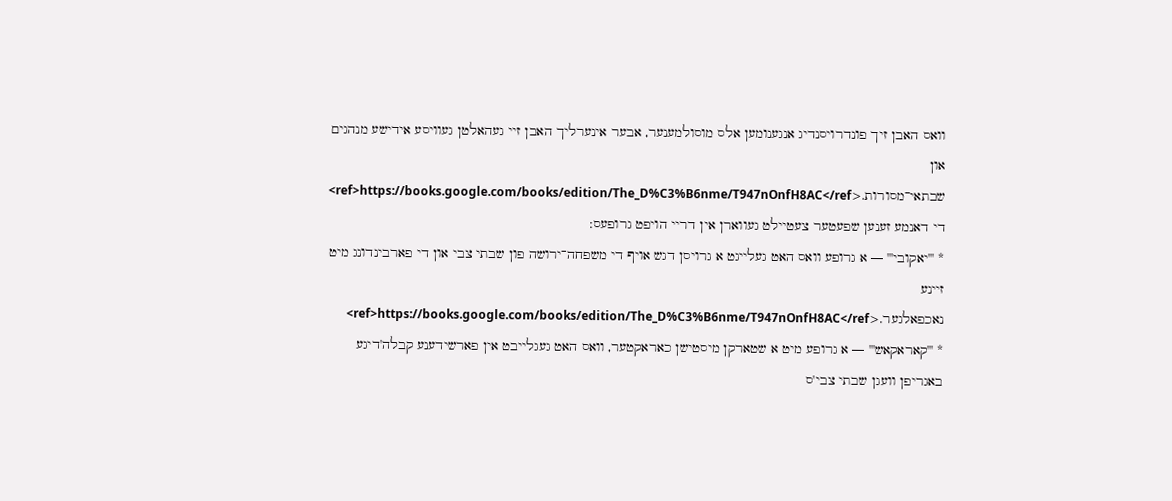וואס האבן זיך פונדרויסנדיג אנגענומען אלס מוסולמענער, אבער אינערליך האבן זיי געהאלטן געוויסע אידישע מנהגים און שבתאי־מסורות.<ref>https://books.google.com/books/edition/The_D%C3%B6nme/T947nOnfH8AC</ref>
די דאנמע זענען שפעטער צעטיילט געווארן אין דריי הויפט גרופעס:
* '''יאקובי''' — א גרופע וואס האט געלייגט א גרויסן דגש אויף די משפחה־ירושה פון שבתי צבי און די פארבינדונג מיט זיינע נאכפאלגער.<ref>https://books.google.com/books/edition/The_D%C3%B6nme/T947nOnfH8AC</ref>
* '''קאראקאש''' — א גרופע מיט א שטארקן מיסטישן כאראקטער, וואס האט געגלייבט אין פארשידענע קבלה'דיגע באגריפן וועגן שבתי צבי'ס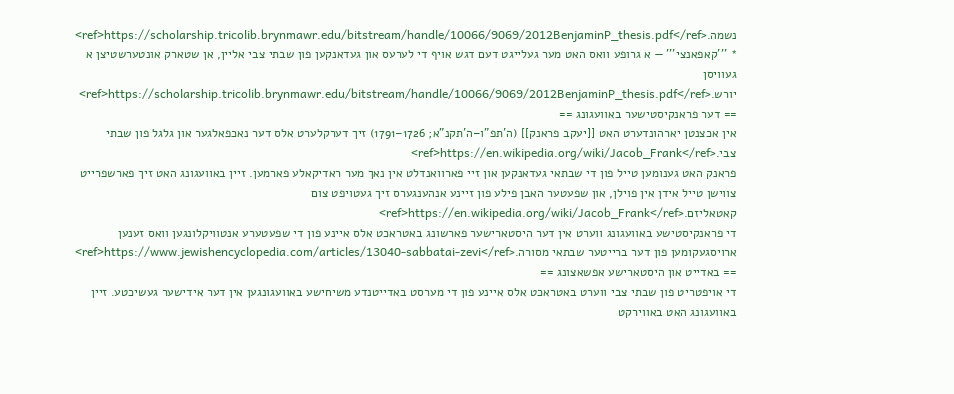נשמה.<ref>https://scholarship.tricolib.brynmawr.edu/bitstream/handle/10066/9069/2012BenjaminP_thesis.pdf</ref>
* '''קאפאנצי''' — א גרופע וואס האט מער געלייגט דעם דגש אויף די לערעס און געדאנקען פון שבתי צבי אליין, אן שטארק אונטערשטיצן א געוויסן יורש.<ref>https://scholarship.tricolib.brynmawr.edu/bitstream/handle/10066/9069/2012BenjaminP_thesis.pdf</ref>
== דער פראנקיסטישער באוועגונג ==
אין אכצנטן יארהונדערט האט [[יעקב פראנק]] (ה'תפ"ו–ה'תקנ"א; 1726–1791) זיך דערקלערט אלס דער נאכפאלגער און גלגל פון שבתי צבי.<ref>https://en.wikipedia.org/wiki/Jacob_Frank</ref>
פראנק האט גענומען טייל פון די שבתאי געדאנקען און זיי פארוואנדלט אין נאך מער ראדיקאלע פארמען. זיין באוועגונג האט זיך פארשפרייט צווישן טייל אידן אין פוילן, און שפעטער האבן פילע פון זיינע אנהענגערס זיך געטויפט צום קאטאליזם.<ref>https://en.wikipedia.org/wiki/Jacob_Frank</ref>
די פראנקיסטישע באוועגונג ווערט אין דער היסטארישער פארשונג באטראכט אלס איינע פון די שפעטערע אנטוויקלונגען וואס זענען ארויסגעקומען פון דער ברייטער שבתאי מסורה.<ref>https://www.jewishencyclopedia.com/articles/13040-sabbatai-zevi</ref>
== באדייט און היסטארישע אפשאצונג ==
די אויפטריט פון שבתי צבי ווערט באטראכט אלס איינע פון די מערסט באדייטנדע משיחישע באוועגונגען אין דער אידישער געשיכטע. זיין באוועגונג האט באווירקט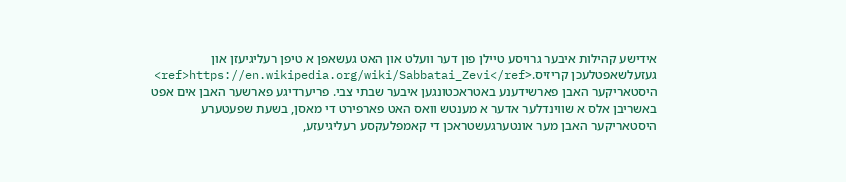אידישע קהילות איבער גרויסע טיילן פון דער וועלט און האט געשאפן א טיפן רעליגיעזן און געזעלשאפטלעכן קריזיס.<ref>https://en.wikipedia.org/wiki/Sabbatai_Zevi</ref>
היסטאריקער האבן פארשידענע באטראכטונגען איבער שבתי צבי. פריערדיגע פארשער האבן אים אפט באשריבן אלס א שווינדלער אדער א מענטש וואס האט פארפירט די מאסן, בשעת שפעטערע היסטאריקער האבן מער אונטערגעשטראכן די קאמפלעקסע רעליגיעזע,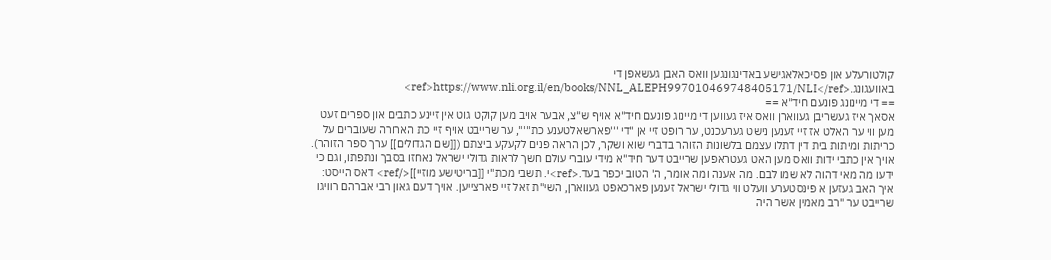קולטורעלע און פסיכאלאגישע באדינגונגען וואס האבן געשאפן די באוועגונג.<ref>https://www.nli.org.il/en/books/NNL_ALEPH997010469748405171/NLI</ref>
== די מיינונג פונעם חיד"א ==
אסאך איז געשריבן געווארן וואס איז געווען די מיינוג פונעם חיד"א אויף ש"צ, אבער אויב מען קוקט גוט אין זיינע כתבים און ספרים זעט מען ווי ער האלט אז זיי זענען נישט גערעכנט, ער רופט זיי אן "די '''פארשאלטענע כת'''", ער שרייבט אויף זיי כת הארורה שעוברים על כריתות ומיתות בית דין דתלו עצמם בלשונות הזוהר בדברי שוא ושקר, לכן הראה פנים לקעקע ביצתם ([[שם הגדולים]] ערך ספר הזוהר). אויך אין כתבי ידות וואס מען האט געטראפען שרייבט דער חיד"א מידי עוברי עולם חשך לראות גדולי ישראל נאחזו בסבך ונתפתו, וגם כי ידעו מה מאי דהוה לא שמו לבם. מה אענה ומה אומר, ה' הטוב יכפר בעד.<ref>י. תשבי מכת"י [[בריטישע מוזיי]]</ref> דאס הייסט: איך האב געזען א פינסטערע וועלט ווי גדולי ישראל זענען פארכאפט געווארן, השי"ת זאל זיי פארצייען. אויך דעם גאון רבי אברהם רוויגו שרייבט ער "רב מאמין אשר היה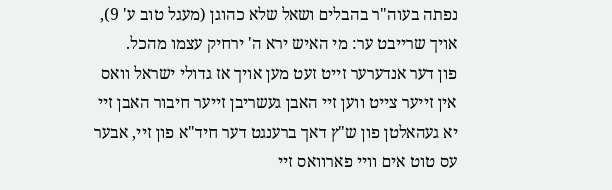נפתה בעוה"ר בהבלים ושאל שלא כהוגן (מעגל טוב ע' 9), אויך שרייבט ער: מי האיש ירא ה' ירחיק עצמו מהכל.
פון דער אנדערער זייט זעט מען אויך אז גדולי ישראל וואס אין זייער צייט ווען זיי האבן געשריבן זייער חיבור האבן זיי יא געהאלטן פון ש"ץ דאך ברענגט דער חיד"א פון זיי, אבער עס טוט אים וויי פארוואס זיי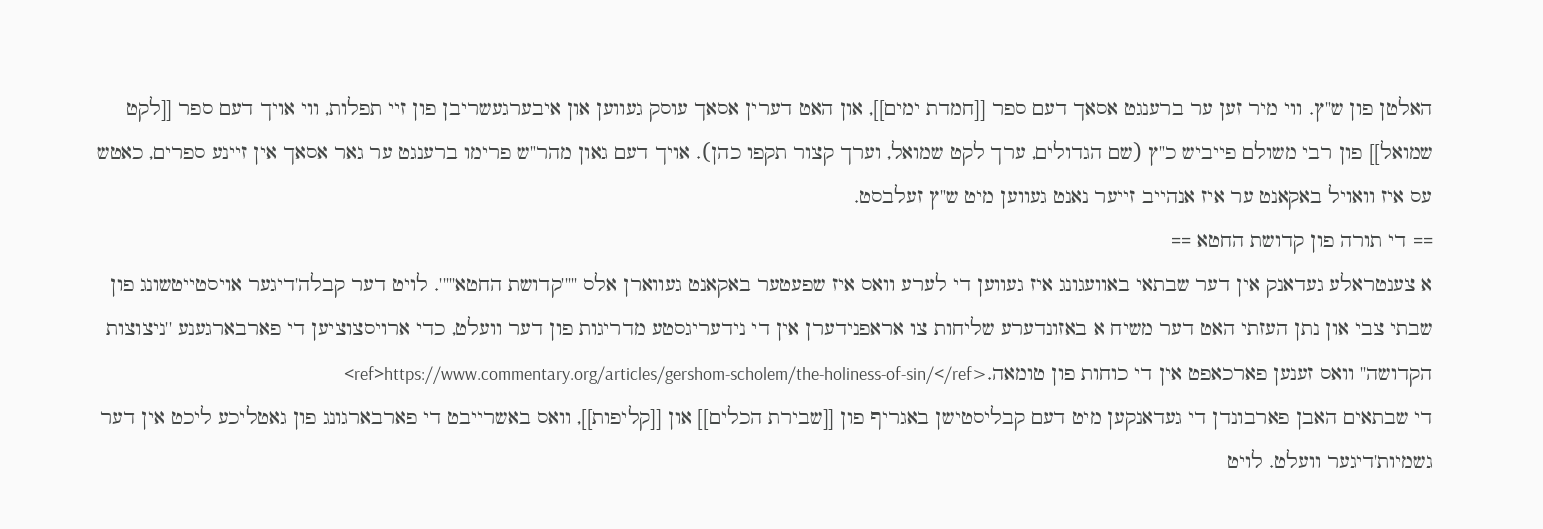האלטן פון ש"ץ. ווי מיר זען ער ברענגט אסאך דעם ספר [[חמדת ימים]], און האט דערין אסאך עוסק געווען און איבערגעשריבן פון זיי תפלות, ווי אויך דעם ספר [[לקט שמואל]] פון רבי משולם פייביש כ"ץ (שם הגדולים, ערך לקט שמואל, וערך קצור תקפו כהן). אויך דעם גאון מהר"ש פרימו ברענגט ער גאר אסאך אין זיינע ספרים, כאטש עס איז וואויל באקאנט ער איז אנהייב זייער נאנט געווען מיט ש"ץ זעלבסט.
== די תורה פון קדושת החטא ==
א צענטראלע געדאנק אין דער שבתאי באוועגונג איז געווען די לערע וואס איז שפעטער באקאנט געווארן אלס '''''קדושת החטא'''''. לויט דער קבלה'דיגער אויסטייטשונג פון שבתי צבי און נתן העזתי האט דער משיח א באזונדערע שליחות צו אראפנידערן אין די נידעריגסטע מדריגות פון דער וועלט, כדי ארויסצוציען די פארבארגענע ''ניצוצות הקדושה'' וואס זענען פארכאפט אין די כוחות פון טומאה.<ref>https://www.commentary.org/articles/gershom-scholem/the-holiness-of-sin/</ref>
די שבתאים האבן פארבונדן די געדאנקען מיט דעם קבליסטישן באגריף פון [[שבירת הכלים]] און [[קליפות]], וואס באשרייבט די פארבארגונג פון גאטליכע ליכט אין דער גשמיות'דיגער וועלט. לויט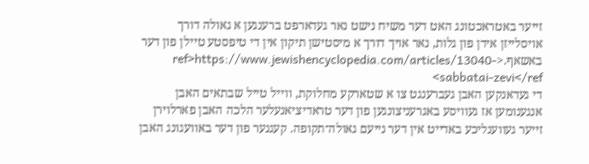זייער באטראכטונג האט דער משיח נישט נאר געדארפט ברענגען א גאולה דורך אויסלייזן אידן פון גלות, נאר אויך דורך א מיסטישן תיקון אין די טיפסטע טיילן פון דער באשאף.<ref>https://www.jewishencyclopedia.com/articles/13040-sabbatai-zevi</ref>
די געדאנקען האבן געברענגט צו א שטארקע מחלוקת, ווייל טייל שבתאים האבן אנגענומען אז געוויסע באגרעניצונגען פון דער טראדיציאנעלער הלכה האבן פארלוירן זייער געווענליכע באדייט אין דער נייעם גאולה־תקופה. קעגנער פון דער באוועגונג האבן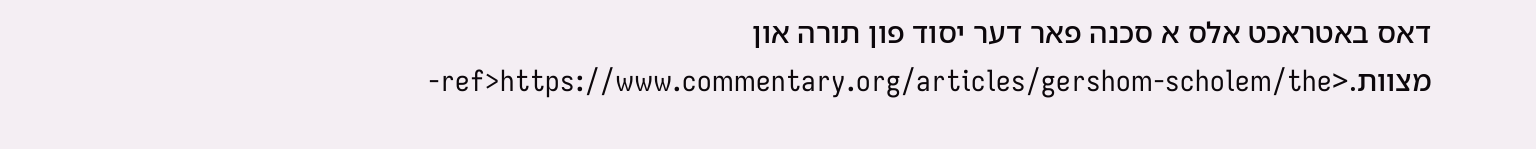דאס באטראכט אלס א סכנה פאר דער יסוד פון תורה און מצוות.<ref>https://www.commentary.org/articles/gershom-scholem/the-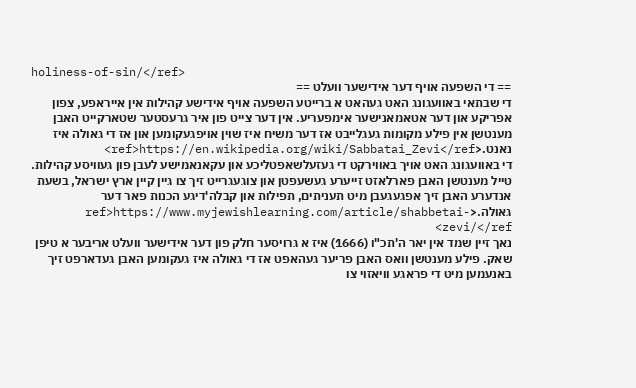holiness-of-sin/</ref>
== די השפעה אויף דער אידישער וועלט ==
די שבתאי באוועגונג האט געהאט א ברייטע השפעה אויף אידישע קהילות אין אייראפע, צפון אפריקע און דער אטאמאנישער אימפעריע. אין דער צייט פון איר גרעסטער שטארקייט האבן מענטשן אין פילע מקומות געגלייבט אז דער משיח איז שוין אויפגעקומען און אז די גאולה איז נאנט.<ref>https://en.wikipedia.org/wiki/Sabbatai_Zevi</ref>
די באוועגונג האט אויך באווירקט די געזעלשאפטליכע און עקאנאמישע לעבן פון געוויסע קהילות. טייל מענטשן האבן פארלאזט זייערע געשעפטן און צוגעגרייט זיך צו גיין קיין ארץ ישראל, בשעת אנדערע האבן זיך אפגעגעבן מיט תעניתים, תפילות און קבלה'דיגע הכנות פאר דער גאולה.<ref>https://www.myjewishlearning.com/article/shabbetai-zevi/</ref>
נאך זיין שמד אין יאר ה'תכ"ו (1666) איז א גרויסער חלק פון דער אידישער וועלט אריבער א טיפן שאק. פילע מענטשן וואס האבן פריער געהאפט אז די גאולה איז געקומען האבן געדארפט זיך באנעמען מיט די פראגע וויאזוי צו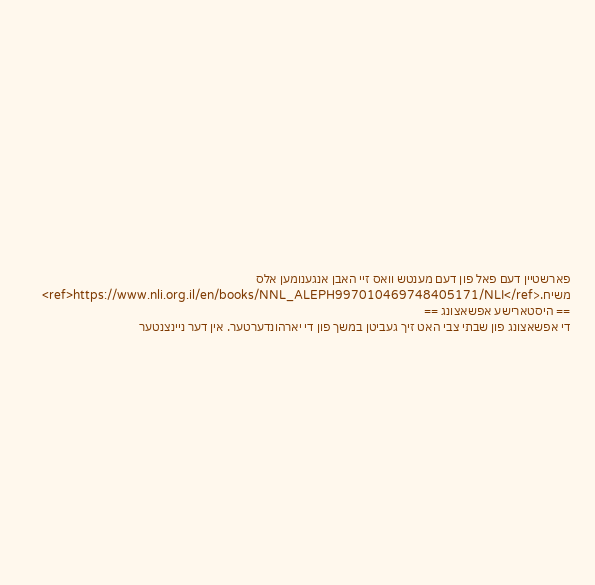פארשטיין דעם פאל פון דעם מענטש וואס זיי האבן אנגענומען אלס משיח.<ref>https://www.nli.org.il/en/books/NNL_ALEPH997010469748405171/NLI</ref>
== היסטארישע אפשאצונג ==
די אפשאצונג פון שבתי צבי האט זיך געביטן במשך פון די יארהונדערטער. אין דער ניינצנטער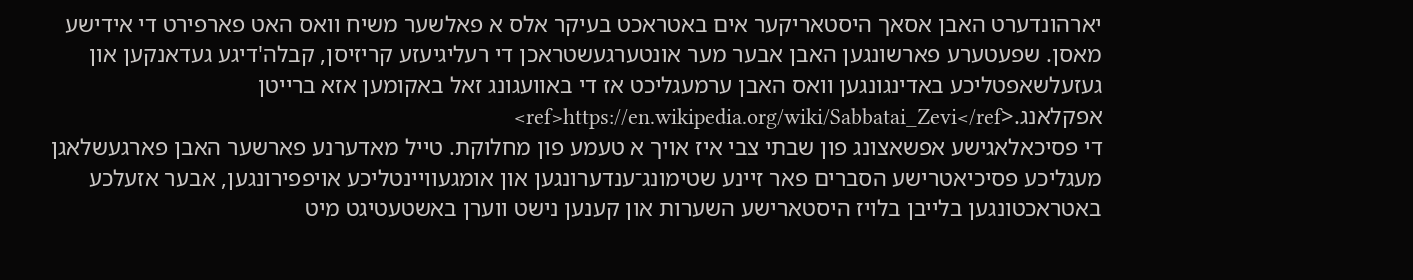יארהונדערט האבן אסאך היסטאריקער אים באטראכט בעיקר אלס א פאלשער משיח וואס האט פארפירט די אידישע מאסן. שפעטערע פארשונגען האבן אבער מער אונטערגעשטראכן די רעליגיעזע קריזיסן, קבלה'דיגע געדאנקען און געזעלשאפטליכע באדינגונגען וואס האבן ערמעגליכט אז די באוועגונג זאל באקומען אזא ברייטן אפקלאנג.<ref>https://en.wikipedia.org/wiki/Sabbatai_Zevi</ref>
די פסיכאלאגישע אפשאצונג פון שבתי צבי איז אויך א טעמע פון מחלוקת. טייל מאדערנע פארשער האבן פארגעשלאגן מעגליכע פסיכיאטרישע הסברים פאר זיינע שטימונג־ענדערונגען און אומגעוויינטליכע אויפפירונגען, אבער אזעלכע באטראכטונגען בלייבן בלויז היסטארישע השערות און קענען נישט ווערן באשטעטיגט מיט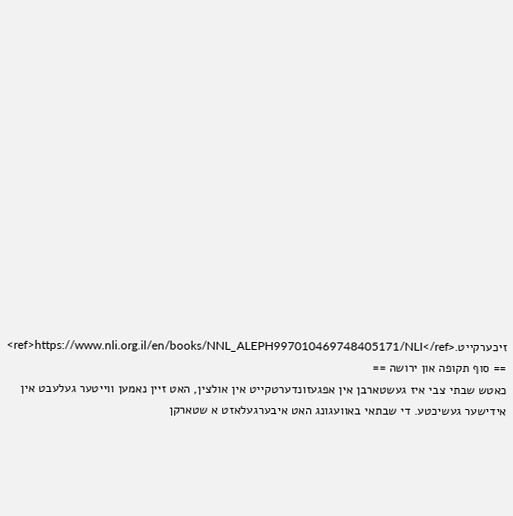זיכערקייט.<ref>https://www.nli.org.il/en/books/NNL_ALEPH997010469748405171/NLI</ref>
== סוף תקופה און ירושה ==
כאטש שבתי צבי איז געשטארבן אין אפגעזונדערטקייט אין אולצין, האט זיין נאמען ווייטער געלעבט אין אידישער געשיכטע. די שבתאי באוועגונג האט איבערגעלאזט א שטארקן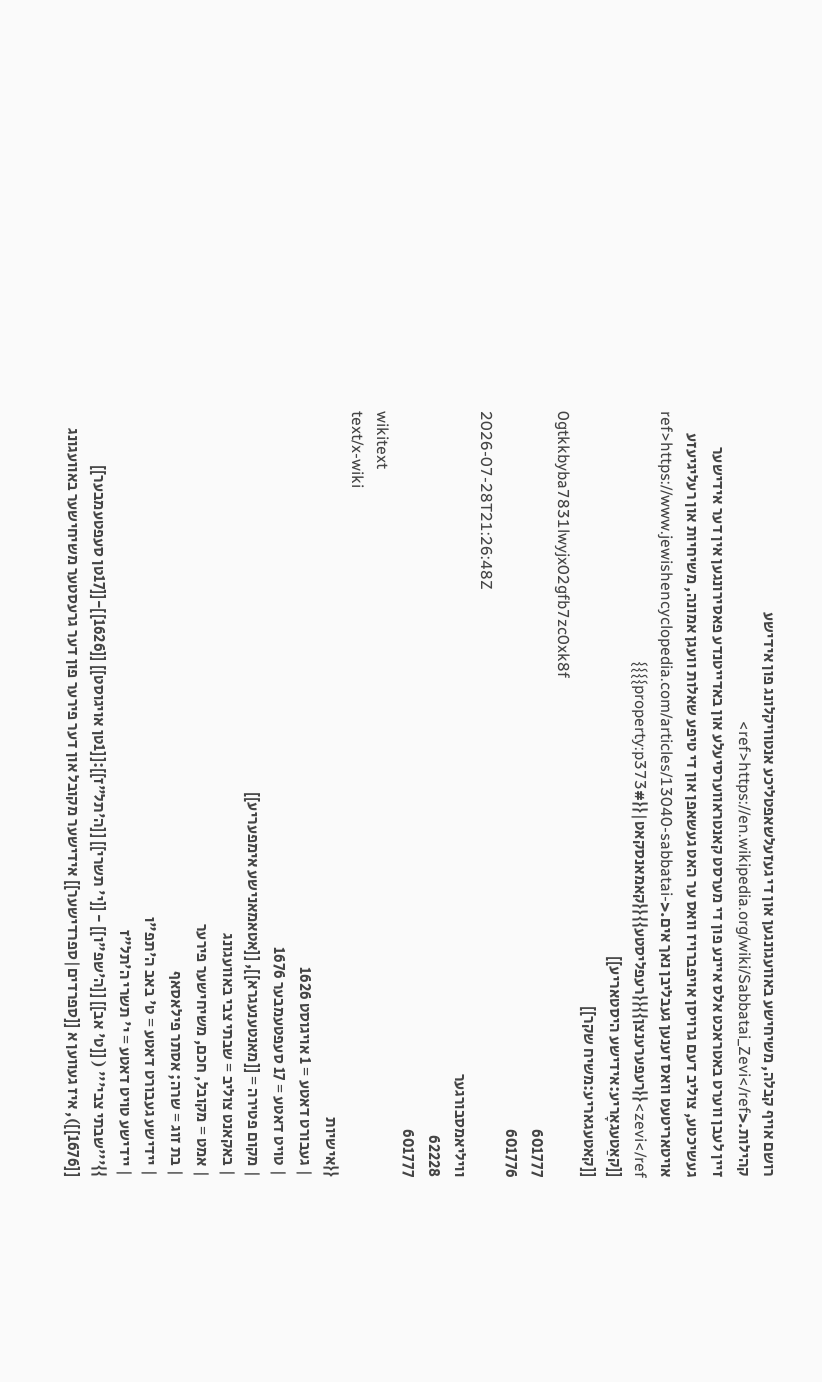רושם אויף קבלה, משיחישע באוועגונגען און די געזעלשאפטליכע אנטוויקלונג פון אידישע קהילות.<ref>https://en.wikipedia.org/wiki/Sabbatai_Zevi</ref>
זיין לעבן ווערט באטראכט אלס איינע פון די מערסט קאנטראווערסיעלע און באדייטנדע פאסירונגען אין דער אידישער געשיכטע, צוליב דעם גרויסן אויפברויז וואס ער האט געשאפן און די טיפע שאלות וועגן אמונה, משיחיות און רעליגיעזע אויטאריטעט וואס זענען געבליבן נאך אים.<ref>https://www.jewishencyclopedia.com/articles/13040-sabbatai-zevi</ref>{{רעפערענצן}}{{רעפליסטע}}{{קאמאנסקאט|{{#property:p373}}}}
[[קאַטעגאָריע:אידישע היסטאריע]]
[[קאטעגאריע:משיח שקר]]
0gtkkbyba7831lwyjx02gfb7zc0xk8f
601777
601776
2026-07-28T21:26:48Z
וויליאמסבורגער
62228
601777
wikitext
text/x-wiki
{{אישיות
| געבורט דאטע = 1 אויגוסט 1626
| טויט דאטע = 17 סעפטעמבער 1676
| מקום פטירה = [[מאנטענעגרא]], [[אטאמאנישע אימפעריע]]
| באקאנט צוליב = שבתי צבי באוועגונג
| אמט = מקובל, חכם, משיחישער פירער
| בת זוג = שרה; אסתר פילאסאף
| יידישע געבורט דאטע = ט' באב ה'תפ"ו
| יידישע טויט דאטע = י' תשרי ה'תל"ז
}}'''שבתי צבי''' ( [[ט' אב]] [[ה'שפ"ו]] - [[י' תשרי]] [[ה'תל"ז]]:[[1טן אויגוסט]] [[1626]]-[[17טן סעפטעמבער]] [[1676]]), איז געווען א [[ספרדים|ספרדישער]] אידישער מקובל און דער פירער פון דער גרעסטער משיחישער באוועגונג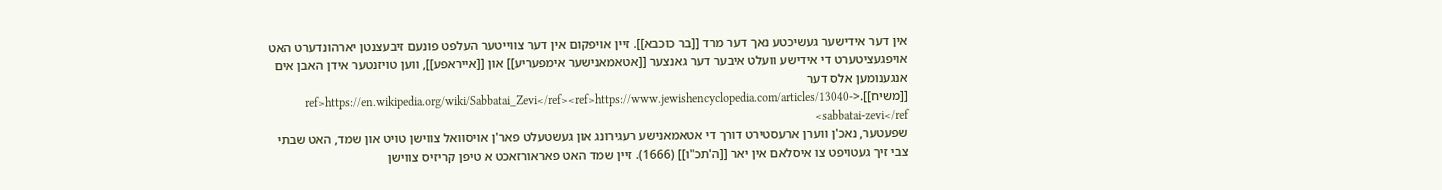אין דער אידישער געשיכטע נאך דער מרד [[בר כוכבא]]. זיין אויפקום אין דער צווייטער העלפט פונעם זיבעצנטן יארהונדערט האט אויפגעציטערט די אידישע וועלט איבער דער גאנצער [[אטאמאנישער אימפעריע]] און [[אייראפע]], ווען טויזנטער אידן האבן אים אנגענומען אלס דער [[משיח]].<ref>https://en.wikipedia.org/wiki/Sabbatai_Zevi</ref><ref>https://www.jewishencyclopedia.com/articles/13040-sabbatai-zevi</ref>
שפעטער, נאכ'ן ווערן ארעסטירט דורך די אטאמאנישע רעגירונג און געשטעלט פאר'ן אויסוואל צווישן טויט און שמד, האט שבתי צבי זיך געטויפט צו איסלאם אין יאר [[ה'תכ"ו]] (1666). זיין שמד האט פאראורזאכט א טיפן קריזיס צווישן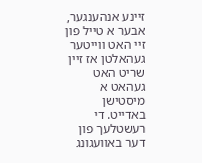זיינע אנהענגער, אבער א טייל פון זיי האט ווייטער געהאלטן אז זיין שריט האט געהאט א מיסטישן באדייט. די רעשטלעך פון דער באוועגונג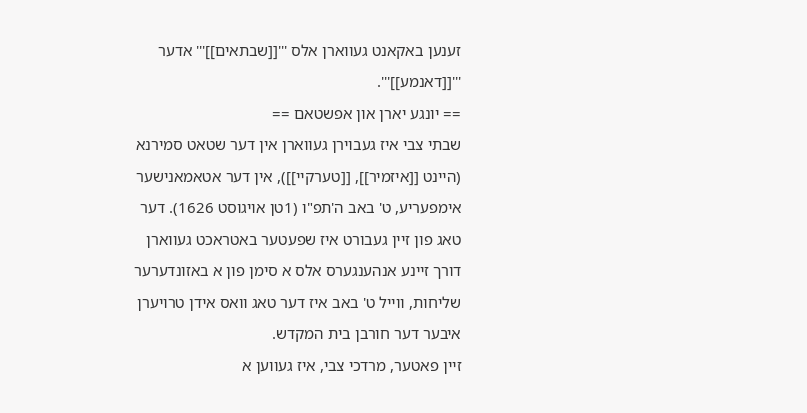זענען באקאנט געווארן אלס '''[[שבתאים]]''' אדער '''[[דאנמע]]'''.
== יונגע יארן און אפשטאם ==
שבתי צבי איז געבוירן געווארן אין דער שטאט סמירנא (היינט [[איזמיר]], [[טערקיי]]), אין דער אטאמאנישער אימפעריע, ט' באב ה'תפ"ו (1טן אויגוסט 1626). דער טאג פון זיין געבורט איז שפעטער באטראכט געווארן דורך זיינע אנהענגערס אלס א סימן פון א באזונדערער שליחות, ווייל ט' באב איז דער טאג וואס אידן טרויערן איבער דער חורבן בית המקדש.
זיין פאטער, מרדכי צבי, איז געווען א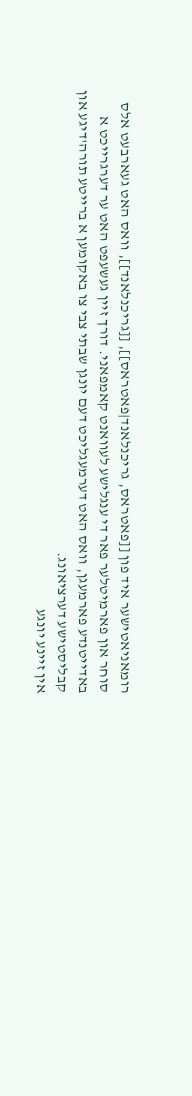רומאניאטישער איד פון [[פאטראס, גריכנלאנד|פאטראס]], [[גריכנלאנד]], וואס האט געארבעט אלס סוחר און פארמיטלער פאר די ענגלישע לעוואנט קאמפאני. דורך זיין געשעפט האט ער דערגרייכט א באדייטנדע פארמעגן, וואס האט דערמעגליכט דעם יונגן שבתי צבי צו באקומען א ברייטע תורה'דיגע און קבליסטישע דערציאונג.
אין זיינע יונגע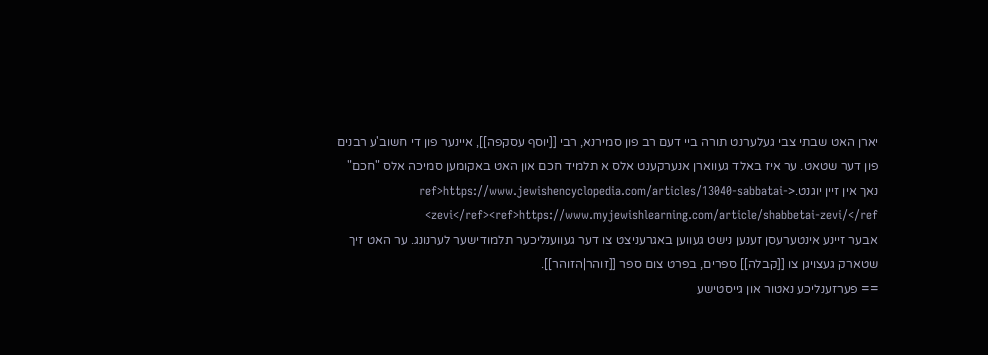יארן האט שבתי צבי געלערנט תורה ביי דעם רב פון סמירנא, רבי [[יוסף עסקפה]], איינער פון די חשוב'ע רבנים פון דער שטאט. ער איז באלד געווארן אנערקענט אלס א תלמיד חכם און האט באקומען סמיכה אלס "חכם" נאך אין זיין יוגנט.<ref>https://www.jewishencyclopedia.com/articles/13040-sabbatai-zevi</ref><ref>https://www.myjewishlearning.com/article/shabbetai-zevi/</ref>
אבער זיינע אינטערעסן זענען נישט געווען באגרעניצט צו דער געווענליכער תלמודישער לערנונג. ער האט זיך שטארק געצויגן צו [[קבלה]] ספרים, בפרט צום ספר [[זוהר|הזוהר]].
== פערזענליכע נאטור און גייסטישע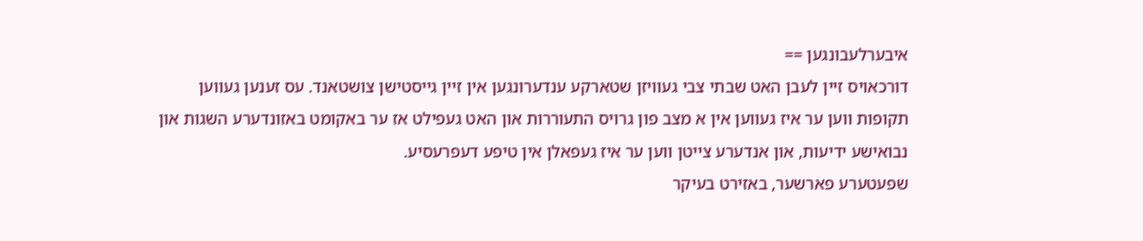איבערלעבונגען ==
דורכאויס זיין לעבן האט שבתי צבי געוויזן שטארקע ענדערונגען אין זיין גייסטישן צושטאנד. עס זענען געווען תקופות ווען ער איז געווען אין א מצב פון גרויס התעוררות און האט געפילט אז ער באקומט באזונדערע השגות און נבואישע ידיעות, און אנדערע צייטן ווען ער איז געפאלן אין טיפע דעפרעסיע.
שפעטערע פארשער, באזירט בעיקר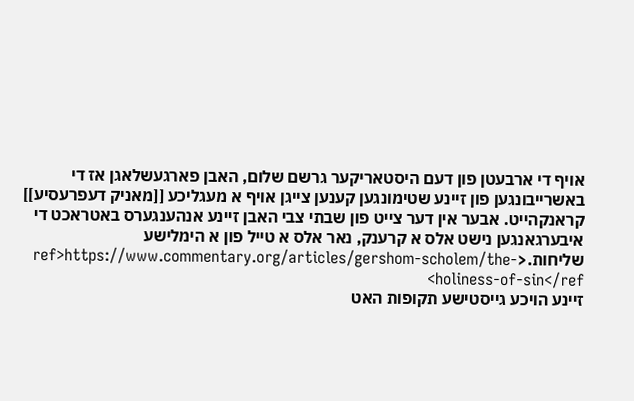אויף די ארבעטן פון דעם היסטאריקער גרשם שלום, האבן פארגעשלאגן אז די באשרייבונגען פון זיינע שטימונגען קענען צייגן אויף א מעגליכע [[מאניק דעפרעסיע]] קראנקהייט. אבער אין דער צייט פון שבתי צבי האבן זיינע אנהענגערס באטראכט די איבערגאנגען נישט אלס א קרענק, נאר אלס א טייל פון א הימלישע שליחות.<ref>https://www.commentary.org/articles/gershom-scholem/the-holiness-of-sin</ref>
זיינע הויכע גייסטישע תקופות האט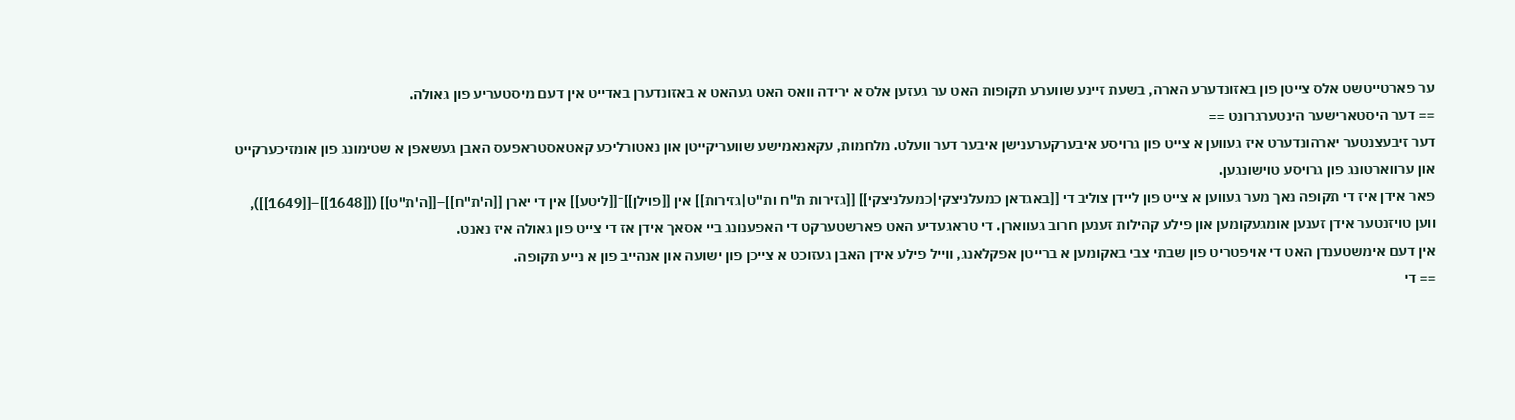ער פארטייטשט אלס צייטן פון באזונדערע הארה, בשעת זיינע שווערע תקופות האט ער געזען אלס א ירידה וואס האט געהאט א באזונדערן באדייט אין דעם מיסטעריע פון גאולה.
== דער היסטארישער הינטערגרונט ==
דער זיבעצנטער יארהונדערט איז געווען א צייט פון גרויסע איבערקערענישן איבער דער וועלט. מלחמות, עקאנאמישע שוועריקייטן און נאטורליכע קאטאסטראפעס האבן געשאפן א שטימונג פון אומזיכערקייט און ערווארטונג פון גרויסע טוישונגען.
פאר אידן איז די תקופה נאך מער געווען א צייט פון ליידן צוליב די [[באגדאן כמעלניצקי|כמעלניצקי]] [[גזירות ת"ח ות"ט|גזירות]] אין [[פוילן]]־[[ליטע]] אין די יארן [[ה'ת"ח]]–[[ה'ת"ט]] ([[1648]]–[[1649]]), ווען טויזנטער אידן זענען אומגעקומען און פילע קהילות זענען חרוב געווארן. די טראגעדיע האט פארשטערקט די האפענונג ביי אסאך אידן אז די צייט פון גאולה איז נאנט.
אין דעם אימשטענדן האט די אויפטריט פון שבתי צבי באקומען א ברייטן אפקלאנג, ווייל פילע אידן האבן געזוכט א צייכן פון ישועה און אנהייב פון א נייע תקופה.
== די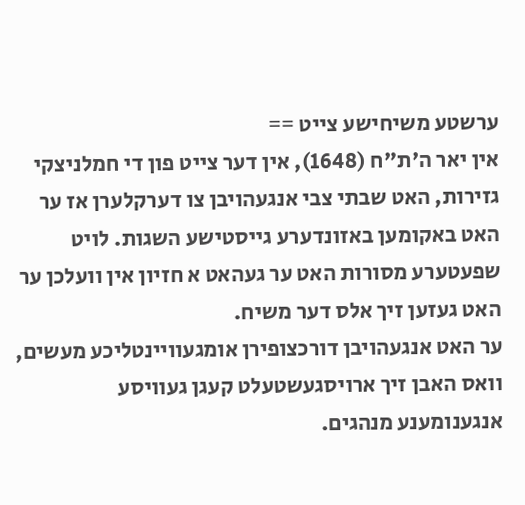ערשטע משיחישע צייט ==
אין יאר ה'ת"ח (1648), אין דער צייט פון די חמלניצקי גזירות, האט שבתי צבי אנגעהויבן צו דערקלערן אז ער האט באקומען באזונדערע גייסטישע השגות. לויט שפעטערע מסורות האט ער געהאט א חזיון אין וועלכן ער האט געזען זיך אלס דער משיח.
ער האט אנגעהויבן דורכצופירן אומגעוויינטליכע מעשים, וואס האבן זיך ארויסגעשטעלט קעגן געוויסע אנגענומענע מנהגים.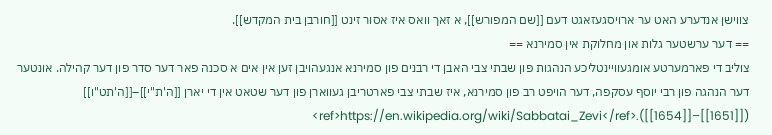צווישן אנדערע האט ער ארויסגעזאגט דעם [[שם המפורש]], א זאך וואס איז אסור זינט [[חורבן בית המקדש]].
== דער ערשטער גלות און מחלוקת אין סמירנא ==
צוליב די פארמערטע אומגעוויינטליכע הנהגות פון שבתי צבי האבן די רבנים פון סמירנא אנגעהויבן זען אין אים א סכנה פאר דער סדר פון דער קהילה. אונטער דער הנהגה פון רבי יוסף עסקפה, דער הויפט רב פון סמירנא, איז שבתי צבי פארטריבן געווארן פון דער שטאט אין די יארן [[ה'ת"י]]–[[ה'תט"ו]] ([[1651]]–[[1654]]).<ref>https://en.wikipedia.org/wiki/Sabbatai_Zevi</ref>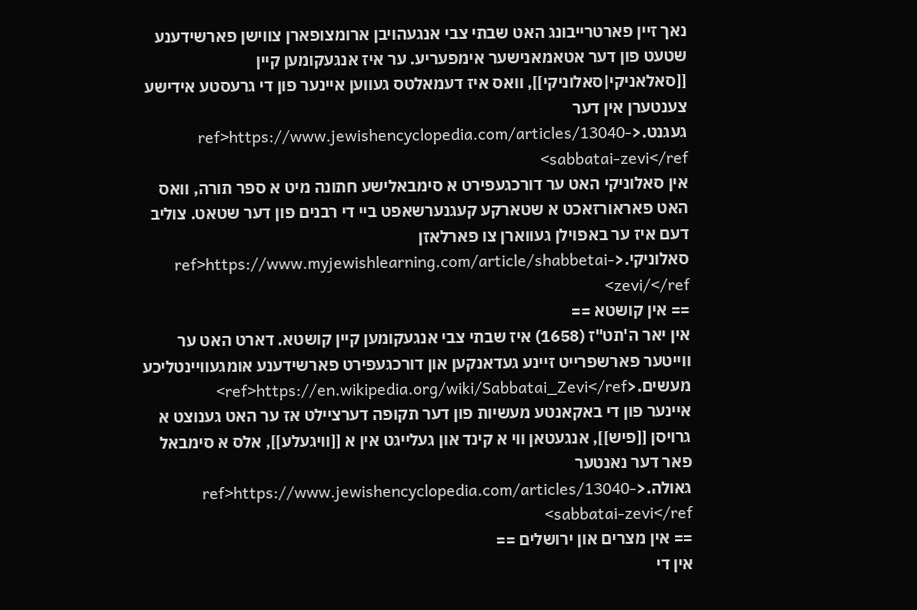נאך זיין פארטרייבונג האט שבתי צבי אנגעהויבן ארומצופארן צווישן פארשידענע שטעט פון דער אטאמאנישער אימפעריע. ער איז אנגעקומען קיין [[סאלאניקי|סאלוניקי]], וואס איז דעמאלטס געווען איינער פון די גרעסטע אידישע צענטערן אין דער געגנט.<ref>https://www.jewishencyclopedia.com/articles/13040-sabbatai-zevi</ref>
אין סאלוניקי האט ער דורכגעפירט א סימבאלישע חתונה מיט א ספר תורה, וואס האט פאראורזאכט א שטארקע קעגנערשאפט ביי די רבנים פון דער שטאט. צוליב דעם איז ער באפוילן געווארן צו פארלאזן סאלוניקי.<ref>https://www.myjewishlearning.com/article/shabbetai-zevi/</ref>
== אין קושטא ==
אין יאר ה'תט"ז (1658) איז שבתי צבי אנגעקומען קיין קושטא. דארט האט ער ווייטער פארשפרייט זיינע געדאנקען און דורכגעפירט פארשידענע אומגעוויינטליכע מעשים.<ref>https://en.wikipedia.org/wiki/Sabbatai_Zevi</ref>
איינער פון די באקאנטע מעשיות פון דער תקופה דערציילט אז ער האט גענוצט א גרויסן [[פיש]], אנגעטאן ווי א קינד און געלייגט אין א [[וויגעלע]], אלס א סימבאל פאר דער נאנטער גאולה.<ref>https://www.jewishencyclopedia.com/articles/13040-sabbatai-zevi</ref>
== אין מצרים און ירושלים ==
אין די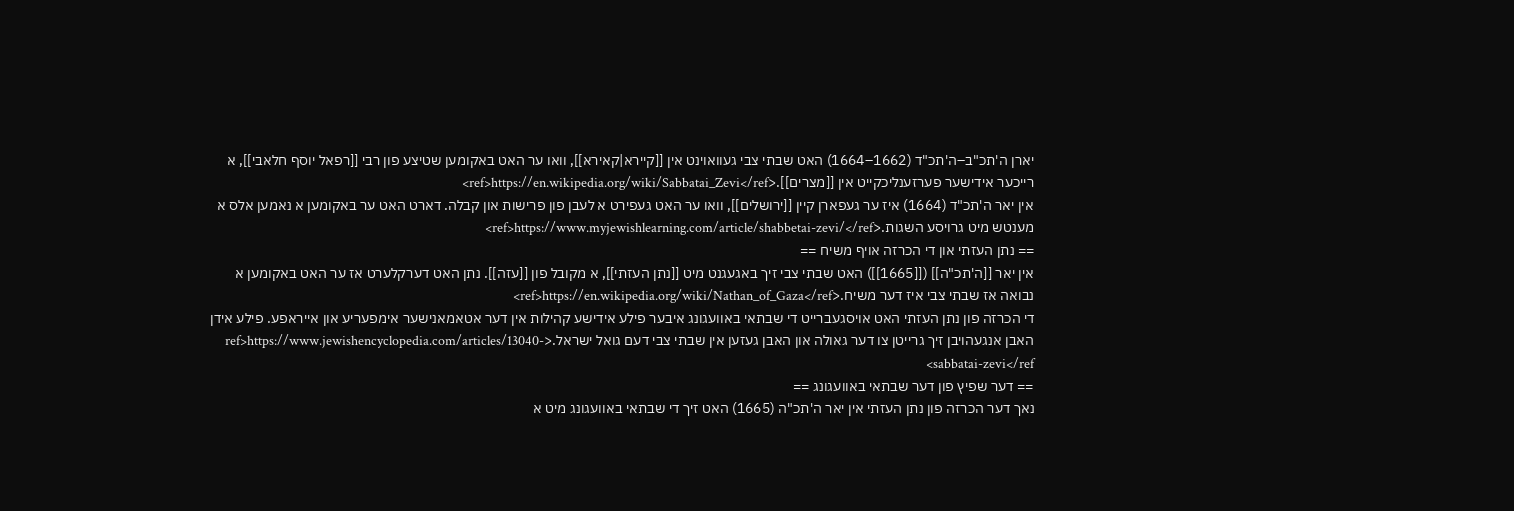יארן ה'תכ"ב–ה'תכ"ד (1662–1664) האט שבתי צבי געוואוינט אין [[קיירא|קאירא]], וואו ער האט באקומען שטיצע פון רבי [[רפאל יוסף חלאבי]], א רייכער אידישער פערזענליכקייט אין [[מצרים]].<ref>https://en.wikipedia.org/wiki/Sabbatai_Zevi</ref>
אין יאר ה'תכ"ד (1664) איז ער געפארן קיין [[ירושלים]], וואו ער האט געפירט א לעבן פון פרישות און קבלה. דארט האט ער באקומען א נאמען אלס א מענטש מיט גרויסע השגות.<ref>https://www.myjewishlearning.com/article/shabbetai-zevi/</ref>
== נתן העזתי און די הכרזה אויף משיח ==
אין יאר [[ה'תכ"ה]] ([[1665]]) האט שבתי צבי זיך באגעגנט מיט [[נתן העזתי]], א מקובל פון [[עזה]]. נתן האט דערקלערט אז ער האט באקומען א נבואה אז שבתי צבי איז דער משיח.<ref>https://en.wikipedia.org/wiki/Nathan_of_Gaza</ref>
די הכרזה פון נתן העזתי האט אויסגעברייט די שבתאי באוועגונג איבער פילע אידישע קהילות אין דער אטאמאנישער אימפעריע און אייראפע. פילע אידן האבן אנגעהויבן זיך גרייטן צו דער גאולה און האבן געזען אין שבתי צבי דעם גואל ישראל.<ref>https://www.jewishencyclopedia.com/articles/13040-sabbatai-zevi</ref>
== דער שפיץ פון דער שבתאי באוועגונג ==
נאך דער הכרזה פון נתן העזתי אין יאר ה'תכ"ה (1665) האט זיך די שבתאי באוועגונג מיט א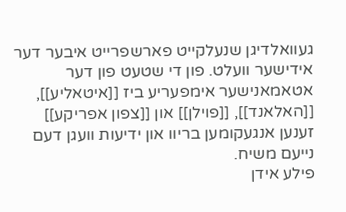געוואלדיגן שנעלקייט פארשפרייט איבער דער אידישער וועלט. פון די שטעט פון דער אטאמאנישער אימפעריע ביז [[איטאליע]], [[האלאנד]], [[פוילן]] און [[צפון אפריקע]] זענען אנגעקומען בריוו און ידיעות וועגן דעם נייעם משיח.
פילע אידן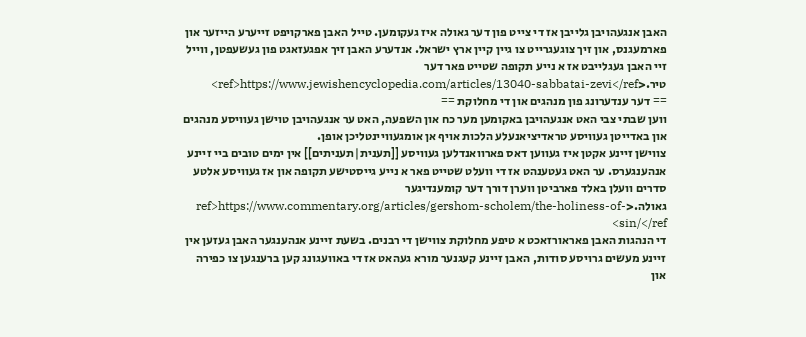האבן אנגעהויבן גלייבן אז די צייט פון דער גאולה איז געקומען. טייל האבן פארקויפט זייערע הייזער און פארמעגנס, און זיך צוגעגרייט צו גיין קיין ארץ ישראל. אנדערע האבן זיך אפגעזאגט פון געשעפטן, ווייל זיי האבן געגלייבט אז א נייע תקופה שטייט פאר דער טיר.<ref>https://www.jewishencyclopedia.com/articles/13040-sabbatai-zevi</ref>
== דער ענדערונג פון מנהגים און די מחלוקת ==
ווען שבתי צבי האט אנגעהויבן באקומען מער כח און השפעה, האט ער אנגעהויבן טוישן געוויסע מנהגים און באדייטן געוויסע טראדיציאנעלע הלכות אויף אן אומגעוויינטליכן אופן.
צווישן זיינע אקטן איז געווען דאס פארוואנדלען געוויסע [[תענית|תעניתים]] אין ימים טובים ביי זיינע אנהענגערס. ער האט געטענהט אז די וועלט שטייט פאר א נייע גייסטישע תקופה און אז געוויסע אלטע סדרים וועלן באלד פארביטן ווערן דורך דער קומענדיגער גאולה.<ref>https://www.commentary.org/articles/gershom-scholem/the-holiness-of-sin/</ref>
די הנהגות האבן פאראורזאכט א טיפע מחלוקת צווישן די רבנים. בשעת זיינע אנהענגער האבן געזען אין זיינע מעשים גרויסע סודות, האבן זיינע קעגנער מורא געהאט אז די באוועגונג קען ברענגען צו כפירה און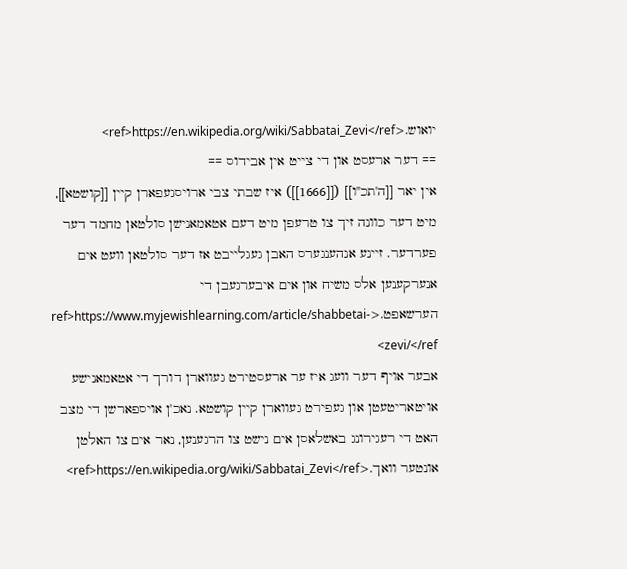יואוש.<ref>https://en.wikipedia.org/wiki/Sabbatai_Zevi</ref>
== דער ארעסט און די צייט אין אבידוס ==
אין יאר [[ה'תכ"ו]] ([[1666]]) איז שבתי צבי ארויסגעפארן קיין [[קושטא]], מיט דער כוונה זיך צו טרעפן מיט דעם אטאמאנישן סולטאן מחמד דער פערדער. זיינע אנהענגערס האבן געגלייבט אז דער סולטאן וועט אים אנערקענען אלס משיח און אים איבערגעבן די הערשאפט.<ref>https://www.myjewishlearning.com/article/shabbetai-zevi/</ref>
אבער אויף דער וועג איז ער ארעסטירט געווארן דורך די אטאמאנישע אויטאריטעטן און געפירט געווארן קיין קושטא. נאכ'ן אויספארשן די מצב האט די רעגירונג באשלאסן אים נישט צו הרגענען, נאר אים צו האלטן אונטער וואך.<ref>https://en.wikipedia.org/wiki/Sabbatai_Zevi</ref>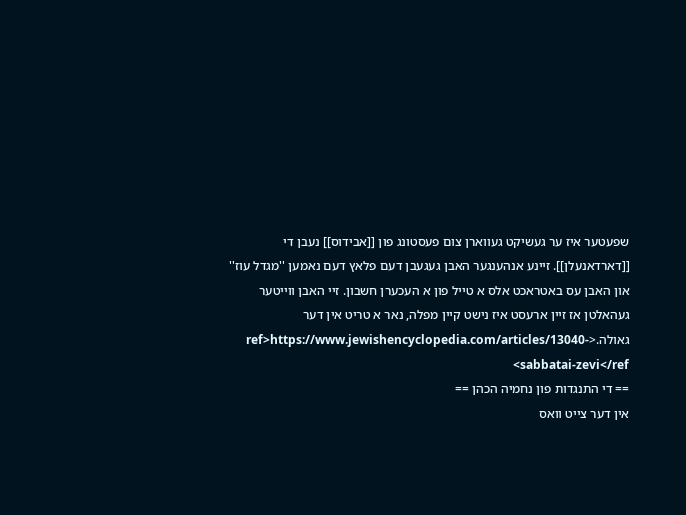שפעטער איז ער געשיקט געווארן צום פעסטונג פון [[אבידוס]] נעבן די [[דארדאנעלן]]. זיינע אנהענגער האבן געגעבן דעם פלאץ דעם נאמען ''מגדל עוז'' און האבן עס באטראכט אלס א טייל פון א העכערן חשבון. זיי האבן ווייטער געהאלטן אז זיין ארעסט איז נישט קיין מפלה, נאר א טריט אין דער גאולה.<ref>https://www.jewishencyclopedia.com/articles/13040-sabbatai-zevi</ref>
== די התנגדות פון נחמיה הכהן ==
אין דער צייט וואס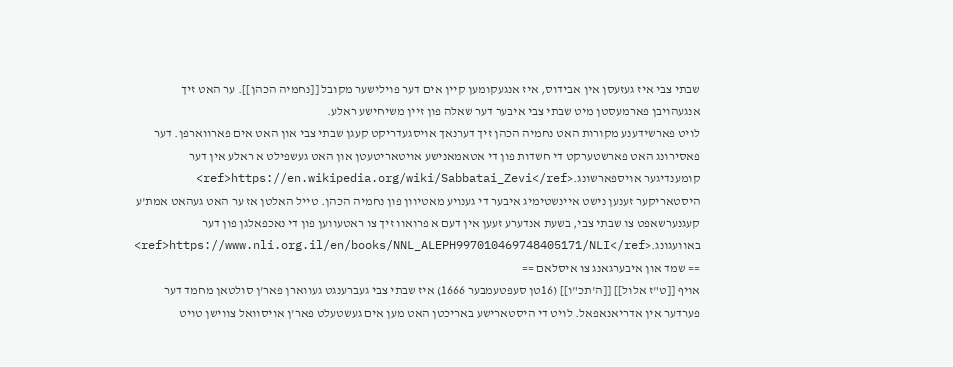שבתי צבי איז געזעסן אין אבידוס, איז אנגעקומען קיין אים דער פוילישער מקובל [[נחמיה הכהן]]. ער האט זיך אנגעהויבן פארמעסטן מיט שבתי צבי איבער דער שאלה פון זיין משיחישע ראלע.
לויט פארשידענע מקורות האט נחמיה הכהן זיך דערנאך אויסגעדריקט קעגן שבתי צבי און האט אים פארווארפן. דער פאסירונג האט פארשטערקט די חשדות פון די אטאמאנישע אויטאריטעטן און האט געשפילט א ראלע אין דער קומענדיגער אויספארשונג.<ref>https://en.wikipedia.org/wiki/Sabbatai_Zevi</ref>
היסטאריקער זענען נישט איינשטימיג איבער די גענויע מאטיוון פון נחמיה הכהן. טייל האלטן אז ער האט געהאט אמת'ע קעגנערשאפט צו שבתי צבי, בשעת אנדערע זעען אין דעם א פרואוו זיך צו ראטעווען פון די נאכפאלגן פון דער באוועגונג.<ref>https://www.nli.org.il/en/books/NNL_ALEPH997010469748405171/NLI</ref>
== שמד און איבערגאנג צו איסלאם ==
אויף [[ט"ז אלול]] [[ה'תכ"ו]] (16טן סעפטעמבער 1666) איז שבתי צבי געברענגט געווארן פאר'ן סולטאן מחמד דער פערדער אין אדריאנאפאל. לויט די היסטארישע באריכטן האט מען אים געשטעלט פאר'ן אויסוואל צווישן טויט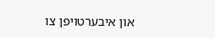און איבערטויפן צו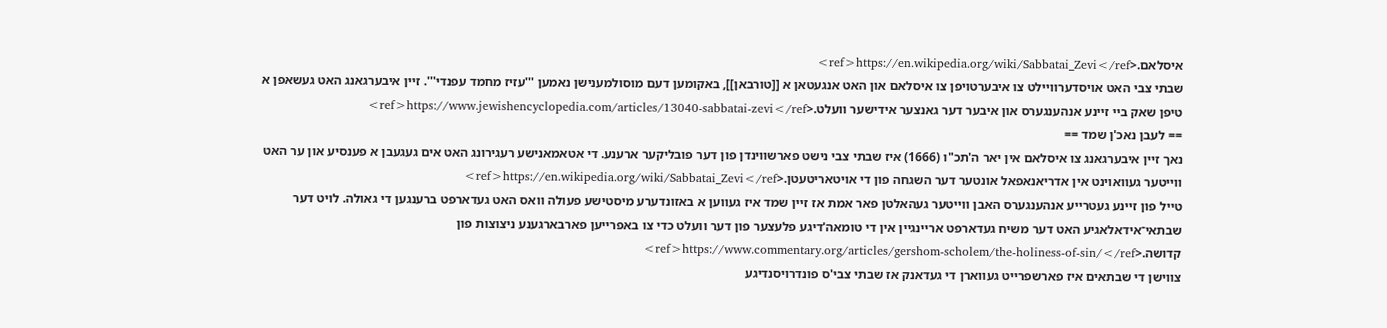איסלאם.<ref>https://en.wikipedia.org/wiki/Sabbatai_Zevi</ref>
שבתי צבי האט אויסדערוויילט צו איבערטויפן צו איסלאם און האט אנגעטאן א [[טורבאן]], באקומען דעם מוסולמענישן נאמען '''עזיז מחמד עפנדי'''. זיין איבערגאנג האט געשאפן א טיפן שאק ביי זיינע אנהענגערס און איבער דער גאנצער אידישער וועלט.<ref>https://www.jewishencyclopedia.com/articles/13040-sabbatai-zevi</ref>
== לעבן נאכ'ן שמד ==
נאך זיין איבערגאנג צו איסלאם אין יאר ה'תכ"ו (1666) איז שבתי צבי נישט פארשווינדן פון דער פובליקער ארענע. די אטאמאנישע רעגירונג האט אים געגעבן א פענסיע און ער האט ווייטער געוואוינט אין אדריאנאפאל אונטער דער השגחה פון די אויטאריטעטן.<ref>https://en.wikipedia.org/wiki/Sabbatai_Zevi</ref>
טייל פון זיינע געטרייע אנהענגערס האבן ווייטער געהאלטן פאר אמת אז זיין שמד איז געווען א באזונדערע מיסטישע פעולה וואס האט געדארפט ברענגען די גאולה. לויט דער שבתאי־אידאלאגיע האט דער משיח געדארפט אריינגיין אין די טומאה'דיגע פלעצער פון דער וועלט כדי צו באפרייען פארבארגענע ניצוצות פון קדושה.<ref>https://www.commentary.org/articles/gershom-scholem/the-holiness-of-sin/</ref>
צווישן די שבתאים איז פארשפרייט געווארן די געדאנק אז שבתי צבי'ס פונדרויסנדיגע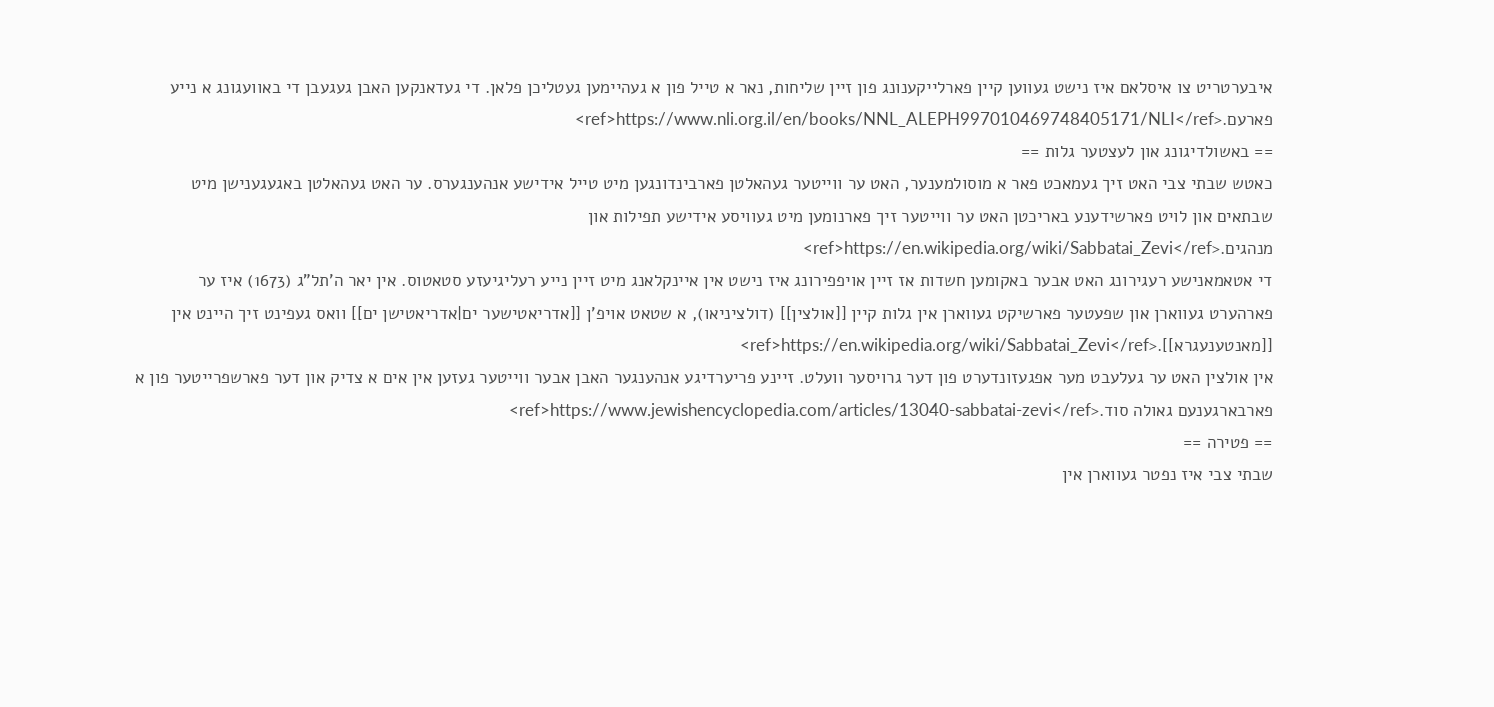איבערטריט צו איסלאם איז נישט געווען קיין פארלייקענונג פון זיין שליחות, נאר א טייל פון א געהיימען געטליכן פלאן. די געדאנקען האבן געגעבן די באוועגונג א נייע פארעם.<ref>https://www.nli.org.il/en/books/NNL_ALEPH997010469748405171/NLI</ref>
== באשולדיגונג און לעצטער גלות ==
כאטש שבתי צבי האט זיך געמאכט פאר א מוסולמענער, האט ער ווייטער געהאלטן פארבינדונגען מיט טייל אידישע אנהענגערס. ער האט געהאלטן באגעגענישן מיט שבתאים און לויט פארשידענע באריכטן האט ער ווייטער זיך פארנומען מיט געוויסע אידישע תפילות און מנהגים.<ref>https://en.wikipedia.org/wiki/Sabbatai_Zevi</ref>
די אטאמאנישע רעגירונג האט אבער באקומען חשדות אז זיין אויפפירונג איז נישט אין איינקלאנג מיט זיין נייע רעליגיעזע סטאטוס. אין יאר ה'תל"ג (1673) איז ער פארהערט געווארן און שפעטער פארשיקט געווארן אין גלות קיין [[אולצין]] (דולציניאו), א שטאט אויפ'ן [[אדריאטישער ים|אדריאטישן ים]] וואס געפינט זיך היינט אין [[מאנטענעגרא]].<ref>https://en.wikipedia.org/wiki/Sabbatai_Zevi</ref>
אין אולצין האט ער געלעבט מער אפגעזונדערט פון דער גרויסער וועלט. זיינע פריערדיגע אנהענגער האבן אבער ווייטער געזען אין אים א צדיק און דער פארשפרייטער פון א פארבארגענעם גאולה סוד.<ref>https://www.jewishencyclopedia.com/articles/13040-sabbatai-zevi</ref>
== פטירה ==
שבתי צבי איז נפטר געווארן אין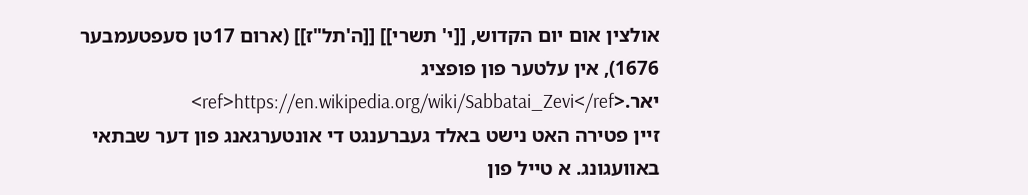אולצין אום יום הקדוש, [[י' תשרי]] [[ה'תל"ז]] (ארום 17טן סעפטעמבער 1676), אין עלטער פון פופציג יאר.<ref>https://en.wikipedia.org/wiki/Sabbatai_Zevi</ref>
זיין פטירה האט נישט באלד געברענגט די אונטערגאנג פון דער שבתאי באוועגונג. א טייל פון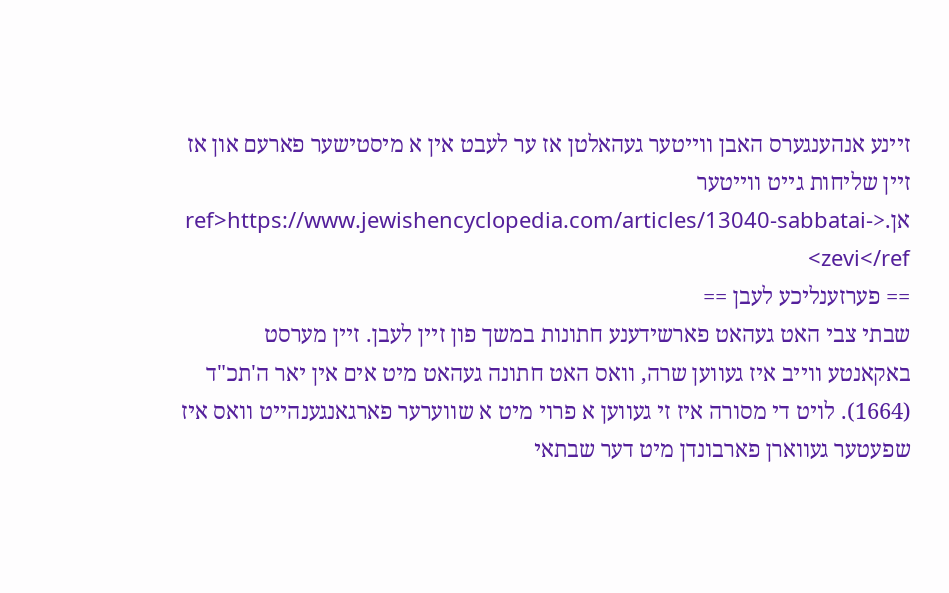זיינע אנהענגערס האבן ווייטער געהאלטן אז ער לעבט אין א מיסטישער פארעם און אז זיין שליחות גייט ווייטער אן.<ref>https://www.jewishencyclopedia.com/articles/13040-sabbatai-zevi</ref>
== פערזענליכע לעבן ==
שבתי צבי האט געהאט פארשידענע חתונות במשך פון זיין לעבן. זיין מערסט באקאנטע ווייב איז געווען שרה, וואס האט חתונה געהאט מיט אים אין יאר ה'תכ"ד (1664). לויט די מסורה איז זי געווען א פרוי מיט א שווערער פארגאנגענהייט וואס איז שפעטער געווארן פארבונדן מיט דער שבתאי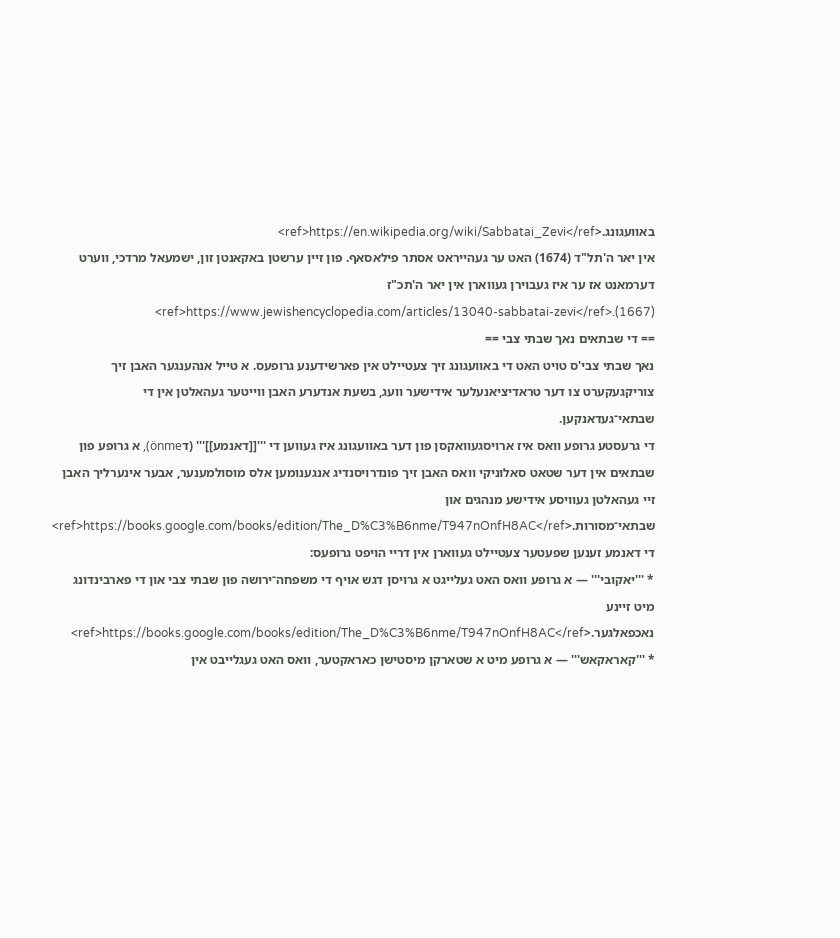באוועגונג.<ref>https://en.wikipedia.org/wiki/Sabbatai_Zevi</ref>
אין יאר ה'תל"ד (1674) האט ער געהייראט אסתר פילאסאף. פון זיין ערשטן באקאנטן זון, ישמעאל מרדכי, ווערט דערמאנט אז ער איז געבוירן געווארן אין יאר ה'תכ"ז (1667).<ref>https://www.jewishencyclopedia.com/articles/13040-sabbatai-zevi</ref>
== די שבתאים נאך שבתי צבי ==
נאך שבתי צבי'ס טויט האט די באוועגונג זיך צעטיילט אין פארשידענע גרופעס. א טייל אנהענגער האבן זיך צוריקגעקערט צו דער טראדיציאנעלער אידישער וועג, בשעת אנדערע האבן ווייטער געהאלטן אין די שבתאי־געדאנקען.
די גרעסטע גרופע וואס איז ארויסגעוואקסן פון דער באוועגונג איז געווען די '''[[דאנמע]]''' (דönme), א גרופע פון שבתאים אין דער שטאט סאלוניקי וואס האבן זיך פונדרויסנדיג אנגענומען אלס מוסולמענער, אבער אינערליך האבן זיי געהאלטן געוויסע אידישע מנהגים און שבתאי־מסורות.<ref>https://books.google.com/books/edition/The_D%C3%B6nme/T947nOnfH8AC</ref>
די דאנמע זענען שפעטער צעטיילט געווארן אין דריי הויפט גרופעס:
* '''יאקובי''' — א גרופע וואס האט געלייגט א גרויסן דגש אויף די משפחה־ירושה פון שבתי צבי און די פארבינדונג מיט זיינע נאכפאלגער.<ref>https://books.google.com/books/edition/The_D%C3%B6nme/T947nOnfH8AC</ref>
* '''קאראקאש''' — א גרופע מיט א שטארקן מיסטישן כאראקטער, וואס האט געגלייבט אין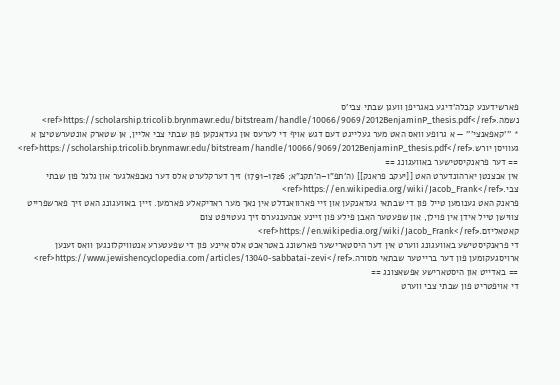פארשידענע קבלה'דיגע באגריפן וועגן שבתי צבי'ס נשמה.<ref>https://scholarship.tricolib.brynmawr.edu/bitstream/handle/10066/9069/2012BenjaminP_thesis.pdf</ref>
* '''קאפאנצי''' — א גרופע וואס האט מער געלייגט דעם דגש אויף די לערעס און געדאנקען פון שבתי צבי אליין, אן שטארק אונטערשטיצן א געוויסן יורש.<ref>https://scholarship.tricolib.brynmawr.edu/bitstream/handle/10066/9069/2012BenjaminP_thesis.pdf</ref>
== דער פראנקיסטישער באוועגונג ==
אין אכצנטן יארהונדערט האט [[יעקב פראנק]] (ה'תפ"ו–ה'תקנ"א; 1726–1791) זיך דערקלערט אלס דער נאכפאלגער און גלגל פון שבתי צבי.<ref>https://en.wikipedia.org/wiki/Jacob_Frank</ref>
פראנק האט גענומען טייל פון די שבתאי געדאנקען און זיי פארוואנדלט אין נאך מער ראדיקאלע פארמען. זיין באוועגונג האט זיך פארשפרייט צווישן טייל אידן אין פוילן, און שפעטער האבן פילע פון זיינע אנהענגערס זיך געטויפט צום קאטאליזם.<ref>https://en.wikipedia.org/wiki/Jacob_Frank</ref>
די פראנקיסטישע באוועגונג ווערט אין דער היסטארישער פארשונג באטראכט אלס איינע פון די שפעטערע אנטוויקלונגען וואס זענען ארויסגעקומען פון דער ברייטער שבתאי מסורה.<ref>https://www.jewishencyclopedia.com/articles/13040-sabbatai-zevi</ref>
== באדייט און היסטארישע אפשאצונג ==
די אויפטריט פון שבתי צבי ווערט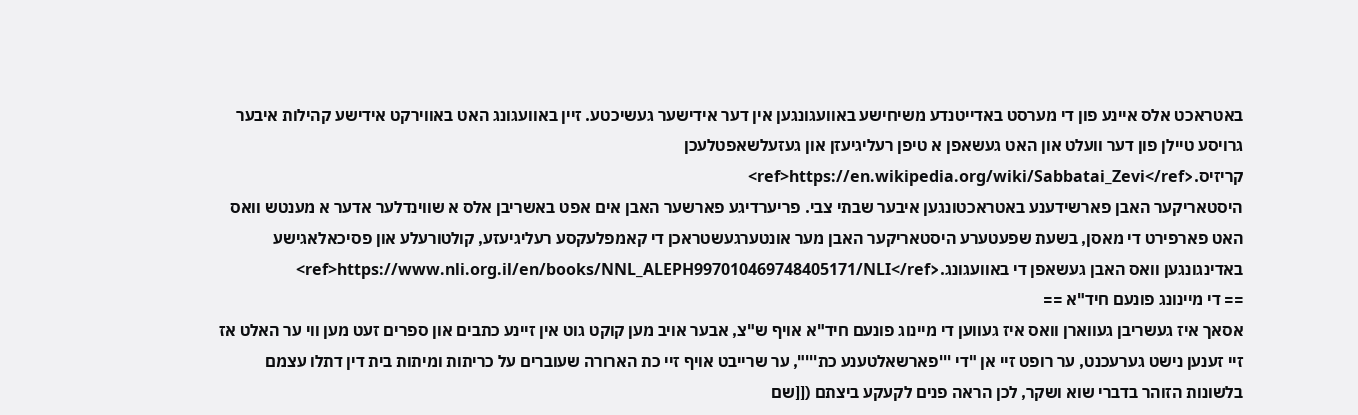באטראכט אלס איינע פון די מערסט באדייטנדע משיחישע באוועגונגען אין דער אידישער געשיכטע. זיין באוועגונג האט באווירקט אידישע קהילות איבער גרויסע טיילן פון דער וועלט און האט געשאפן א טיפן רעליגיעזן און געזעלשאפטלעכן קריזיס.<ref>https://en.wikipedia.org/wiki/Sabbatai_Zevi</ref>
היסטאריקער האבן פארשידענע באטראכטונגען איבער שבתי צבי. פריערדיגע פארשער האבן אים אפט באשריבן אלס א שווינדלער אדער א מענטש וואס האט פארפירט די מאסן, בשעת שפעטערע היסטאריקער האבן מער אונטערגעשטראכן די קאמפלעקסע רעליגיעזע, קולטורעלע און פסיכאלאגישע באדינגונגען וואס האבן געשאפן די באוועגונג.<ref>https://www.nli.org.il/en/books/NNL_ALEPH997010469748405171/NLI</ref>
== די מיינונג פונעם חיד"א ==
אסאך איז געשריבן געווארן וואס איז געווען די מיינוג פונעם חיד"א אויף ש"צ, אבער אויב מען קוקט גוט אין זיינע כתבים און ספרים זעט מען ווי ער האלט אז זיי זענען נישט גערעכנט, ער רופט זיי אן "די '''פארשאלטענע כת'''", ער שרייבט אויף זיי כת הארורה שעוברים על כריתות ומיתות בית דין דתלו עצמם בלשונות הזוהר בדברי שוא ושקר, לכן הראה פנים לקעקע ביצתם ([[שם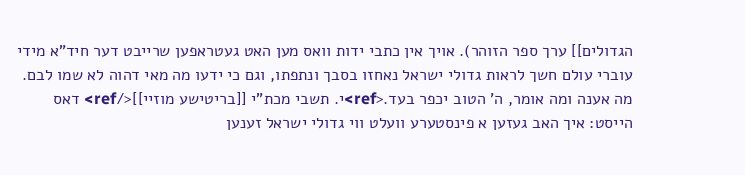הגדולים]] ערך ספר הזוהר). אויך אין כתבי ידות וואס מען האט געטראפען שרייבט דער חיד"א מידי עוברי עולם חשך לראות גדולי ישראל נאחזו בסבך ונתפתו, וגם כי ידעו מה מאי דהוה לא שמו לבם. מה אענה ומה אומר, ה' הטוב יכפר בעד.<ref>י. תשבי מכת"י [[בריטישע מוזיי]]</ref> דאס הייסט: איך האב געזען א פינסטערע וועלט ווי גדולי ישראל זענען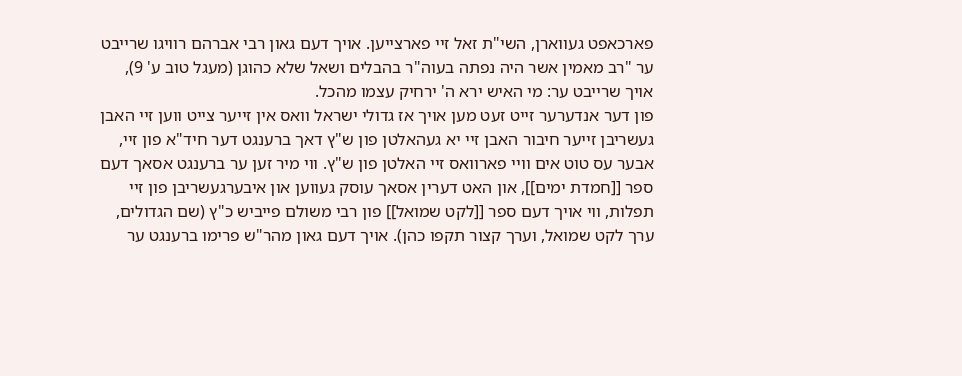פארכאפט געווארן, השי"ת זאל זיי פארצייען. אויך דעם גאון רבי אברהם רוויגו שרייבט ער "רב מאמין אשר היה נפתה בעוה"ר בהבלים ושאל שלא כהוגן (מעגל טוב ע' 9), אויך שרייבט ער: מי האיש ירא ה' ירחיק עצמו מהכל.
פון דער אנדערער זייט זעט מען אויך אז גדולי ישראל וואס אין זייער צייט ווען זיי האבן געשריבן זייער חיבור האבן זיי יא געהאלטן פון ש"ץ דאך ברענגט דער חיד"א פון זיי, אבער עס טוט אים וויי פארוואס זיי האלטן פון ש"ץ. ווי מיר זען ער ברענגט אסאך דעם ספר [[חמדת ימים]], און האט דערין אסאך עוסק געווען און איבערגעשריבן פון זיי תפלות, ווי אויך דעם ספר [[לקט שמואל]] פון רבי משולם פייביש כ"ץ (שם הגדולים, ערך לקט שמואל, וערך קצור תקפו כהן). אויך דעם גאון מהר"ש פרימו ברענגט ער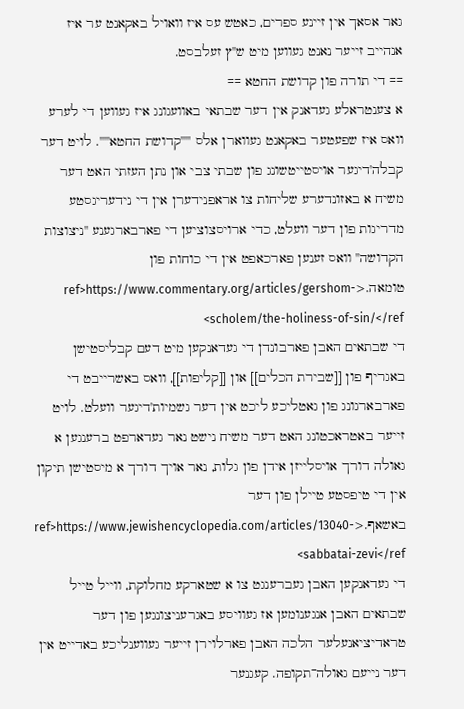גאר אסאך אין זיינע ספרים, כאטש עס איז וואויל באקאנט ער איז אנהייב זייער נאנט געווען מיט ש"ץ זעלבסט.
== די תורה פון קדושת החטא ==
א צענטראלע געדאנק אין דער שבתאי באוועגונג איז געווען די לערע וואס איז שפעטער באקאנט געווארן אלס '''''קדושת החטא'''''. לויט דער קבלה'דיגער אויסטייטשונג פון שבתי צבי און נתן העזתי האט דער משיח א באזונדערע שליחות צו אראפנידערן אין די נידעריגסטע מדריגות פון דער וועלט, כדי ארויסצוציען די פארבארגענע ''ניצוצות הקדושה'' וואס זענען פארכאפט אין די כוחות פון טומאה.<ref>https://www.commentary.org/articles/gershom-scholem/the-holiness-of-sin/</ref>
די שבתאים האבן פארבונדן די געדאנקען מיט דעם קבליסטישן באגריף פון [[שבירת הכלים]] און [[קליפות]], וואס באשרייבט די פארבארגונג פון גאטליכע ליכט אין דער גשמיות'דיגער וועלט. לויט זייער באטראכטונג האט דער משיח נישט נאר געדארפט ברענגען א גאולה דורך אויסלייזן אידן פון גלות, נאר אויך דורך א מיסטישן תיקון אין די טיפסטע טיילן פון דער באשאף.<ref>https://www.jewishencyclopedia.com/articles/13040-sabbatai-zevi</ref>
די געדאנקען האבן געברענגט צו א שטארקע מחלוקת, ווייל טייל שבתאים האבן אנגענומען אז געוויסע באגרעניצונגען פון דער טראדיציאנעלער הלכה האבן פארלוירן זייער געווענליכע באדייט אין דער נייעם גאולה־תקופה. קעגנער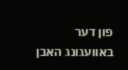פון דער באוועגונג האבן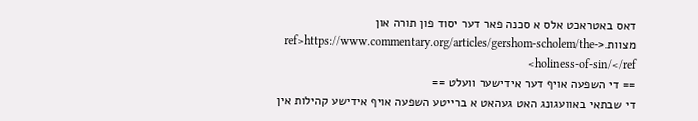דאס באטראכט אלס א סכנה פאר דער יסוד פון תורה און מצוות.<ref>https://www.commentary.org/articles/gershom-scholem/the-holiness-of-sin/</ref>
== די השפעה אויף דער אידישער וועלט ==
די שבתאי באוועגונג האט געהאט א ברייטע השפעה אויף אידישע קהילות אין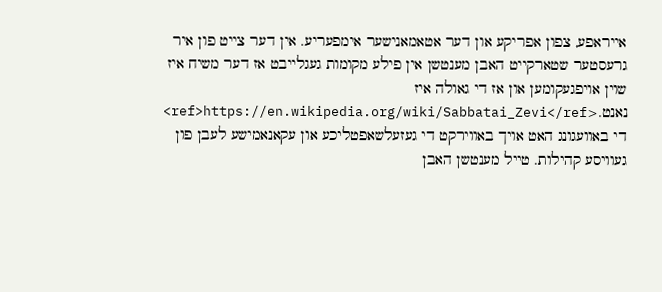אייראפע, צפון אפריקע און דער אטאמאנישער אימפעריע. אין דער צייט פון איר גרעסטער שטארקייט האבן מענטשן אין פילע מקומות געגלייבט אז דער משיח איז שוין אויפגעקומען און אז די גאולה איז נאנט.<ref>https://en.wikipedia.org/wiki/Sabbatai_Zevi</ref>
די באוועגונג האט אויך באווירקט די געזעלשאפטליכע און עקאנאמישע לעבן פון געוויסע קהילות. טייל מענטשן האבן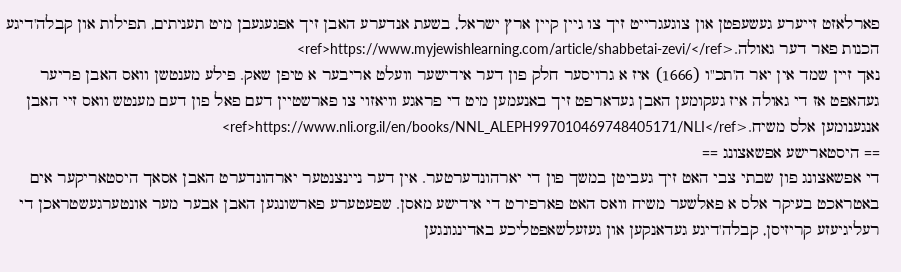פארלאזט זייערע געשעפטן און צוגעגרייט זיך צו גיין קיין ארץ ישראל, בשעת אנדערע האבן זיך אפגעגעבן מיט תעניתים, תפילות און קבלה'דיגע הכנות פאר דער גאולה.<ref>https://www.myjewishlearning.com/article/shabbetai-zevi/</ref>
נאך זיין שמד אין יאר ה'תכ"ו (1666) איז א גרויסער חלק פון דער אידישער וועלט אריבער א טיפן שאק. פילע מענטשן וואס האבן פריער געהאפט אז די גאולה איז געקומען האבן געדארפט זיך באנעמען מיט די פראגע וויאזוי צו פארשטיין דעם פאל פון דעם מענטש וואס זיי האבן אנגענומען אלס משיח.<ref>https://www.nli.org.il/en/books/NNL_ALEPH997010469748405171/NLI</ref>
== היסטארישע אפשאצונג ==
די אפשאצונג פון שבתי צבי האט זיך געביטן במשך פון די יארהונדערטער. אין דער ניינצנטער יארהונדערט האבן אסאך היסטאריקער אים באטראכט בעיקר אלס א פאלשער משיח וואס האט פארפירט די אידישע מאסן. שפעטערע פארשונגען האבן אבער מער אונטערגעשטראכן די רעליגיעזע קריזיסן, קבלה'דיגע געדאנקען און געזעלשאפטליכע באדינגונגען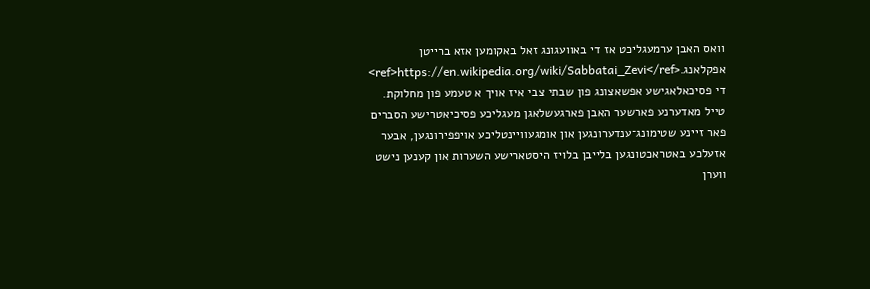וואס האבן ערמעגליכט אז די באוועגונג זאל באקומען אזא ברייטן אפקלאנג.<ref>https://en.wikipedia.org/wiki/Sabbatai_Zevi</ref>
די פסיכאלאגישע אפשאצונג פון שבתי צבי איז אויך א טעמע פון מחלוקת. טייל מאדערנע פארשער האבן פארגעשלאגן מעגליכע פסיכיאטרישע הסברים פאר זיינע שטימונג־ענדערונגען און אומגעוויינטליכע אויפפירונגען, אבער אזעלכע באטראכטונגען בלייבן בלויז היסטארישע השערות און קענען נישט ווערן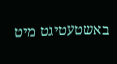באשטעטיגט מיט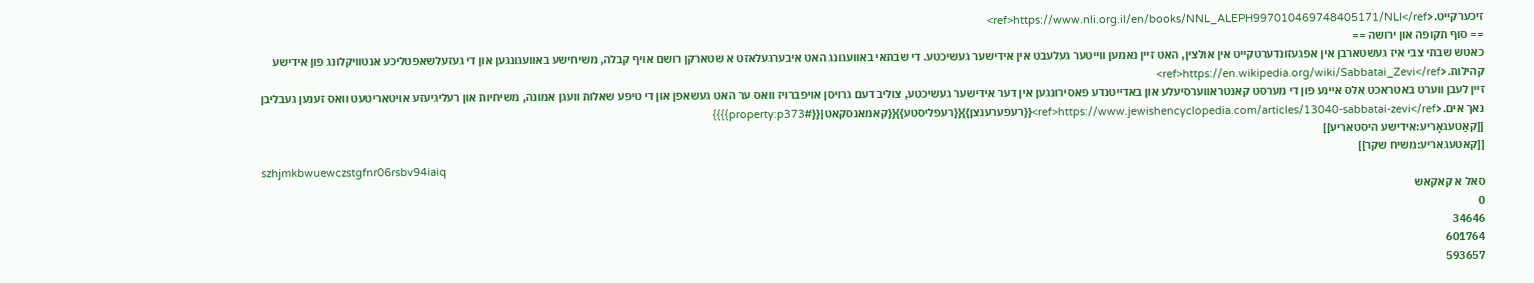זיכערקייט.<ref>https://www.nli.org.il/en/books/NNL_ALEPH997010469748405171/NLI</ref>
== סוף תקופה און ירושה ==
כאטש שבתי צבי איז געשטארבן אין אפגעזונדערטקייט אין אולצין, האט זיין נאמען ווייטער געלעבט אין אידישער געשיכטע. די שבתאי באוועגונג האט איבערגעלאזט א שטארקן רושם אויף קבלה, משיחישע באוועגונגען און די געזעלשאפטליכע אנטוויקלונג פון אידישע קהילות.<ref>https://en.wikipedia.org/wiki/Sabbatai_Zevi</ref>
זיין לעבן ווערט באטראכט אלס איינע פון די מערסט קאנטראווערסיעלע און באדייטנדע פאסירונגען אין דער אידישער געשיכטע, צוליב דעם גרויסן אויפברויז וואס ער האט געשאפן און די טיפע שאלות וועגן אמונה, משיחיות און רעליגיעזע אויטאריטעט וואס זענען געבליבן נאך אים.<ref>https://www.jewishencyclopedia.com/articles/13040-sabbatai-zevi</ref>{{רעפערענצן}}{{רעפליסטע}}{{קאמאנסקאט|{{#property:p373}}}}
[[קאַטעגאָריע:אידישע היסטאריע]]
[[קאטעגאריע:משיח שקר]]
szhjmkbwuewczstgfnr06rsbv94iaiq
סאל א קאקאש
0
34646
601764
593657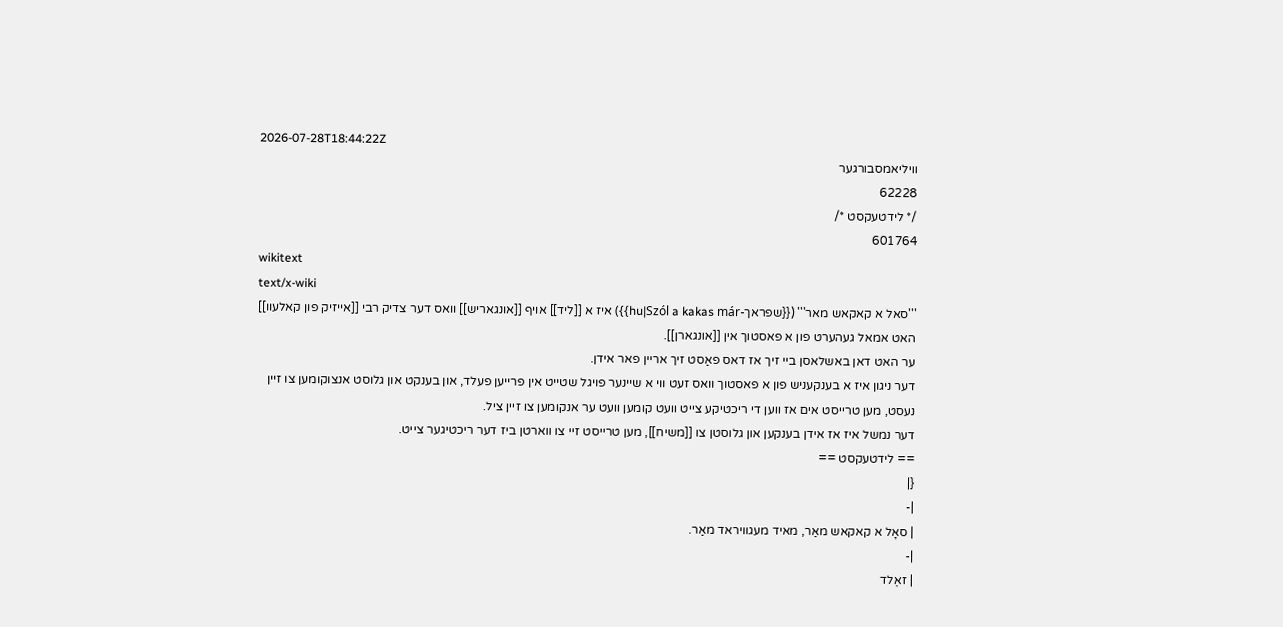2026-07-28T18:44:22Z
וויליאמסבורגער
62228
/* לידטעקסט */
601764
wikitext
text/x-wiki
'''סאל א קאקאש מאר''' ({{שפראך-hu|Szól a kakas már}}) איז א [[ליד]] אויף [[אונגאריש]] וואס דער צדיק רבי [[אייזיק פון קאלעוו]] האט אמאל געהערט פון א פאסטוך אין [[אונגארן]].
ער האט דאן באשלאסן ביי זיך אז דאס פאַסט זיך אריין פאר אידן.
דער ניגון איז א בענקעניש פון א פאסטוך וואס זעט ווי א שיינער פויגל שטייט אין פרייען פעלד, און בענקט און גלוסט אנצוקומען צו זיין נעסט, מען טרייסט אים אז ווען די ריכטיקע צייט וועט קומען וועט ער אנקומען צו זיין ציל.
דער נמשל איז אז אידן בענקען און גלוסטן צו [[משיח]], מען טרייסט זיי צו ווארטן ביז דער ריכטיגער צייט.
== לידטעקסט ==
{|
|-
| סאָל א קאקאש מאַר, מאיד מעגוויראד מאַר.
|-
| זאֶלד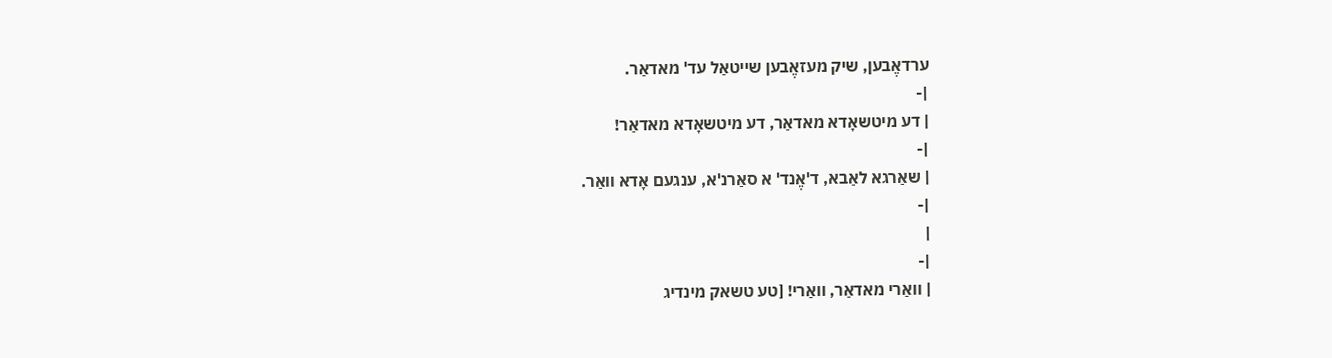ערדאֶבען, שיק מעזאֶבען שייטאַל עד' מאדאַר.
|-
| דע מיטשאָדא מאדאַר, דע מיטשאָדא מאדאַר!
|-
| שאַרגא לאַבא, ד'אֶנד' א סאַרנ'א, ענגעם אָדא וואַר.
|-
|
|-
| וואַרי מאדאַר, וואַרי! [טע טשאק מינדיג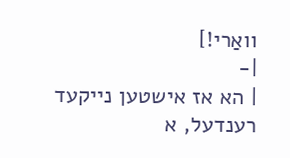וואַרי!]
|-
| הא אז אישטען נייקעד רענדעל, א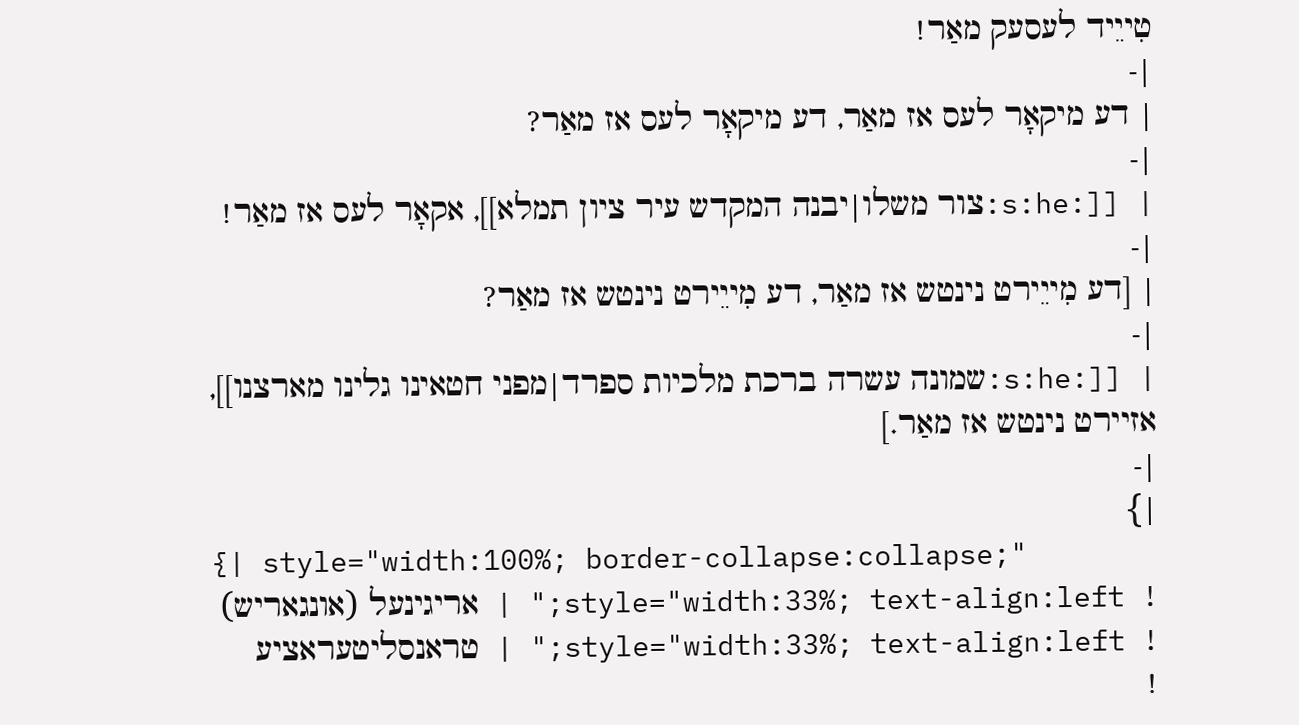טִייֵיד לעסעק מאַר!
|-
| דע מיקאָר לעס אז מאַר, דע מיקאָר לעס אז מאַר?
|-
| [[:s:he:צור משלו|יבנה המקדש עיר ציון תמלא]], אקאָר לעס אז מאַר!
|-
| [דע מִייֵירט נינטש אז מאַר, דע מִייֵירט נינטש אז מאַר?
|-
| [[:s:he:שמונה עשרה ברכת מלכיות ספרד|מפני חטאינו גלינו מארצנו]], אזיירט נינטש אז מאַר.]
|-
|}
{| style="width:100%; border-collapse:collapse;"
! style="width:33%; text-align:left;" | אריגינעל (אונגאריש)
! style="width:33%; text-align:left;" | טראנסליטעראציע
!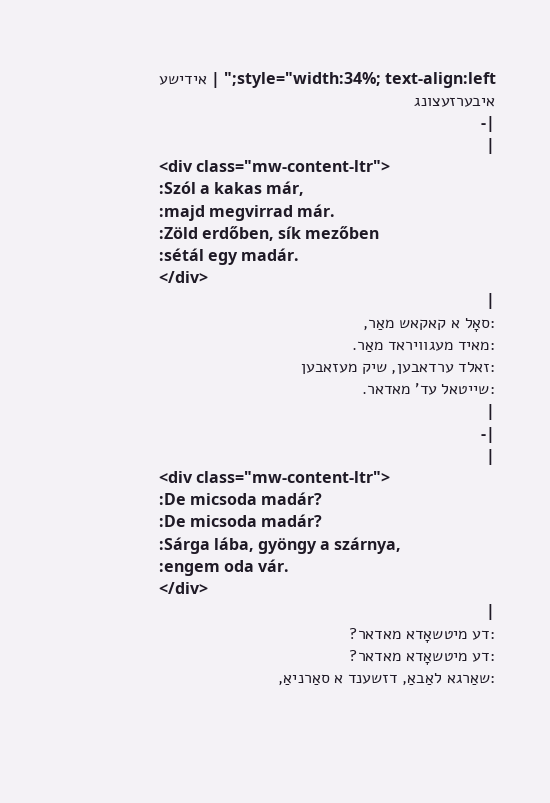style="width:34%; text-align:left;" | אידישע איבערזעצונג
|-
|
<div class="mw-content-ltr">
:Szól a kakas már,
:majd megvirrad már.
:Zöld erdőben, sík mezőben
:sétál egy madár.
</div>
|
:סאָל א קאקאש מאַר,
:מאיד מעגוויראד מאַר.
:זאלד ערדאבען, שיק מעזאבען
:שייטאל עד' מאדאר.
|
|-
|
<div class="mw-content-ltr">
:De micsoda madár?
:De micsoda madár?
:Sárga lába, gyöngy a szárnya,
:engem oda vár.
</div>
|
:דע מיטשאָדא מאדאר?
:דע מיטשאָדא מאדאר?
:שאַרגא לאַבאַ, דזשענד א סאַרניאַ,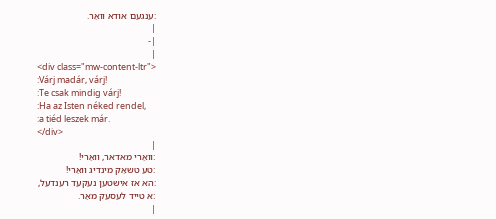:ענגעם אודא וואַר.
|
|-
|
<div class="mw-content-ltr">
:Várj madár, várj!
:Te csak mindig várj!
:Ha az Isten néked rendel,
:a tiéd leszek már.
</div>
|
:וואַרי מאדאר, וואַרי!
:טע טשאַק מינדיג וואַרי!
:הא אז אישטען נעקעד רענדעל,
:א טייד לעסעק מאַר.
|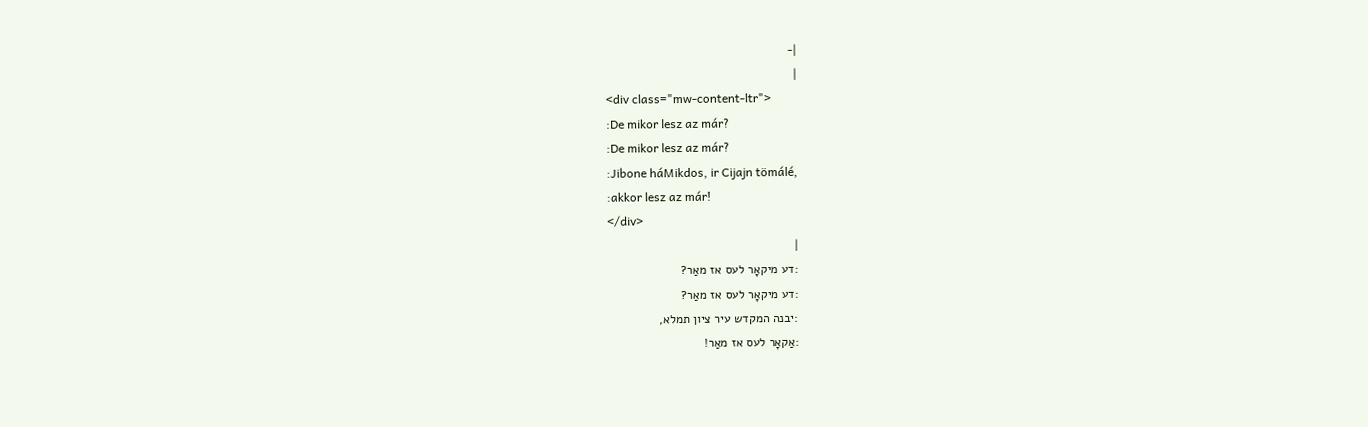|-
|
<div class="mw-content-ltr">
:De mikor lesz az már?
:De mikor lesz az már?
:Jibone háMikdos, ir Cijajn tömálé,
:akkor lesz az már!
</div>
|
:דע מיקאָר לעס אז מאַר?
:דע מיקאָר לעס אז מאַר?
:יבנה המקדש עיר ציון תמלא,
:אַקאָר לעס אז מאַר!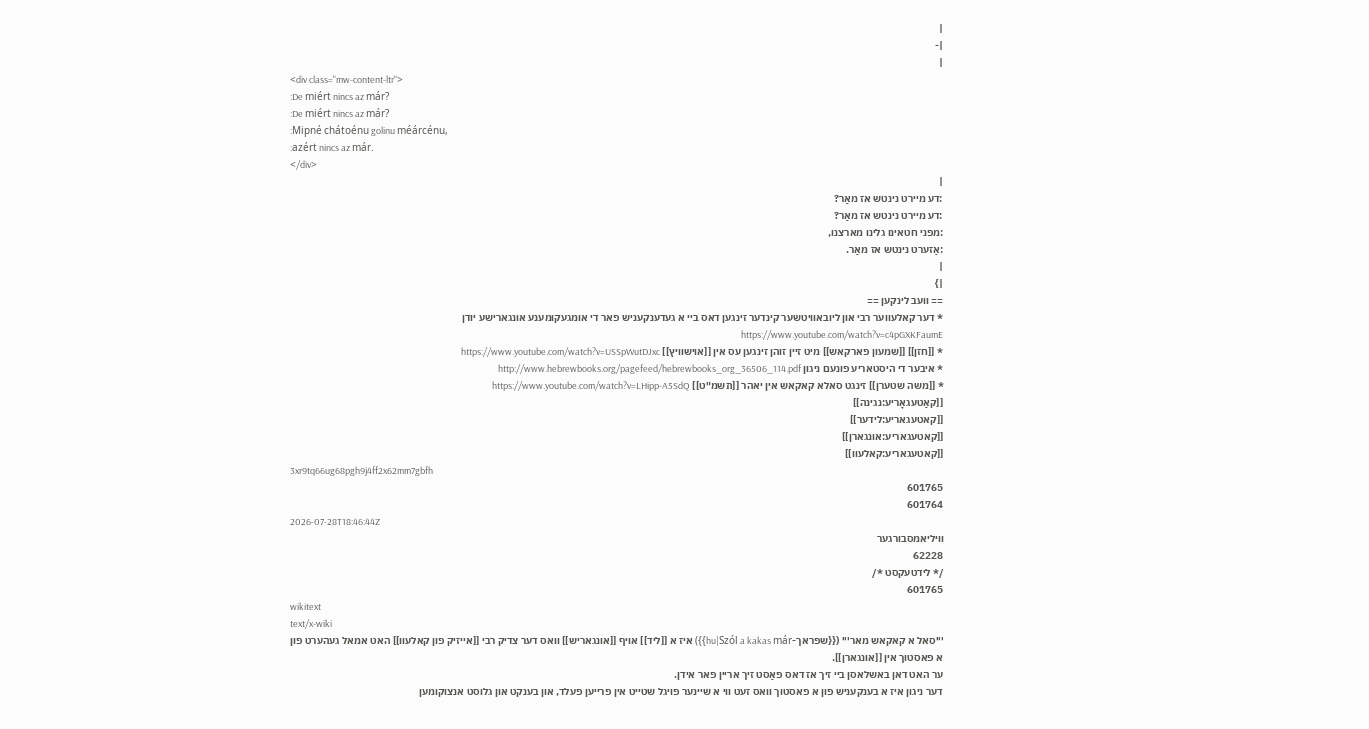|
|-
|
<div class="mw-content-ltr">
:De miért nincs az már?
:De miért nincs az már?
:Mipné chátoénu golinu méárcénu,
:azért nincs az már.
</div>
|
:דע מיירט נינטש אז מאַר?
:דע מיירט נינטש אז מאַר?
:מפני חטאינו גלינו מארצנו,
:אַזערט נינטש אז מאַר.
|
|}
== וועב לינקען ==
* דער קאלעווער רבי און ליובאוויטשער קינדער זינגען דאס ביי א געדענקעניש פאר די אומגעקומענע אונגארישע יודן https://www.youtube.com/watch?v=c4pGXKFaumE
* [[חזן]] [[שמעון פארקאש]] מיט זיין זוהן זינגען עס אין [[אוישוויץ]] https://www.youtube.com/watch?v=USSpWutDJxc
* איבער די היסטאריע פונעם ניגון http://www.hebrewbooks.org/pagefeed/hebrewbooks_org_36506_114.pdf
* [[משה שטערן]] זינגט סאלא קאקאש אין יאהר [[תשמ"ט]] https://www.youtube.com/watch?v=LHipp-A5SdQ
[[קאַטעגאָריע:נגינה]]
[[קאטעגאריע:לידער]]
[[קאטעגאריע:אונגארן]]
[[קאטעגאריע:קאלעוו]]
3xr9tq66ug68pgh9j4ff2x62mm7gbfh
601765
601764
2026-07-28T18:46:44Z
וויליאמסבורגער
62228
/* לידטעקסט */
601765
wikitext
text/x-wiki
'''סאל א קאקאש מאר''' ({{שפראך-hu|Szól a kakas már}}) איז א [[ליד]] אויף [[אונגאריש]] וואס דער צדיק רבי [[אייזיק פון קאלעוו]] האט אמאל געהערט פון א פאסטוך אין [[אונגארן]].
ער האט דאן באשלאסן ביי זיך אז דאס פאַסט זיך אריין פאר אידן.
דער ניגון איז א בענקעניש פון א פאסטוך וואס זעט ווי א שיינער פויגל שטייט אין פרייען פעלד, און בענקט און גלוסט אנצוקומען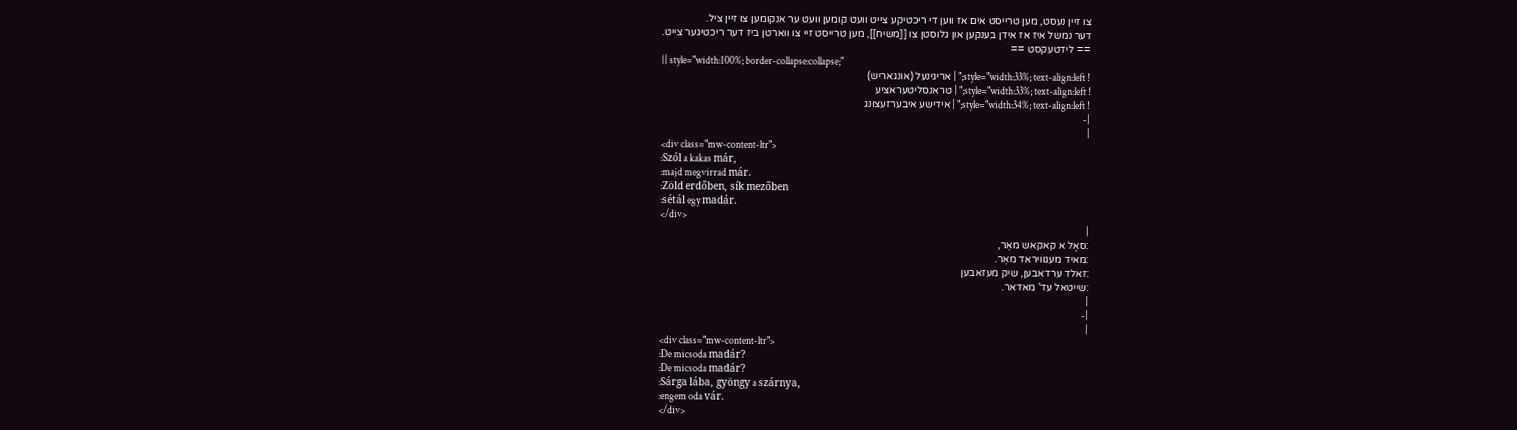צו זיין נעסט, מען טרייסט אים אז ווען די ריכטיקע צייט וועט קומען וועט ער אנקומען צו זיין ציל.
דער נמשל איז אז אידן בענקען און גלוסטן צו [[משיח]], מען טרייסט זיי צו ווארטן ביז דער ריכטיגער צייט.
== לידטעקסט ==
{| style="width:100%; border-collapse:collapse;"
! style="width:33%; text-align:left;" | אריגינעל (אונגאריש)
! style="width:33%; text-align:left;" | טראנסליטעראציע
! style="width:34%; text-align:left;" | אידישע איבערזעצונג
|-
|
<div class="mw-content-ltr">
:Szól a kakas már,
:majd megvirrad már.
:Zöld erdőben, sík mezőben
:sétál egy madár.
</div>
|
:סאָל א קאקאש מאַר,
:מאיד מעגוויראד מאַר.
:זאלד ערדאבען, שיק מעזאבען
:שייטאל עד' מאדאר.
|
|-
|
<div class="mw-content-ltr">
:De micsoda madár?
:De micsoda madár?
:Sárga lába, gyöngy a szárnya,
:engem oda vár.
</div>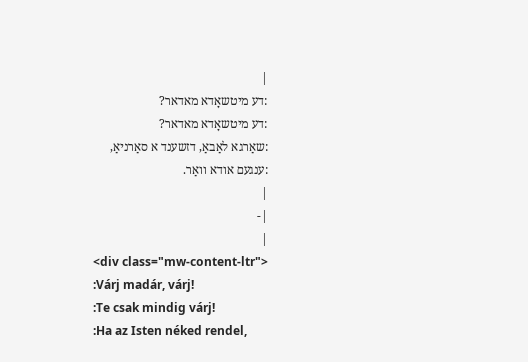|
:דע מיטשאָדא מאדאר?
:דע מיטשאָדא מאדאר?
:שאַרגא לאַבאַ, דזשענד א סאַרניאַ,
:ענגעם אודא וואַר.
|
|-
|
<div class="mw-content-ltr">
:Várj madár, várj!
:Te csak mindig várj!
:Ha az Isten néked rendel,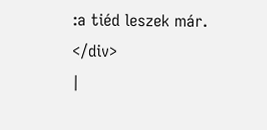:a tiéd leszek már.
</div>
|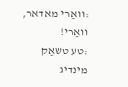:וואַרי מאדאר, וואַרי!
:טע טשאַק מינדיג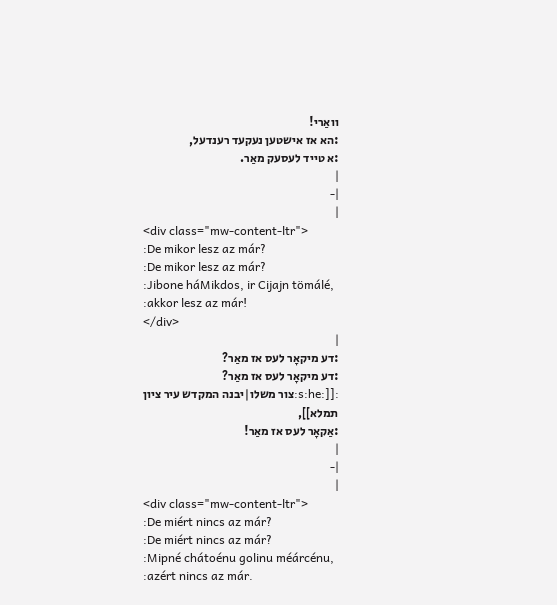וואַרי!
:הא אז אישטען נעקעד רענדעל,
:א טייד לעסעק מאַר.
|
|-
|
<div class="mw-content-ltr">
:De mikor lesz az már?
:De mikor lesz az már?
:Jibone háMikdos, ir Cijajn tömálé,
:akkor lesz az már!
</div>
|
:דע מיקאָר לעס אז מאַר?
:דע מיקאָר לעס אז מאַר?
:[[:s:he:צור משלו|יבנה המקדש עיר ציון תמלא]],
:אַקאָר לעס אז מאַר!
|
|-
|
<div class="mw-content-ltr">
:De miért nincs az már?
:De miért nincs az már?
:Mipné chátoénu golinu méárcénu,
:azért nincs az már.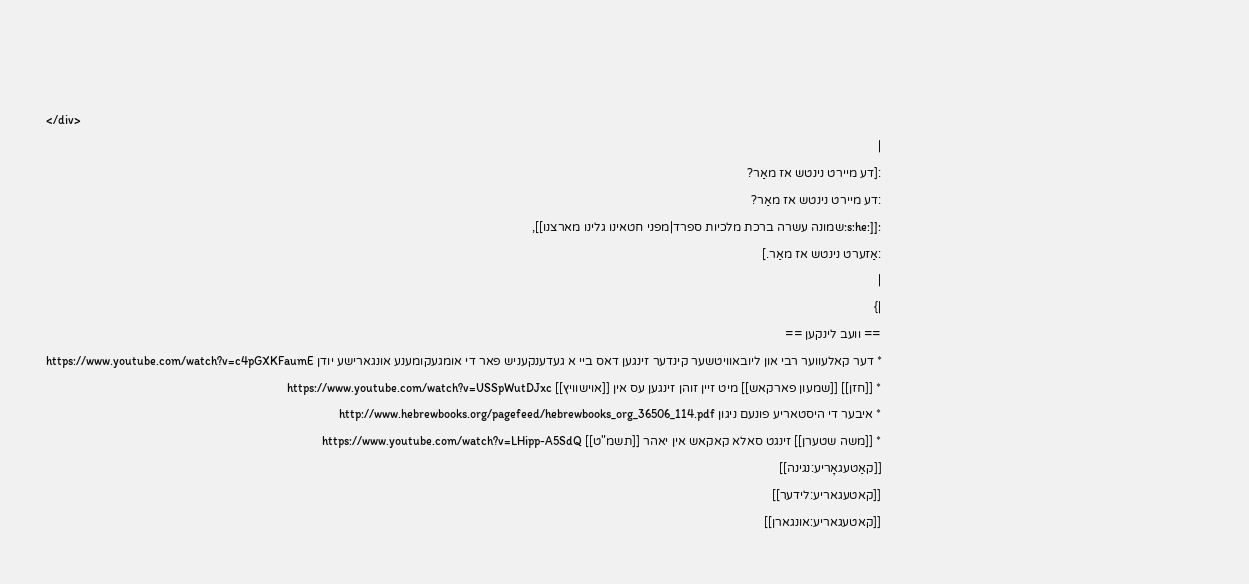</div>
|
:[דע מיירט נינטש אז מאַר?
:דע מיירט נינטש אז מאַר?
:[[:s:he:שמונה עשרה ברכת מלכיות ספרד|מפני חטאינו גלינו מארצנו]],
:אַזערט נינטש אז מאַר.]
|
|}
== וועב לינקען ==
* דער קאלעווער רבי און ליובאוויטשער קינדער זינגען דאס ביי א געדענקעניש פאר די אומגעקומענע אונגארישע יודן https://www.youtube.com/watch?v=c4pGXKFaumE
* [[חזן]] [[שמעון פארקאש]] מיט זיין זוהן זינגען עס אין [[אוישוויץ]] https://www.youtube.com/watch?v=USSpWutDJxc
* איבער די היסטאריע פונעם ניגון http://www.hebrewbooks.org/pagefeed/hebrewbooks_org_36506_114.pdf
* [[משה שטערן]] זינגט סאלא קאקאש אין יאהר [[תשמ"ט]] https://www.youtube.com/watch?v=LHipp-A5SdQ
[[קאַטעגאָריע:נגינה]]
[[קאטעגאריע:לידער]]
[[קאטעגאריע:אונגארן]]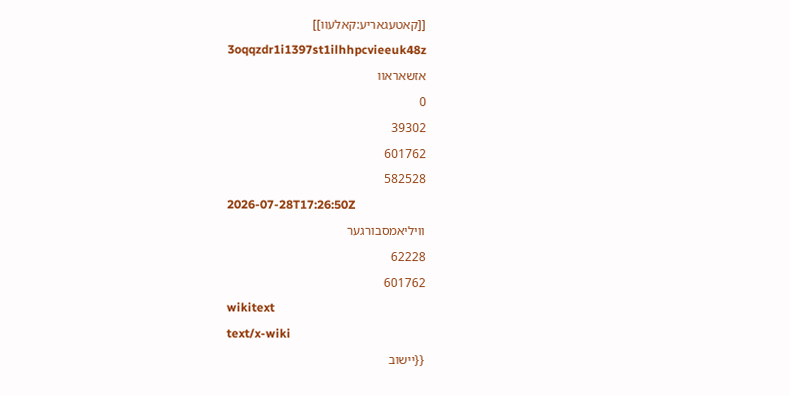[[קאטעגאריע:קאלעוו]]
3oqqzdr1i1397st1ilhhpcvieeuk48z
אזשאראוו
0
39302
601762
582528
2026-07-28T17:26:50Z
וויליאמסבורגער
62228
601762
wikitext
text/x-wiki
{{יישוב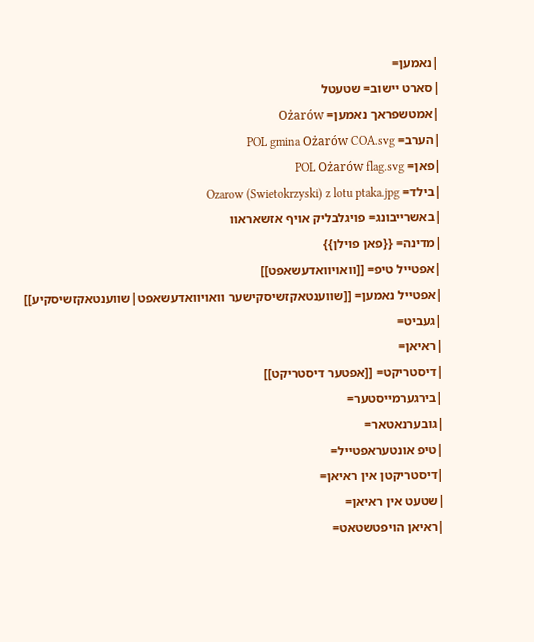|נאמען=
|סארט יישוב= שטעטל
|אמטשפראך נאמען= Ożarów
|הערב= POL gmina Ożarów COA.svg
|פאן= POL Ożarów flag.svg
|בילד= Ozarow (Swietokrzyski) z lotu ptaka.jpg
|באשרייבונג= פויגלבליק אויף אזשאראוו
|מדינה= {{פאן פוילן}}
|אפטייל טיפ= [[וואויוואדעשאפט]]
|אפטייל נאמען= [[שווענטאקזשיסקישער וואויוואדעשאפט|שווענטאקזשיסקיע]]
|געביט=
|ראיאן=
|דיסטריקט= [[אפטער דיסטריקט]]
|בירגערמייסטער=
|גובערנאטאר=
|טיפ אונטעראפטייל=
|דיסטריקטן אין ראיאן=
|שטעט אין ראיאן=
|ראיאן הויפטשטאט=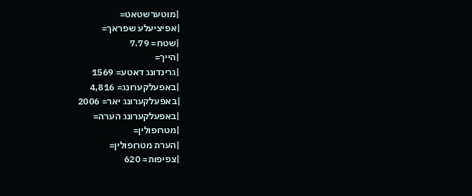|מוטערשטאט=
|אפיציעלע שפראך=
|שטח= 7.79
|הייך=
|גרינדונג דאטע= 1569
|באפעלקערונג= 4,816
|באפעלקערונג יאר= 2006
|באפעלקערונג הערה=
|מטרופולין=
|הערת מטרופולין=
|צפיפות= 620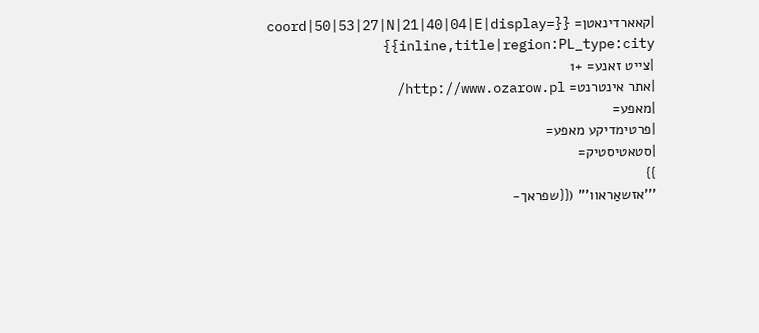|קאארדינאטן= {{coord|50|53|27|N|21|40|04|E|display= inline,title|region:PL_type:city}}
|צייט זאנע= +1
|אתר אינטרנט= http://www.ozarow.pl/
|מאפע=
|פרטימדיקע מאפע=
|סטאטיסטיק=
}}
'''אזשאַראוו''' ({{שפראך-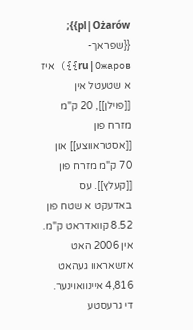pl|Ożarów}}; {{שפראך-ru|Ожаров}}) איז א שטעטל אין [[פוילן]], 20 ק"מ מזרח פון [[אסטראווצע]] און 70 ק"מ מזרח פון [[קעלץ]]. עס באדעקט א שטח פון 8.52 קוואדראט ק"מ. אין 2006 האט אזשאראוו געהאט 4,816 איינוואוינער.
די גרעסטע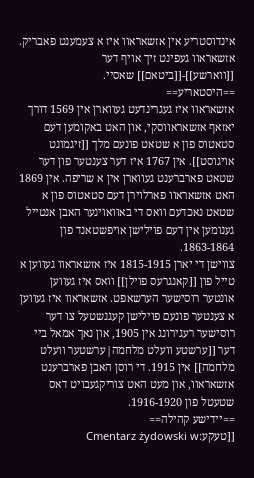אינדוסטריע אין אזשאראוו איז א צעמענט פאבריק.
אזשאראוו געפינט זיך אויף דער [[ווארשע]]-[[ביטאם]] שאסיי.
==היסטאריע==
אזשאראוו איז געגרינדעט געווארן אין 1569 דורך יאזאף אזשאראווסקי, און האט באקומען דעם סטאטוס פון א שטאט פונעם מלך [[זיגמונט אויגוסט]]. אין 1767 איז דער צענטער פון דער שטאט פארברענט געווארן אין א שריפה. אין 1869 האט אזשאראוו פארלוירן דעם סטאטוס פון א שטאט נאכדעם וואס די באוואוינער האבן אנטייל גענומען אין דעם פוילישן אויפשטאנד פון 1863-1864.
צווישן די יארן 1815-1915 איז אזשאראוו געווען א טייל פון [[קאנגרעס פוילן]] וואס איז געווען אונטער רוסישער הערשאפט. אזשאראוו איז געווען א צענטער פונעם פוילישן קעגנשטעל צו דער רוסישער רעגירונג אין 1905, און נאך אמאל ביי דער [[ערשטע וועלט מלחמה|ערשטער וועלט מלחמה]] אין 1915. די רוסן האבן פארברענט אזשאראוו, און מעט האט צוריקגעבויט דאס שטעטל פון 1916-1920.
==יידישע קהילה==
[[טעקע:Cmentarz żydowski w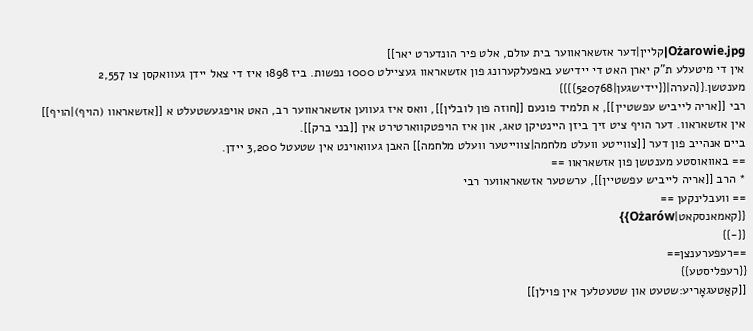Ożarowie.jpg|קליין|דער אזשאראווער בית עולם, אלט פיר הונדערט יאר]]
אין די מיטעלע ת"ק יארן האט די יידישע באפעלקערונג פון אזשאראוו געציילט 1000 נפשות. ביז 1898 איז די צאל יידן געוואקסן צו 2,557 מענטשן.{{הערה|{{יידישגען|520768}}}}
רבי [[אריה לייביש עפשטיין]], א תלמיד פונעם [[חוזה פון לובלין]], וואס איז געווען אזשאראווער רב, האט אויפגעשטעלט א [[אזשאראוו (הויף)|הויף]] אין אזשאראוו. דער הויף ציט זיך ביזן היינטיקן טאג, און איז הויפטקווארטירט אין [[בני ברק]].
ביים אנהייב פון דער [[צווייטע וועלט מלחמה|צווייטער וועלט מלחמה]] האבן געוואוינט אין שטעטל 3,200 יידן.
== באוואוסטע מענטשן פון אזשאראוו ==
* הרב [[אריה לייביש עפשטיין]], ערשטער אזשאראווער רבי
== וועבלינקען ==
{{קאמאנסקאט|Ożarów}}
{{-}}
==רעפערענצן==
{{רעפליסטע}}
[[קאַטעגאָריע:שטעט און שטעטלעך אין פוילן]]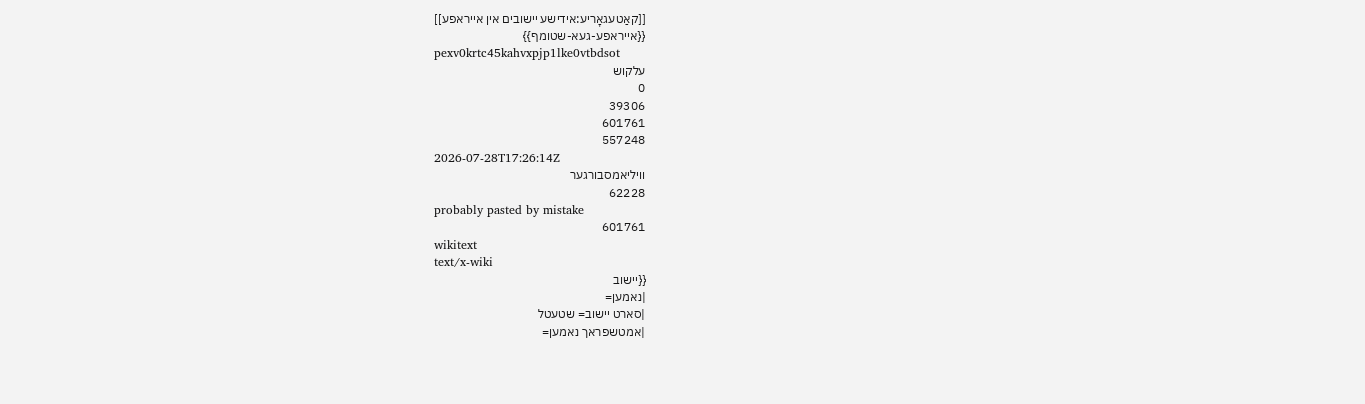[[קאַטעגאָריע:אידישע יישובים אין אייראפע]]
{{אייראפע-געא-שטומף}}
pexv0krtc45kahvxpjp1lke0vtbdsot
עלקוש
0
39306
601761
557248
2026-07-28T17:26:14Z
וויליאמסבורגער
62228
probably pasted by mistake
601761
wikitext
text/x-wiki
{{יישוב
|נאמען=
|סארט יישוב= שטעטל
|אמטשפראך נאמען=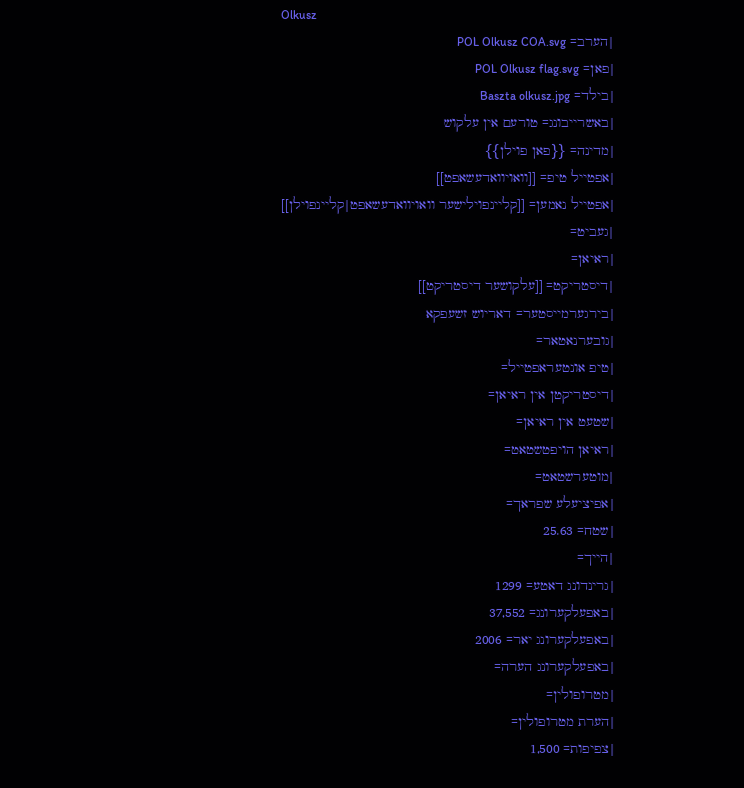Olkusz
|הערב= POL Olkusz COA.svg
|פאן= POL Olkusz flag.svg
|בילד= Baszta olkusz.jpg
|באשרייבונג= טורעם אין עלקוש
|מדינה= {{פאן פוילן}}
|אפטייל טיפ= [[וואויוואדעשאפט]]
|אפטייל נאמען= [[קליינפוילישער וואויוואדעשאפט|קליינפוילן]]
|געביט=
|ראיאן=
|דיסטריקט= [[עלקושער דיסטריקט]]
|בירגערמייסטער= דאריוש זשעפקא
|גובערנאטאר=
|טיפ אונטעראפטייל=
|דיסטריקטן אין ראיאן=
|שטעט אין ראיאן=
|ראיאן הויפטשטאט=
|מוטערשטאט=
|אפיציעלע שפראך=
|שטח= 25.63
|הייך=
|גרינדונג דאטע= 1299
|באפעלקערונג= 37,552
|באפעלקערונג יאר= 2006
|באפעלקערונג הערה=
|מטרופולין=
|הערת מטרופולין=
|צפיפות= 1,500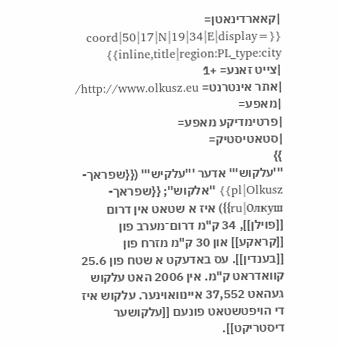|קאארדינאטן= {{coord|50|17|N|19|34|E|display= inline,title|region:PL_type:city}}
|צייט זאנע= +1
|אתר אינטרנט= http://www.olkusz.eu/
|מאפע=
|פרטימדיקע מאפע=
|סטאטיסטיק=
}}
'''עלקוש''' אדער '''עלקיש''' ({{שפראך-pl|Olkusz}} ''אלקוש''; {{שפראך-ru|Олкуш}}) איז א שטאט אין דרום [[פוילן]], 34 ק"מ דרום־מערב פון [[קראקע]] און 30 ק"מ מזרח פון [[בענדין]]. עס באדעקט א שטח פון 25.6 קוואדראט ק"מ. אין 2006 האט עלקוש געהאט 37,552 איינוואוינער. עלקוש איז די הויפטשטאט פונעם [[עלקושער דיסטריקט]].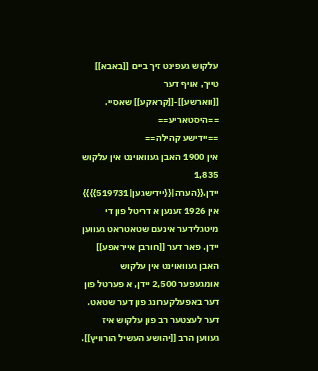עלקוש געפינט זיך ביים [[באבא]] טייך, אויף דער [[ווארשע]]-[[קראקע]] שאסיי.
==היסטאריע==
==יידישע קהילה==
אין 1900 האבן געוואוינט אין עלקוש 1,835 יידן.{{הערה|{{יידישגען|519731}}}}
אין 1926 זענען א דריטל פון די מיטגלידער אינעם שטאטראט געווען יידן. פאר דער [[חורבן אייראפע]] האבן געוואוינט אין עלקוש אומגעפער 2,500 יידן, א פערטל פון דער באפעלקערונג פון דער שטאט.
דער לעצטער רב פון עלקוש איז געווען הרב [[יהושע העשיל הורוויץ]].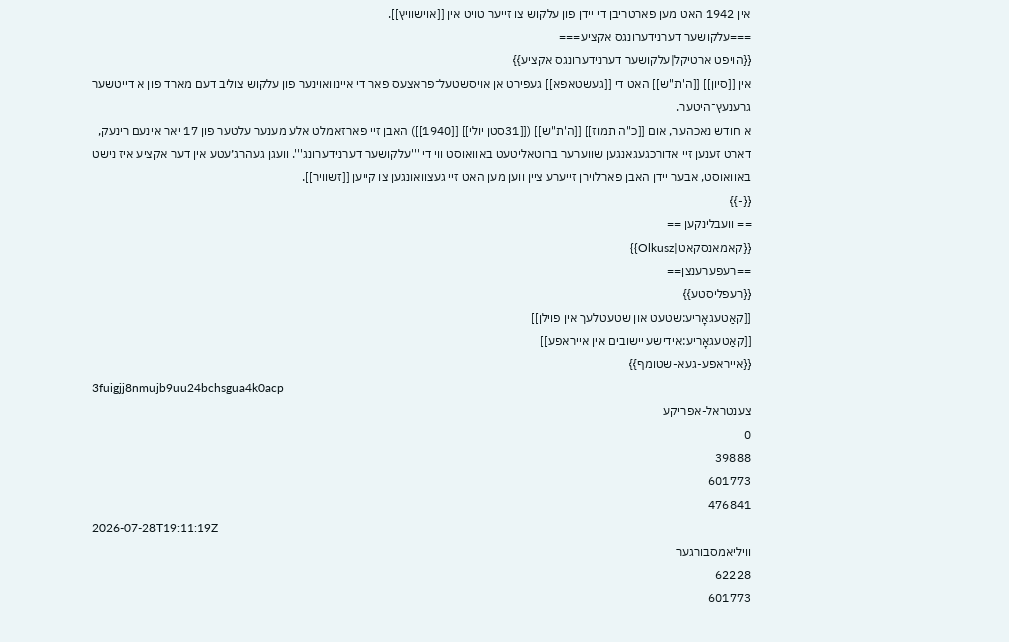אין 1942 האט מען פארטריבן די יידן פון עלקוש צו זייער טויט אין [[אוישוויץ]].
===עלקושער דערנידערונגס אקציע===
{{הויפט ארטיקל|עלקושער דערנידערונגס אקציע}}
אין [[סיון]] [[ה'ת"ש]] האט די [[געשטאפא]] געפירט אן אויסשטעל־פראצעס פאר די איינוואוינער פון עלקוש צוליב דעם מארד פון א דייטשער גרענעץ־היטער.
א חודש נאכהער, אום [[כ"ה תמוז]] [[ה'ת"ש]] ([[31סטן יולי]] [[1940]]) האבן זיי פארזאמלט אלע מענער עלטער פון 17 יאר אינעם רינעק, דארט זענען זיי אדורכגעגאנגען שווערער ברוטאליטעט באוואוסט ווי די '''עלקושער דערנידערונג'''. וועגן געהרג׳עטע אין דער אקציע איז נישט באוואוסט, אבער יידן האבן פארלוירן זייערע ציין ווען מען האט זיי געצוואונגען צו קייען [[זשוויר]].
{{-}}
== וועבלינקען ==
{{קאמאנסקאט|Olkusz}}
==רעפערענצן==
{{רעפליסטע}}
[[קאַטעגאָריע:שטעט און שטעטלעך אין פוילן]]
[[קאַטעגאָריע:אידישע יישובים אין אייראפע]]
{{אייראפע-געא-שטומף}}
3fuigjj8nmujb9uu24bchsgua4k0acp
צענטראל-אפריקע
0
39888
601773
476841
2026-07-28T19:11:19Z
וויליאמסבורגער
62228
601773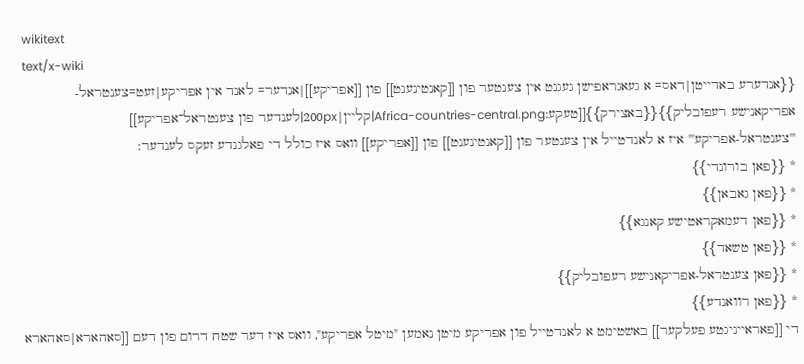wikitext
text/x-wiki
{{אנדערע באדייטן|דאס= א געאגראפישן געגנט אין צענטער פון [[קאנטינענט]] פון [[אפריקע]]|אנדער= לאנד אין אפריקע|זעט=צענטראל-אפריקאנישע רעפובליק}}{{באצירק}}[[טעקע:Africa-countries-central.png|קליין|200px|לענדער פון צענטראל־אפריקע]]
'''צענטראל-אפריקע''' איז א לאנדטייל אין צענטער פון [[קאנטינענט]] פון [[אפריקע]] וואס איז כולל די פאלגנדע זעקס לענדער:
* {{פאן בורונדי}}
* {{פאן גאבאן}}
* {{פאן דעמאקראטישע קאנגא}}
* {{פאן טשאד}}
* {{פאן צענטראל-אפריקאנישע רעפובליק}}
* {{פאן רוואנדע}}
די [[פאראייניגטע פעלקער]] באשטימט א לאנדטייל פון אפריקע מיטן נאמען "מיטל אפריקע", וואס איז דער שטח דרום פון דעם [[סאהארא|סאהארא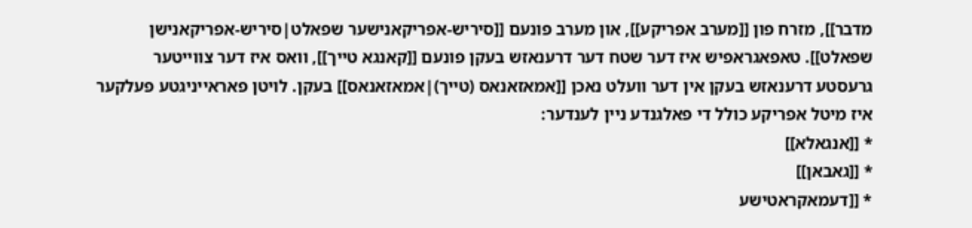מדבר]], מזרח פון [[מערב אפריקע]], און מערב פונעם [[סיריש-אפריקאנישער שפאלט|סיריש-אפריקאנישן שפאלט]]. טאפאגראפיש איז דער שטח דער דרענאזש בעקן פונעם [[קאנגא טייך]], וואס איז דער צווייטער גרעסטע דרענאזש בעקן אין דער וועלט נאכן [[אמאזאנאס (טייך)|אמאזאנאס]] בעקן. לויטן פאראייניגטע פעלקער איז מיטל אפריקע כולל די פאלגנדע ניין לענדער:
* [[אנגאלא]]
* [[גאבאן]]
* [[דעמאקראטישע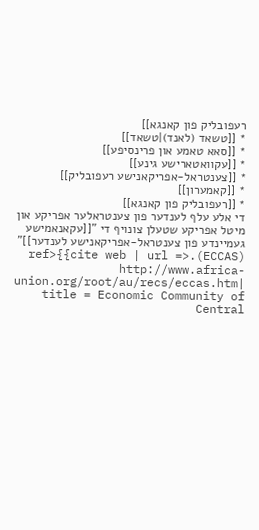רעפובליק פון קאנגא]]
* [[טשאד (לאנד)|טשאד]]
* [[סאא טאמע און פרינסיפע]]
* [[עקוואטארישע גינע]]
* [[צענטראל-אפריקאנישע רעפובליק]]
* [[קאמערון]]
* [[רעפובליק פון קאנגא]]
די אלע עלף לענדער פון צענטראלער אפריקע און מיטל אפריקע שטעלן צונויף די "[[עקאנאמישע געמיינדע פון צענטראל-אפריקאנישע לענדער]]" (ECCAS).<ref>{{cite web | url = http://www.africa-union.org/root/au/recs/eccas.htm| title = Economic Community of Central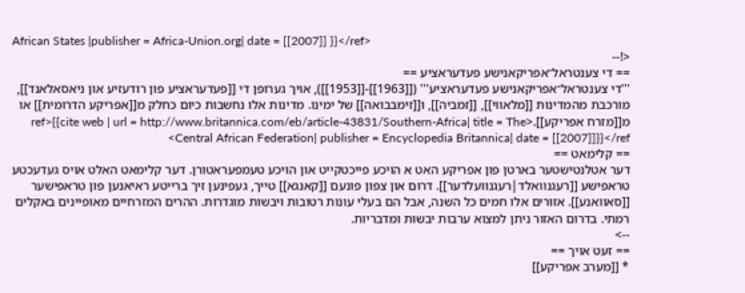African States |publisher = Africa-Union.org| date = [[2007]] }}</ref>
<!--
== די צענטראל־אפריקאנישע פעדעראציע ==
'''די צענטראל־אפריקאנישע פעדעראציע''' ([[1963]]-[[1953]]), אויך גערופן די [[פעדעראציע פון רודעזיע און ניאסאלאנד]], מורכבת מהמדינות [[מלאווי]], [[זמביה]], ו[[זימבבואה]] של ימינו. מדינות אלו נחשבות כיום כחלק מ[[אפריקע הדרומית]] או מ[[מזרח אפריקע]].<ref>{{cite web | url = http://www.britannica.com/eb/article-43831/Southern-Africa| title = The Central African Federation| publisher = Encyclopedia Britannica| date = [[2007]]}}</ref>
== קלימאט ==
דער אטלנטישטער בארטן פון אפריקע האט א הויכע פייכטקייט און הויכע טעמפעראטורן. דער קלימאט האלט אויס געדעכטע טראפישע [[רעגנוואלד|רעגנוועלדער]]. דרום און צפון פונעם [[קאנגא]] טייך, געפינען זיך ברייטע ראיאנען פון טראפישער [[סאוואנע]]. אזורים אלו חמים כל השנה, אבל הם בעלי עונות רטובות ויבשות מוגדרות. ההרים המזרחיים מאופיינים באקלים רמתי. בדרום האזור ניתן למצוא ערבות יבשות ומדבריות.
-->
== זעט אויך ==
* [[מערב אפריקע]]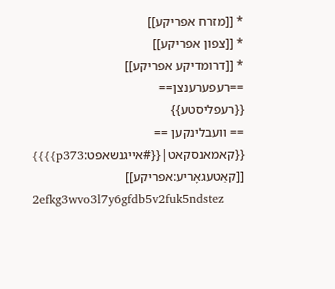* [[מזרח אפריקע]]
* [[צפון אפריקע]]
* [[דרומדיקע אפריקע]]
==רעפערענצן==
{{רעפליסטע}}
== וועבלינקען ==
{{קאמאנסקאט|{{#אייגנשאפט:p373}}}}
[[קאַטעגאָריע:אפריקע]]
2efkg3wvo3l7y6gfdb5v2fuk5ndstez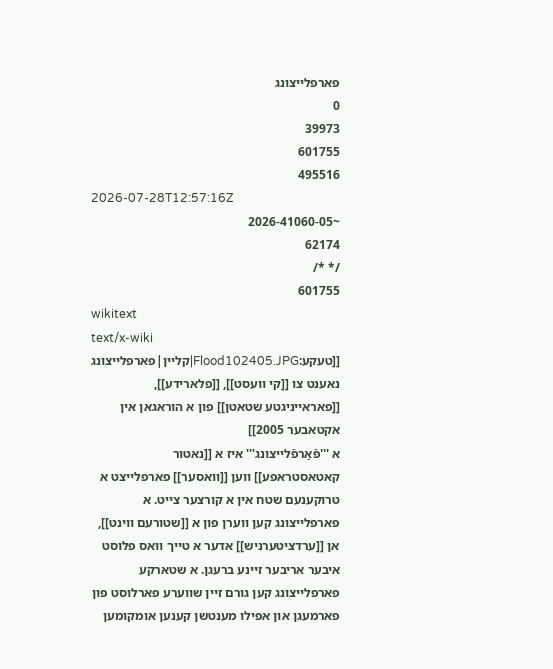פארפלייצונג
0
39973
601755
495516
2026-07-28T12:57:16Z
~2026-41060-05
62174
/* */
601755
wikitext
text/x-wiki
[[טעקע:Flood102405.JPG|קליין|פארפלייצונג נאענט צו [[קי וועסט]], [[פלארידע]], [[פאראייניגטע שטאטן]] פון א הוראגאן אין אקטאבער 2005]]
א '''פֿאַרפֿלייצונג''' איז א [[נאטור קאטאסטראפע]] ווען [[וואסער]] פארפלייצט א טרוקענעם שטח אין א קורצער צייט. א פארפלייצונג קען ווערן פון א [[שטורעם ווינט]], אן [[ערדציטערניש]] אדער א טייך וואס פלוסט איבער אריבער זיינע ברעגן. א שטארקע פארפלייצונג קען גורם זיין שווערע פארלוסט פון פארמעגן און אפילו מענטשן קענען אומקומען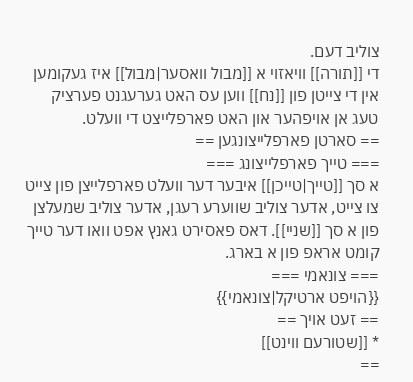צוליב דעם.
די [[תורה]] וויאזוי א [[מבול וואסער|מבול]] איז געקומען אין די צייטן פון [[נח]] ווען עס האט גערעגנט פערציק טעג אן אויפהער און האט פארפלייצט די וועלט.
== סארטן פארפלייצונגען ==
=== טייך פארפלייצונג ===
א סך [[טייך|טייכן]] איבער דער וועלט פארפלייצן פון צייט צו צייט, אדער צוליב שווערע רעגן, אדער צוליב שמעלצן פון א סך [[שניי]]. דאס פאסירט גאנץ אפט וואו דער טייך קומט אראפ פון א בארג.
=== צונאמי ===
{{הויפט ארטיקל|צונאמי}}
== זעט אויך ==
* [[שטורעם ווינט]]
==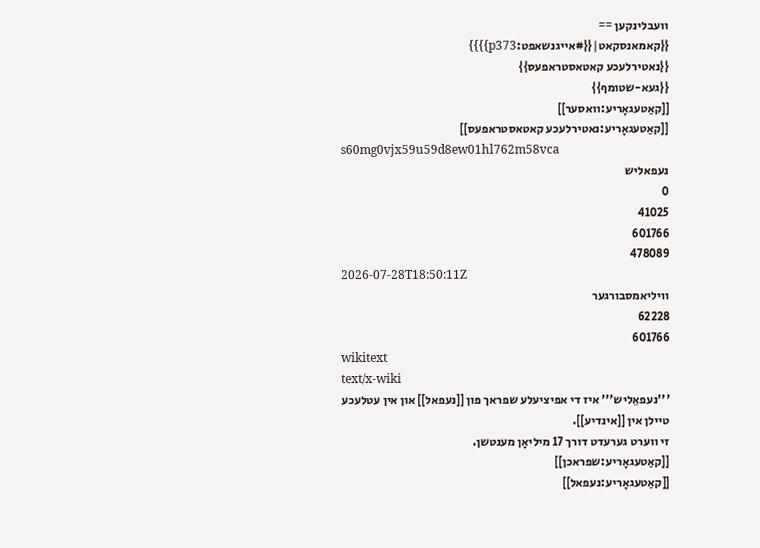וועבלינקען ==
{{קאמאנסקאט|{{#אייגנשאפט:p373}}}}
{{נאטירלעכע קאטאסטראפעס}}
{{געא-שטומף}}
[[קאַטעגאָריע:וואסער]]
[[קאַטעגאָריע:נאטירלעכע קאטאסטראפעס]]
s60mg0vjx59u59d8ew01hl762m58vca
נעפאליש
0
41025
601766
478089
2026-07-28T18:50:11Z
וויליאמסבורגער
62228
601766
wikitext
text/x-wiki
'''נעפאֵליש''' איז די אפיציעלע שפראך פון [[נעפאל]] און אין עטלעכע טיילן אין [[אינדיע]].
זי ווערט גערעדט דורך 17 מיליאָן מענטשן.
[[קאַטעגאָריע:שפראכן]]
[[קאַטעגאָריע:נעפאל]]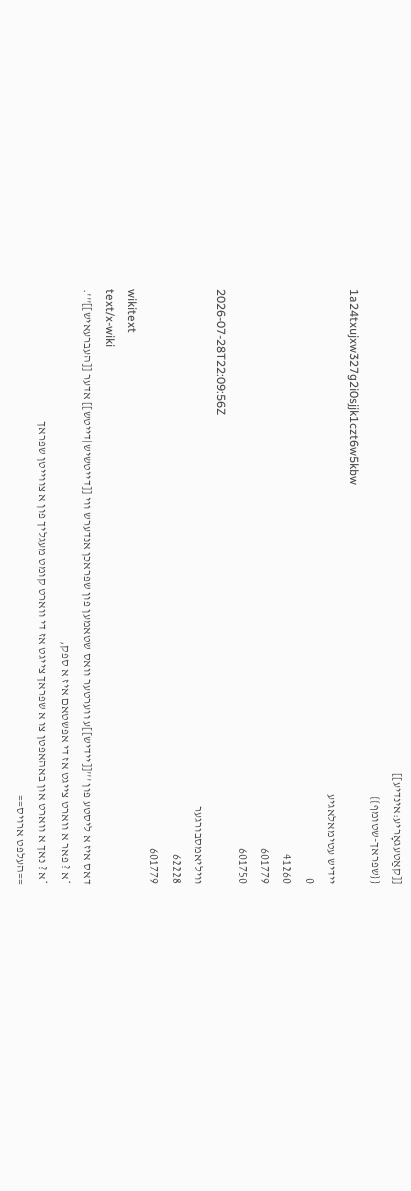[[קאַטעגאָריע:אינדיע]]
{{שפראך-שטומף}}
1a24txujxw327g2i0sjjk1czt6w5kbw
יידיש עטימאלאגיע
0
41260
601779
601750
2026-07-28T22:09:56Z
וויליאמסבורגער
62228
601779
wikitext
text/x-wiki
דאס איז א ליסטע פון '''[[יידיש]]ע ווערטער וואס שטאמען פון שפראכן אנדערש ווי [[דייטשיש|דייטש]] אדער [[העברעאיש]]'''.
*א ? פאר א ווארט צייגט אז די אפשטאם איז א ספק,
*א ? נאך א ווארט און באהאפטן צו א שפראך צייגט אז די ווארט קומט מעגליך פון א צווייטן שפראך
==העלפט ארויס==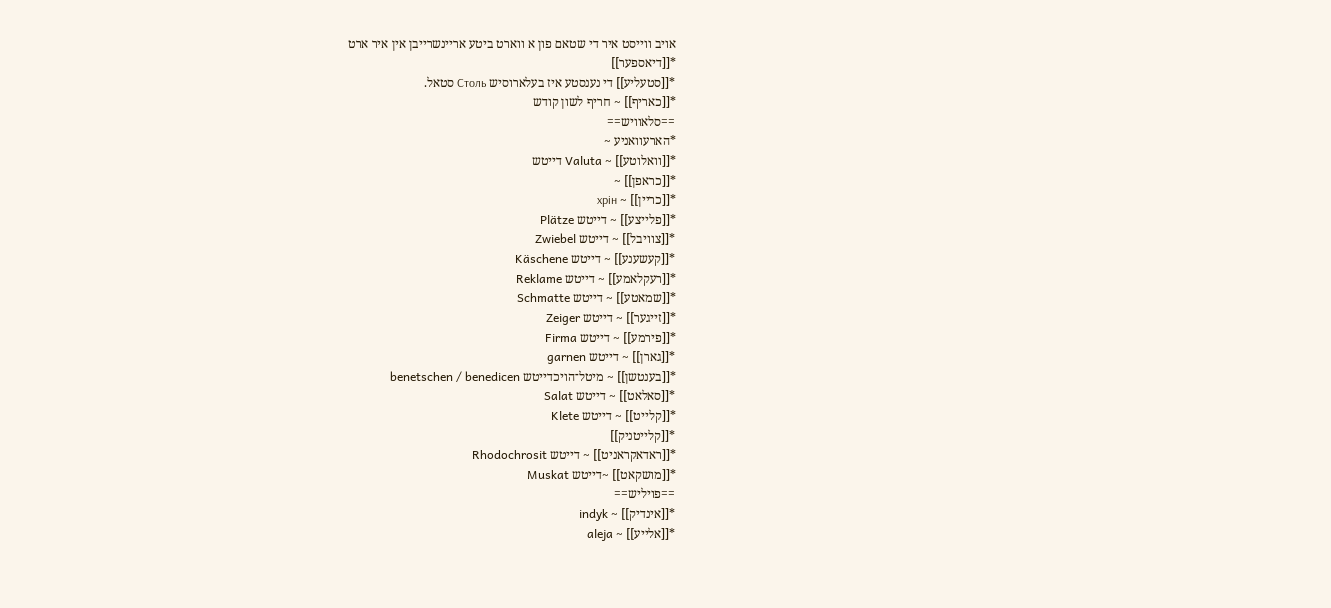אויב ווייסט איר די שטאם פון א ווארט ביטע אריינשרייבן אין איר ארט
*[[דיאספער]]
*[[סטעליע]] די נענסטע איז בעלארוסיש Столь סטאל.
*[[כאריף]] ~ חריף לשון קודש
==סלאוויש==
*הארעוואניע ~
*[[וואלוטע]] ~ Valuta דייטש
*[[כראפן]] ~
*[[כריין]] ~ хрін
*[[פלייצע]] ~ דייטש Plätze
*[[צוויבל]] ~ דייטש Zwiebel
*[[קעשענע]] ~ דייטש Käschene
*[[רעקלאמע]] ~ דייטש Reklame
*[[שמאטע]] ~ דייטש Schmatte
*[[זייגער]] ~ דייטש Zeiger
*[[פירמע]] ~ דייטש Firma
*[[גארן]] ~ דייטש garnen
*[[בענטשן]] ~ מיטל־הויכדייטש benetschen / benedicen
*[[סאלאט]] ~ דייטש Salat
*[[קלייט]] ~ דייטש Klete
*[[קלייטניק]]
*[[ראדאקראניט]] ~ דייטש Rhodochrosit
*[[מושקאט]] ~דייטש Muskat
==פויליש==
*[[אינדיק]] ~ indyk
*[[אלייע]] ~ aleja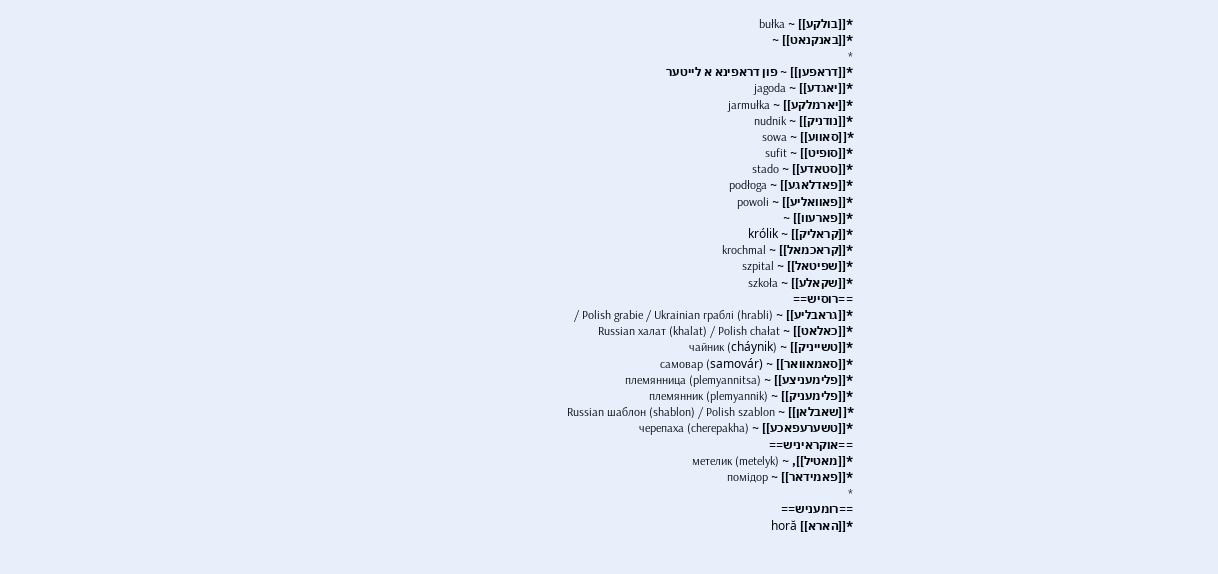*[[בולקע]] ~ bułka
*[[באנקנאט]] ~
*
*[[דראפען]] ~ פון דראפינא א לייטער
*[[יאגדע]] ~ jagoda
*[[יארמלקע]] ~ jarmułka
*[[נודניק]] ~ nudnik
*[[סאווע]] ~ sowa
*[[סופיט]] ~ sufit
*[[סטאדע]] ~ stado
*[[פאדלאגע]] ~ podłoga
*[[פאוואליע]] ~ powoli
*[[פארעוו]] ~
*[[קראליק]] ~ królik
*[[קראכמאל]] ~ krochmal
*[[שפיטאל]] ~ szpital
*[[שקאלע]] ~ szkoła
==רוסיש==
*[[גראבליע]] ~ Polish grabie / Ukrainian граблі (hrabli) /
*[[כאלאט]] ~ Russian халат (khalat) / Polish chałat
*[[טשייניק]] ~ (чайник (cháynik
*[[סאמאוואר]] ~ самовар (samovár)
*[[פלימעניצע]] ~ племянница (plemyannitsa)
*[[פלימעניק]] ~ племянник (plemyannik)
*[[שאבלאן]] ~ Russian шаблон (shablon) / Polish szablon
*[[טשערעפאכע]] ~ черепаха (cherepakha)
==אוקראיניש==
*[[מאטיל]], ~ метелик (metelyk)
*[[פאמידאר]] ~ помідор
*
==רומעניש==
*[[הארא]] horă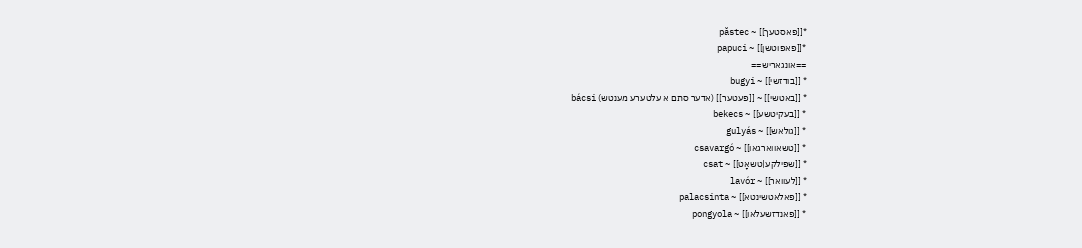*[[פאסטעך]] ~ păstec
*[[פאפוטשן]] ~ papuci
==אונגאריש==
* [[בודזשי]] ~ bugyi
* [[באטשי]] ~ [[פעטער]] (אדער סתם א עלטערע מענטש) bácsi
* [[בעקיטשע]] ~ bekecs
* [[גולאש]] ~ gulyás
* [[טשאווארגאו]] ~ csavargó
* [[שפילקע|טשאָט]] ~ csat
* [[לעוואר]] ~ lavór
* [[פאלאטשינטא]] ~ palacsinta
* [[פאנדזשעלאו]] ~ pongyola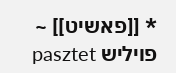* [[פאשיט]] ~ פויליש pasztet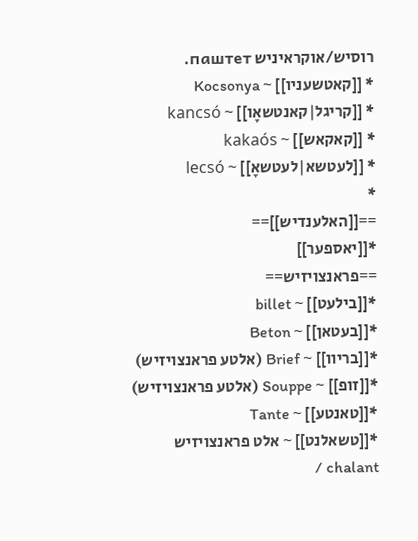רוסיש/אוקראיניש паштет.
* [[קאטשעניו]] ~ Kocsonya
* [[קריגל|קאנטשאָו]] ~ kancsó
* [[קאקאש]] ~ kakaós
* [[לעטשא|לעטשאָ]] ~ lecsó
*
==[[האלענדיש]]==
*[[יאספער]]
==פראנצויזיש==
*[[בילעט]] ~ billet
*[[בעטאן]] ~ Beton
*[[בריוו]] ~ Brief (אלטע פראנצויזיש)
*[[זופ]] ~ Souppe (אלטע פראנצויזיש)
*[[טאנטע]] ~ Tante
*[[טשאלנט]] ~ אלט פראנצויזיש chalant /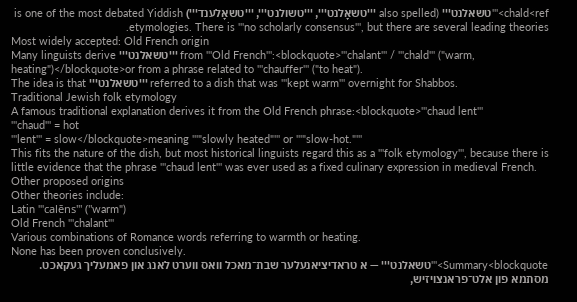chald<ref>'''טשאלנט''' (also spelled '''טשאָלנט''', '''טשולנט''', '''טשאָלענד''') is one of the most debated Yiddish etymologies. There is '''no scholarly consensus''', but there are several leading theories.
Most widely accepted: Old French origin
Many linguists derive '''טשאלנט''' from '''Old French''':<blockquote>'''chalant''' / '''chald''' ("warm, heating")</blockquote>or from a phrase related to '''chauffer''' ("to heat").
The idea is that '''טשאלנט''' referred to a dish that was '''kept warm''' overnight for Shabbos.
Traditional Jewish folk etymology
A famous traditional explanation derives it from the Old French phrase:<blockquote>'''chaud lent'''
'''chaud''' = hot
'''lent''' = slow</blockquote>meaning '''"slowly heated"''' or '''"slow-hot."'''
This fits the nature of the dish, but most historical linguists regard this as a '''folk etymology''', because there is little evidence that the phrase '''chaud lent''' was ever used as a fixed culinary expression in medieval French.
Other proposed origins
Other theories include:
Latin '''calēns''' ("warm")
Old French '''chalant'''
Various combinations of Romance words referring to warmth or heating.
None has been proven conclusively.
Summary<blockquote>'''טשאלנט''' — א טראדיציאנעלער שבת־מאכל וואס ווערט לאנג און פאמעליך געקאכט. מסתמא פון אלט־פראנצויזיש,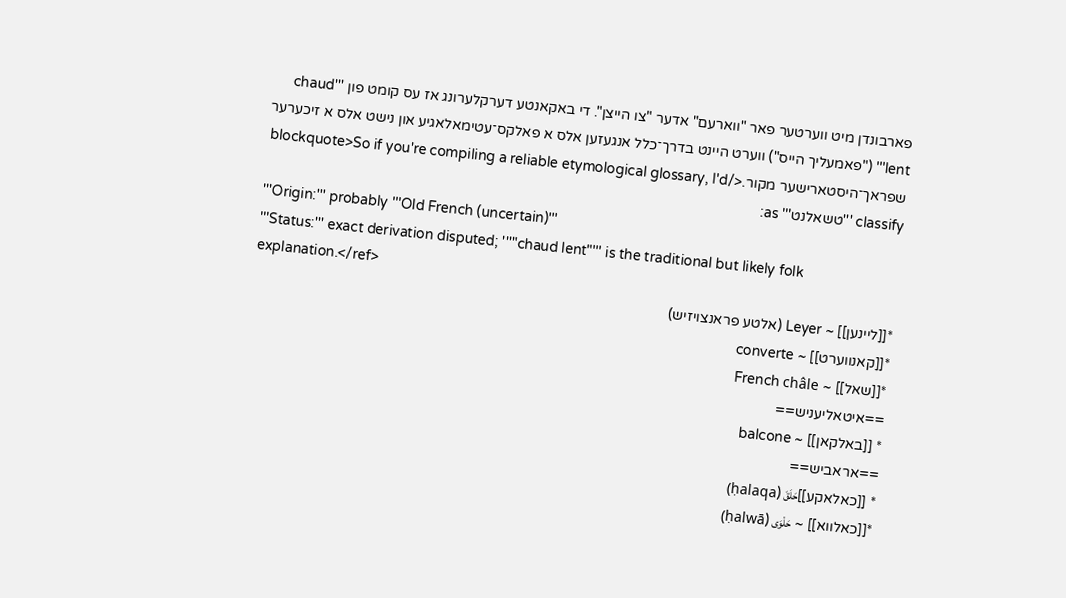פארבונדן מיט ווערטער פאר "ווארעם" אדער "צו הייצן". די באקאנטע דערקלערונג אז עס קומט פון '''chaud lent''' ("פאמעליך הייס") ווערט היינט בדרך־כלל אנגעזען אלס א פאלקס־עטימאלאגיע און נישט אלס א זיכערער שפראך־היסטארישער מקור.</blockquote>So if you're compiling a reliable etymological glossary, I'd classify '''טשאלנט''' as:
'''Origin:''' probably '''Old French (uncertain)'''
'''Status:''' exact derivation disputed; '''"chaud lent"''' is the traditional but likely folk explanation.</ref>
*[[ליינען]] ~ Leyer (אלטע פראנצויזיש)
*[[קאנווערט]] ~ converte
*[[שאל]] ~ French châle
==איטאליעניש==
* [[באלקאן]] ~ balcone
==אראביש==
* [[כאלאקע]]حَلَقَ (ḥalaqa)
*[[כאלווא]] ~ حَلْوَى (ḥalwā)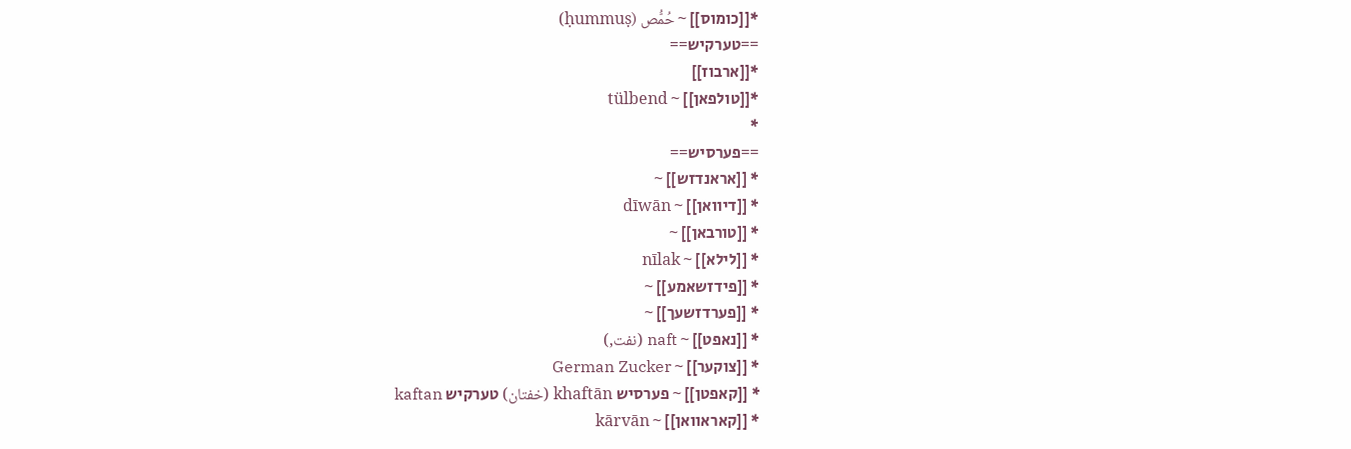*[[כומוס]] ~ حُمُّص (ḥummuṣ)
==טערקיש==
*[[ארבוז]]
*[[טולפאן]] ~ tülbend
*
==פערסיש==
* [[אראנדזש]] ~
* [[דיוואן]] ~ dīwān
* [[טורבאן]] ~
* [[לילא]] ~ nīlak
* [[פידזשאמע]] ~
* [[פערדזשעך]] ~
* [[נאפט]] ~ naft (نفت,)
* [[צוקער]] ~ German Zucker
* [[קאפטן]] ~ פערסיש khaftān (خفتان) טערקיש kaftan
* [[קאראוואן]] ~ kārvān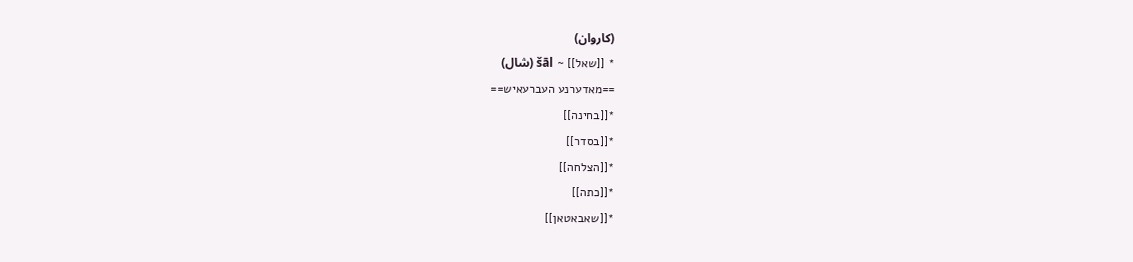(کاروان)
* [[שאל]] ~ šāl (شال)
==מאדערנע העברעאיש==
*[[בחינה]]
*[[בסדר]]
*[[הצלחה]]
*[[כתה]]
*[[שאבאטאן]]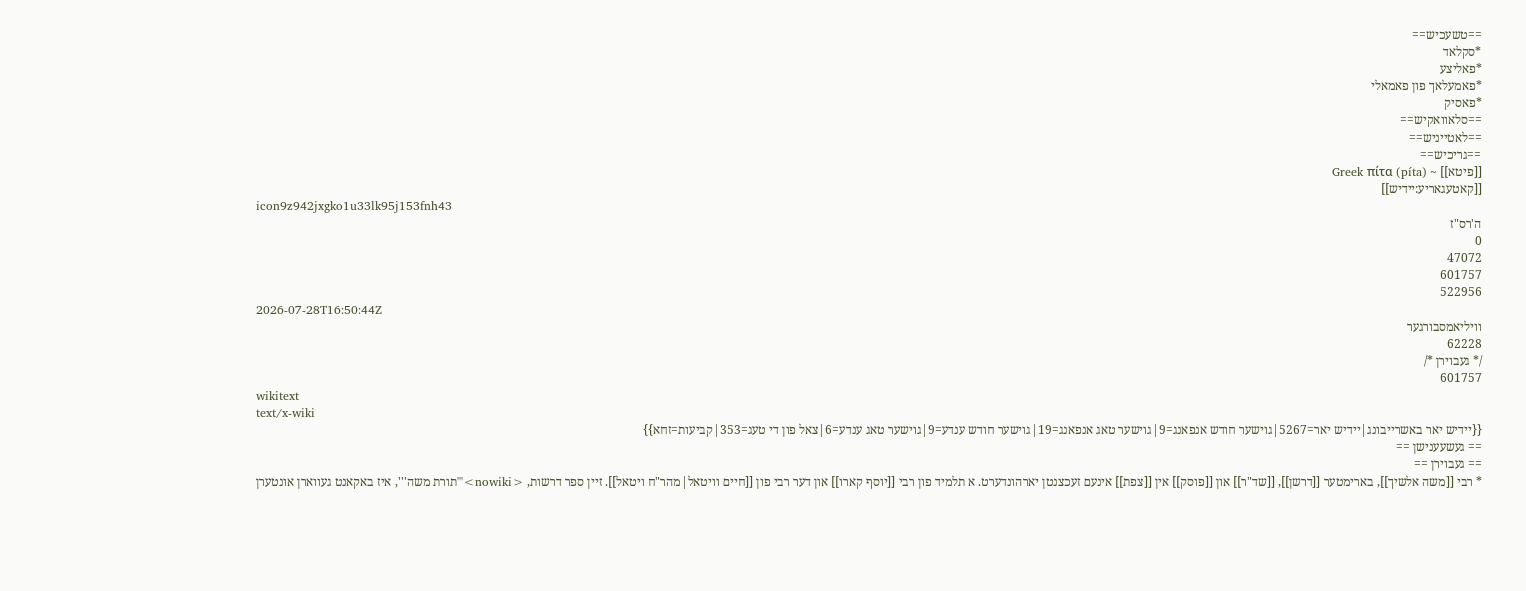==טשעכיש==
*סקלאד
*פאליצע
*פאמעלאך פון פאמאלי
*פאסיק
==סלאוואקיש==
==לאטייניש==
==גריכיש==
[[פיטא]] ~ Greek πίτα (píta)
[[קאטעגאריע:יידיש]]
icon9z942jxgko1u33lk95j153fnh43
ה'רס"ז
0
47072
601757
522956
2026-07-28T16:50:44Z
וויליאמסבורגער
62228
/* געבוירן */
601757
wikitext
text/x-wiki
{{יידיש יאר באשרייבונג|יידיש יאר=5267|גוישער חודש אנפאנג=9|גוישער טאג אנפאנג=19|גוישער חודש ענדע=9|גוישער טאג ענדע=6|צאל פון די טעג=353|קביעות=זחא}}
== געשעענישן ==
== געבוירן ==
* רבי [[משה אלשיך]], בארימטער [[דרשן]], [[שד"ר]] און [[פוסק]] אין [[צפת]] אינעם זעכצנטן יארהונדערט. א תלמיד פון רבי [[יוסף קארו]] און דער רבי פון [[חיים וויטאל|מהר"ח ויטאל]]. זיין ספר דרשות, <nowiki>'''תורת משה''', איז באקאנט געווארן אונטערן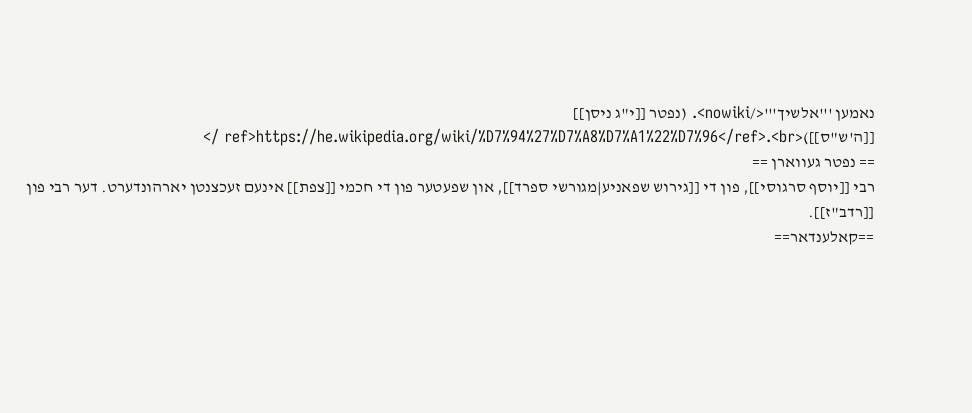נאמען '''אלשיך'''</nowiki>. (נפטר [[י"ג ניסן]] [[ה'ש"ס]])<ref>https://he.wikipedia.org/wiki/%D7%94%27%D7%A8%D7%A1%22%D7%96</ref>.<br />
== נפטר געווארן ==
רבי [[יוסף סרגוסי]], פון די [[גירוש שפאניע|מגורשי ספרד]], און שפעטער פון די חכמי [[צפת]] אינעם זעכצנטן יארהונדערט. דער רבי פון [[רדב"ז]].
==קאלענדאר==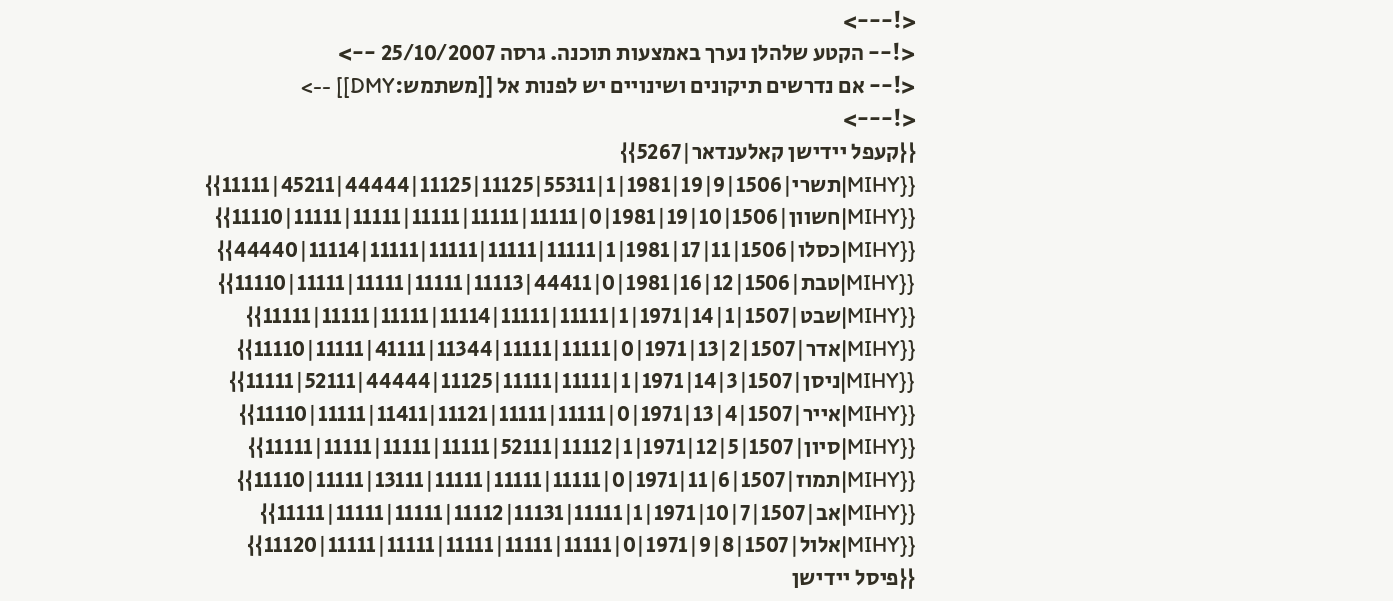<!--->
<!-- הקטע שלהלן נערך באמצעות תוכנה. גרסה 25/10/2007 -->
<!-- אם נדרשים תיקונים ושינויים יש לפנות אל [[משתמש:DMY]] -->
<!--->
{{קעפל יידישן קאלענדאר|5267}}
{{MIHY|תשרי|1506|9|19|1981|1|55311|11125|11125|44444|45211|11111}}
{{MIHY|חשוון|1506|10|19|1981|0|11111|11111|11111|11111|11111|11110}}
{{MIHY|כסלו|1506|11|17|1981|1|11111|11111|11111|11111|11114|44440}}
{{MIHY|טבת|1506|12|16|1981|0|44411|11113|11111|11111|11111|11110}}
{{MIHY|שבט|1507|1|14|1971|1|11111|11111|11114|11111|11111|11111}}
{{MIHY|אדר|1507|2|13|1971|0|11111|11111|11344|41111|11111|11110}}
{{MIHY|ניסן|1507|3|14|1971|1|11111|11111|11125|44444|52111|11111}}
{{MIHY|אייר|1507|4|13|1971|0|11111|11111|11121|11411|11111|11110}}
{{MIHY|סיון|1507|5|12|1971|1|11112|52111|11111|11111|11111|11111}}
{{MIHY|תמוז|1507|6|11|1971|0|11111|11111|11111|13111|11111|11110}}
{{MIHY|אב|1507|7|10|1971|1|11111|11131|11112|11111|11111|11111}}
{{MIHY|אלול|1507|8|9|1971|0|11111|11111|11111|11111|11111|11120}}
{{פיסל יידישן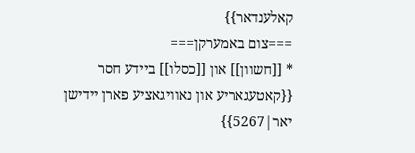קאלענדאר}}
===צום באמערקן===
* [[חשוון]] און [[כסלו]] ביידע חסר
{{קאטעגאריע און נאוויגאציע פארן יידישן יאר|5267}}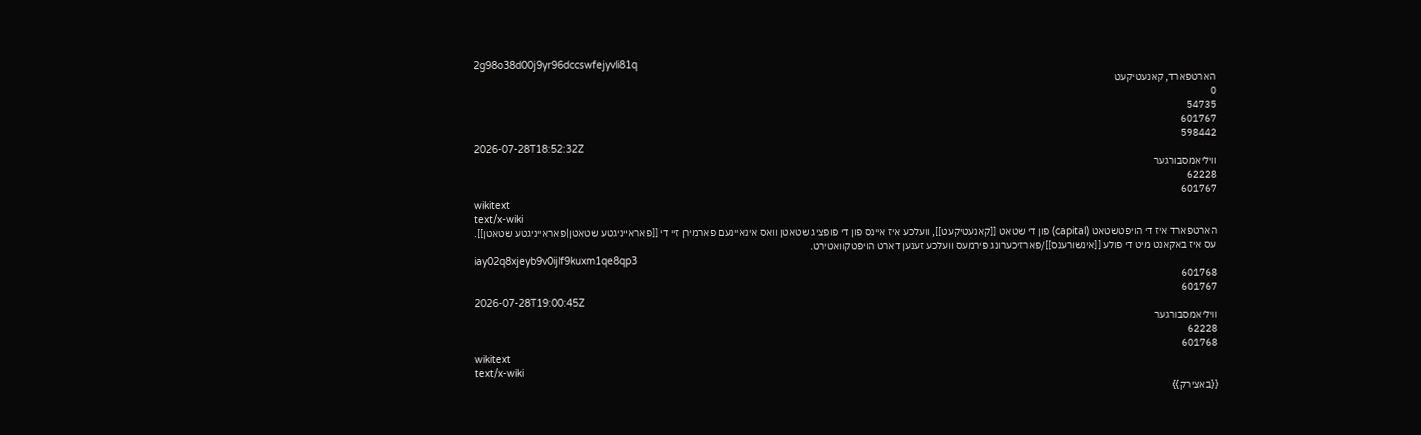2g98o38d00j9yr96dccswfejyvli81q
הארטפארד, קאנעטיקעט
0
54735
601767
598442
2026-07-28T18:52:32Z
וויליאמסבורגער
62228
601767
wikitext
text/x-wiki
הארטפארד איז די הויפטשטאט (capital) פון די שטאט [[קאנעטיקעט]], וועלכע איז איינס פון די פופציג שטאטן וואס אינאיינעם פארמירן זיי די [[פאראײניגטע שטאטן|פאראייניגטע שטאטן]].
עס איז באקאנט מיט די פולע [[אינשורענס]]/פארזיכערונג פירמעס וועלכע זענען דארט הויפטקוואטירט.
iay02q8xjeyb9v0ijlf9kuxm1qe8qp3
601768
601767
2026-07-28T19:00:45Z
וויליאמסבורגער
62228
601768
wikitext
text/x-wiki
{{באצירק}}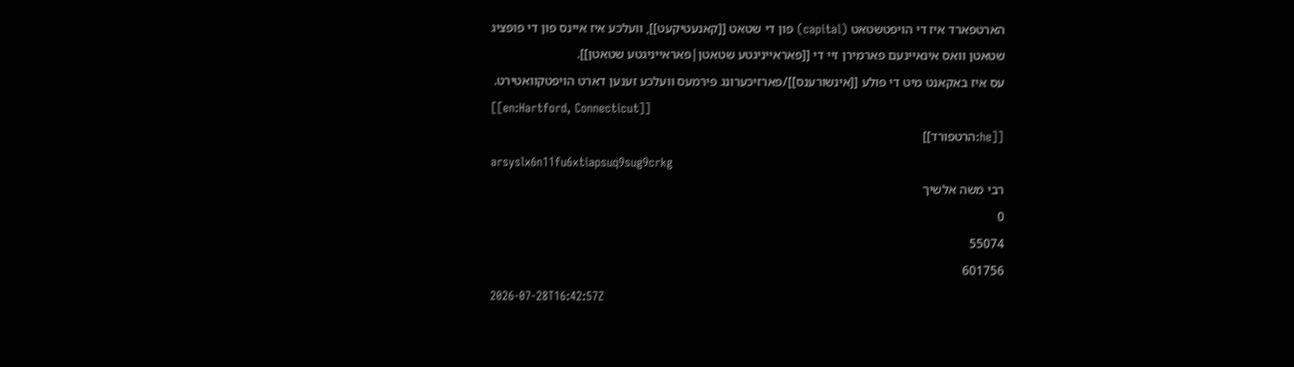הארטפארד איז די הויפטשטאט (capital) פון די שטאט [[קאנעטיקעט]], וועלכע איז איינס פון די פופציג שטאטן וואס אינאיינעם פארמירן זיי די [[פאראײניגטע שטאטן|פאראייניגטע שטאטן]].
עס איז באקאנט מיט די פולע [[אינשורענס]]/פארזיכערונג פירמעס וועלכע זענען דארט הויפטקוואטירט.
[[en:Hartford, Connecticut]]
[[he:הרטפורד]]
arsyslx6n11fu6xtiapsuq9sug9crkg
רבי משה אלשיך
0
55074
601756
2026-07-28T16:42:57Z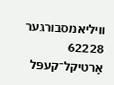וויליאמסבורגער
62228
אַרטיקל־קעפּל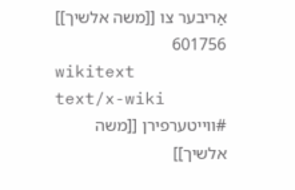אַריבער צו [[משה אלשיך]]
601756
wikitext
text/x-wiki
#ווייטערפירן [[משה אלשיך]]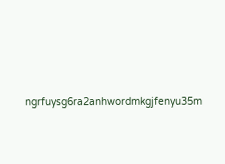ngrfuysg6ra2anhwordmkgjfenyu35m